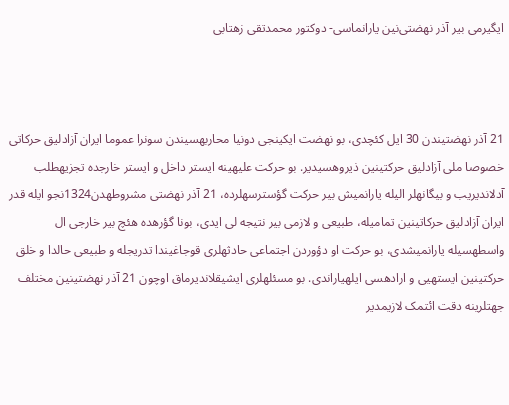ایگیرمی بیر آذر نهضتی‌نین یارانماسی- دوکتور محمدتقی زهتابی



21 آذر نهضتیندن 30 ایل کئچدی، بو نهضت ایکینجی دونیا محاربهسیندن سونرا عموما ایران آزادلیق حرکاتی خصوصا ملی آزادلیق حرکتینین ذیروهسیدیر. بو حرکت علیهینه ایستر داخل و ایستر خارجده تجزیهطلب آدلاندیریب و بیگانهلر الیله یارانمیش بیر حرکت گؤسترسهلرده، 21 آذر نهضتی مشروطهدن1324نجو ایله قدر ایران آزادلیق حرکاتینین تمامیله، طبیعی و لازمی بیر نتیجه لی ایدی، بونا گؤرهده هئچ بیر خارجی ال واسطهسیله یارانمیشدی، بو حرکت او دؤوردن اجتماعی حادثهلری قوجاغیندا تدریجله و طبیعی حالدا و خلق حرکتینین ایستهیی و ارادهسی ایلهیاراندی. بو مسئلهلری ایشیقلاندیرماق اوچون 21 آذر نهضتینین مختلف جهتلرینه دقت ائتمک لازیمدیر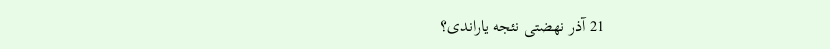21 آذر نهضتی نئجه یاراندی؟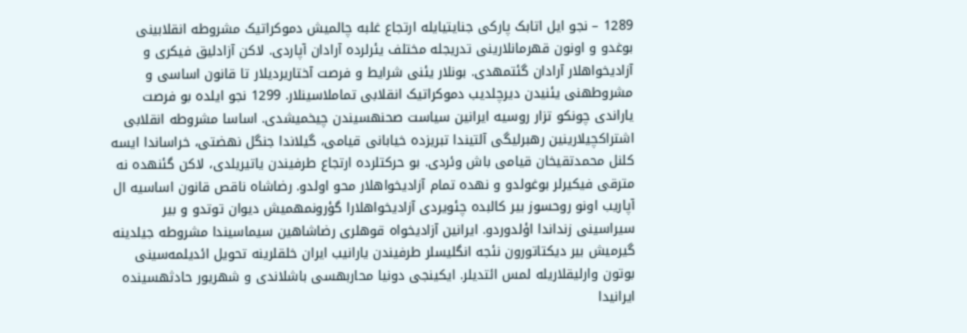1289 – نجو ایل اتابک پارکی جنایتیایله ارتجاع غلبه چالمیش دموکراتیک مشروطه انقلابینی بوغدو و اونون قهرمانلارینی تدریجله مختلف یئرلرده آرادان آپاردی. لاکن آزادلیق فیکری و آزادیخواهلار آرادان گئتمهدی. بونلار یئنی شرایط و فرصت آختاریردیلار تا قانون اساسی و مشروطهنی یئنیدن دیرچلدیب دموکراتیک انقلابی تماملاسینلار. 1299 نجو ایلده بو فرصت یاراندی چونکو تزار روسیه ایرانین سیاست صحنهسیندن چیخمیشدی. اساسا مشروطه انقلابی اشتراکچیلارینین رهبرلیگی آلتیندا تبریزده خیابانی قیامی، گیلاندا جنگل نهضتی، خراساندا ایسه کلنل محمدتقیخان قیامی باش وئردی. بو حرکتلرده ارتجاع طرفیندن یاتیریلدی، لاکن گئنهده نه مترقی فیکیرلر بوغولدو و نهده تمام آزادیخواهلار محو اولدو. رضاشاه ناقص قانون اساسیه ال آپاریب اونو روحسوز بیر کالبده چئویردی آزادیخواهلارا گؤرونمهمیش دیوان توتدو و بیر سیراسینی زنداندا اؤلدوردو. ایرانین آزادیخواه قوهلری رضاشاهین سیماسیندا مشروطه جیلدینه گیرمیش بیر دیکتاتورون نئجه انگلیسلر طرفیندن یارانیب ایران خلقلرینه تحویل ائدیلمه‌سینی بوتون وارلیقلاریله لمس ائتدیلر. ایکینجی دونیا محاربهسی باشلاندی و شهریور حادثهسینده ایرانیدا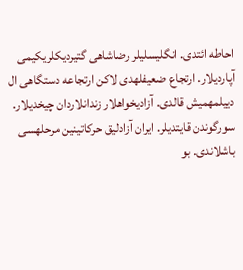احاطه ائتدی. انگلیسلیلر رضاشاهی گتیردیکلریکیمی آپاردیلار. ارتجاع ضعیفلهدی لاکن ارتجاعه دستگاهی ال دییلمهمیش قالدی. آزادیخواهلار زندانلاردان چیخدیلار. سورگوندن قایتدیلر. ایران آزادلیق حرکاتینین مرحلهسی باشلاندی. بو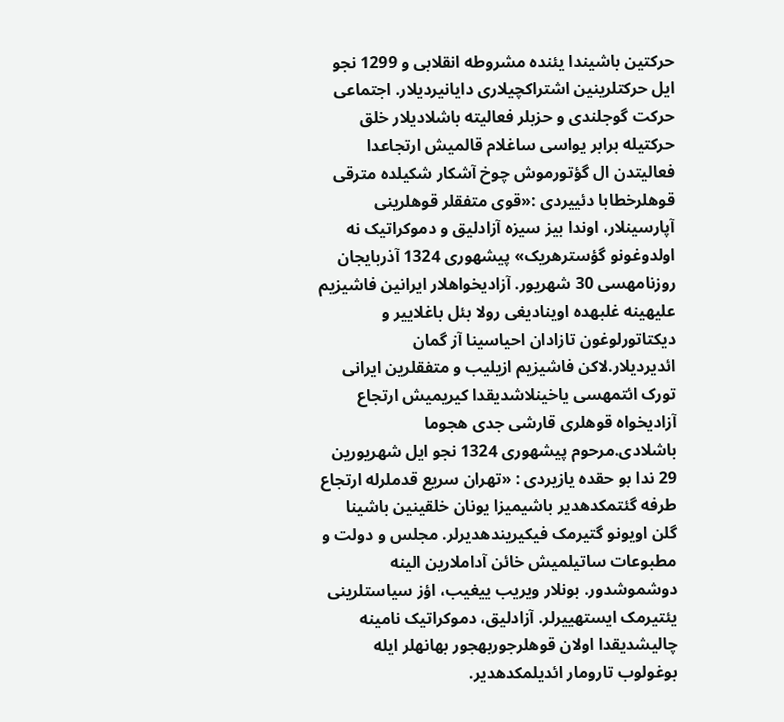حرکتین باشیندا یئنده مشروطه انقلابی و 1299 نجو ایل حرکتلرینین اشتراکچیلاری دایانیردیلار. اجتماعی حرکت گوجلندی و حزبلر فعالیته باشلادیلار خلق حرکتیله برابر یواسی ساغلام قالمیش ارتجاعدا فعالیتدن ال گؤتورموش چوخ آشکار شکیلده مترقی قوهلرخطابا دئییردی :«قوی متفقلر قوهلرینی آپارسینلار، اوندا بیز سیزه آزادلیق و دموکراتیک نه اولدوغونو گؤسترهریک» پیشهوری 1324 آذربایجان روزنامهسی 30 شهریور. آزادیخواهلار ایرانین فاشیزیم علیهینه غلبهده اوینادیغی رولا بئل باغلاییر و دیکتاتورلوغون تازادان احیاسینا آز گمان ائدیردیلار.لاکن فاشیزیم ازیلیب و متفقلرین ایرانی تورک ائتمهسی یاخینلاشدیقدا کیریمیش ارتجاع آزادیخواه قوهلری قارشی جدی هجوما باشلادی.مرحوم پیشهوری 1324 نجو ایل شهریورین 29 ندا بو حقده یازیردی : «تهران سریع قدملرله ارتجاع طرفه گئتمکدهدیر باشیمیزا یونان خلقینین باشینا گلن اویونو گتیرمک فیکیریندهدیرلر. مجلس و دولت و مطبوعات ساتیلمیش خائن آداملارین الینه دوشموشدور. بونلار ویریب ییغیب، اؤز سیاستلرینی یئتیرمک ایستهییرلر. آزادلیق، دموکراتیک نامینه چالیشدیقدا اولان قوهلرجوربهجور بهانهلر ایله بوغولوب تارومار ائدیلمکدهدیر.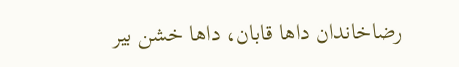رضاخاندان داها قابان، داها خشن بیر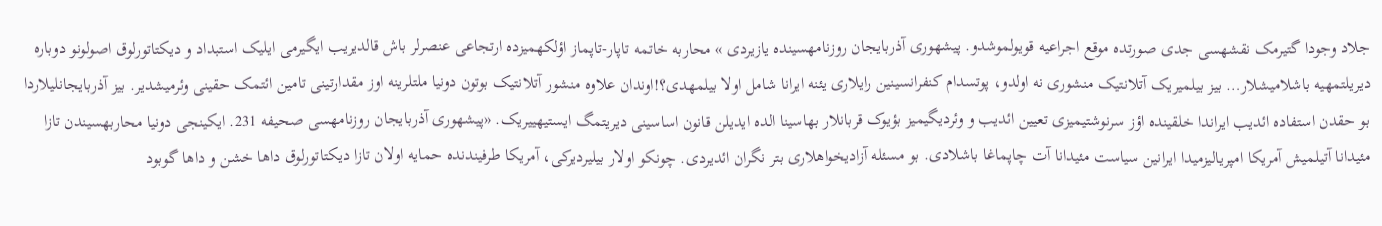جلاد وجودا گتیرمک نقشهسی جدی صورتده موقع اجراعیه قویولموشدو. پیشهوری آذربایجان روزنامهسینده یازیردی » محاربه خاتمه تاپار-تاپماز اؤلکهمیزده ارتجاعی عنصرلر باش قالدیریب ایگیرمی ایلیک استبداد و دیکتاتورلوق اصولونو دوباره دیریلتمهیه باشلامیشلار… بیز بیلمیریک آتلانتیک منشوری نه اولدو، پوتسدام کنفرانسینین رایلاری یئنه ایرانا شامل اولا بیلمهدی؟!اوندان علاوه منشور آتلانتیک بوتون دونیا ملتلرینه اوز مقدارتینی تامین ائتمک حقینی وئرمیشدیر. بیز آذربایجانلیلاردا بو حقدن استفاده ائدیب ایراندا خلقینده اؤز سرنوشتیمیزی تعیین ائدیب و وئردیگیمیز بؤیوک قربانلار بهاسینا الده ایدیلن قانون اساسینی دیریتمگ ایستیهییریک. «پیشهوری آذربایجان روزنامهسی صحیفه 231. ایکینجی دونیا محاربهسیندن تازا مئیدانا آتیلمیش آمریکا امپریالیزمیدا ایرانین سیاست مئیدانا آت چاپماغا باشلادی. بو مسئله آزادیخواهلاری بتر نگران ائدیردی. چونکو اولار بیلیردیرکی، آمریکا طرفیندنده حمایه اولان تازا دیکتاتورلوق داها خشن و داها گوبود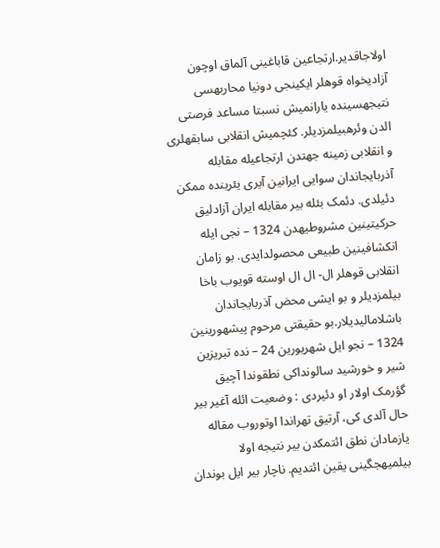اولاجاقدیر.ارتجاعین قاباغینی آلماق اوچون آزادیخواه قوهلر ایکینجی دونیا محاربهسی نتیجهسینده یارانمیش نسبتا مساعد فرصتی الدن وئرهبیلمزدیلر. کئچمیش انقلابی سابقهلری و انقلابی زمینه جهتدن ارتجاعیله مقابله آذربایجاندان سوایی ایرانین آیری یئرینده ممکن دئیلدی. دئمک بئله بیر مقابله ایران آزادلیق حرکیتینین مشروطیهدن 1324 – نجی ایله انکشافینین طبیعی محصولدایدی. بو زامان انقلابی قوهلر ال- ال ال اوسته قویوب باخا بیلمزدیلر و بو ایشی محض آذربایجاندان باشلامالیدیلار.بو حقیقتی مرحوم پیشهورینین 1324 – نجو ایل شهریورین 24 – نده تبریزین شیر و خورشید سالونداکی نطقوندا آچیق گؤرمک اولار او دئیردی : وضعیت ائله آغیر بیر حال آلدی کی، آرتیق تهراندا اوتوروب مقاله یازمادان نطق ائتمکدن بیر نتیجه اولا بیلمیهجگینی یقین ائتدیم. ناچار بیر ایل بوندان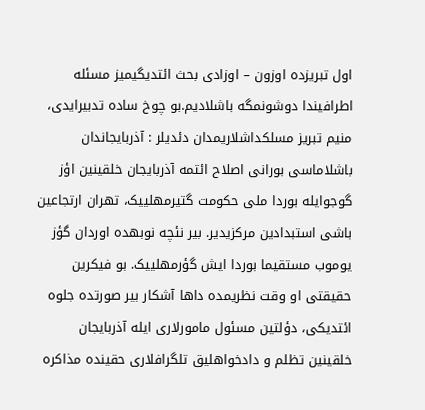اول تبریزده اوزون – اوزادی بحث ائتدیگیمیز مسئله اطرافیندا دوشونمگه باشلادیم.بو چوخ ساده تدبیرایدی، منیم تبریز مسلکداشلاریمدان دئدیلر : آذربایجاندان باشلاماسی بورانی اصلاح ائتمه آذربایجان خلقینین اؤز گوجوایله بوردا ملی حکومت گتیرمهلییک، تهران ارتجاعین باشی استبدادین مرکزیدیر. بیر نئچه نوبهده اوردان گؤز یوموب مستقیما بوردا ایش گؤرمهلییک. بو فیکرین حقیقتی او وقت نظریمده داها آشکار بیر صورتده جلوه ائتدیکی، دؤلتین مسئول مامورلاری ایله آذربایجان خلقینین تظلم و دادخواهلیق تلگرافلاری حقینده مذاکره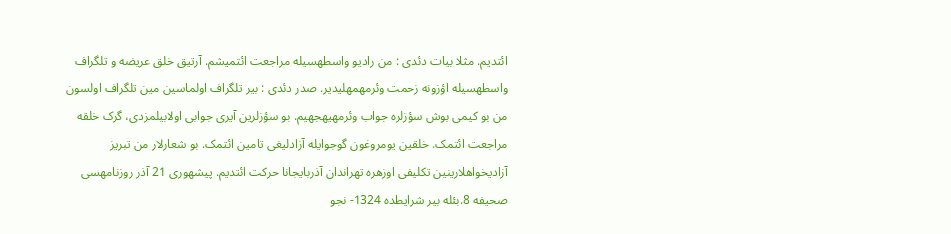ائتدیم. مثلا بیات دئدی : من رادیو واسطهسیله مراجعت ائتمیشم. آرتیق خلق عریضه و تلگراف واسطهسیله اؤزونه زحمت وئرمهمهلیدیر. صدر دئدی : بیر تلگراف اولماسین مین تلگراف اولسون من بو کیمی بوش سؤزلره جواب وئرمهیهجهیم. بو سؤزلرین آیری جوابی اولابیلمزدی، گرک خلقه مراجعت ائتمک. خلقین یومروغون گوجوایله آزادلیغی تامین ائتمک. بو شعارلار من تبریز آزادیخواهلارینین تکلیفی اوزهره تهراندان آذربایجانا حرکت ائتدیم. پیشهوری 21 آذر روزنامهسی صحیفه 8.بئله بیر شرایطده 1324- نجو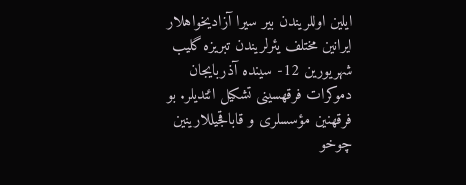ایلین اوللریندن بیر سیرا آزادیخواهلار ایرانین مختلف یئرلریندن تبریزه گلیب شهریورین 12- سینده آذربایجان دموکرات فرقهسینی تشکیل ائتدیلر. بو فرقهنین مؤسسلری و قاباقجیللارینین چوخو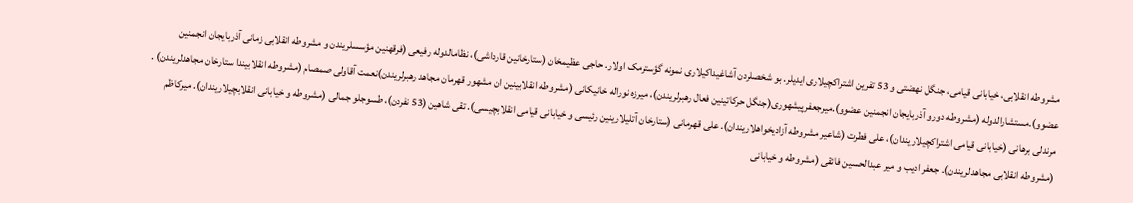مشروطه انقلابی، خیابانی قیامی، جنگل نهضتی و 53 تفرین اشتراکچیلاری ایدیلر. بو شخصلردن آشاغیداکیلاری نمونه گؤسترمک اولار. حاجی عظیمخان (ستارخانین قارداشی)، نظامالدوله رفیعی (فرقهنین مؤسسلریندن و مشروطه انقلابی زمانی آذربایجان انجمنین عضوو).مستشارالدوله (مشروطه دورو آذربایجان انجمنین عضوو).میرجعفرپیشهوری(جنگل حرکاتینین فعال رهبرلریندن)، میرزه نوراله خانیکانی (مشروطه انقلابینین ان مشهور قهرمان مجاهد رهبرلریندن)نعمت آقاولی صمصام (مشروطه انقلابیندا ستارخان مجاهدلریندن) . مرندلی برهانی (خیابانی قیامی اشتراکچیلاریندان)، علی فطرت (شاعیر مشروطه آزادیخواهلاریندان). علی قهرمانی (ستارخان آتلیلارینین رئیسی و خیابانی قیامی انقلابچیسی). تقی شاهین (53 نفردن)، طسوجلو جمالی (مشروطه و خیابانی انقلابچیلاریندان). میرکاظم (مشروطه انقلابی مجاهدلریندن). جعفر ادیب و میر عبدالحسین فائقی (مشروطه و خیابانی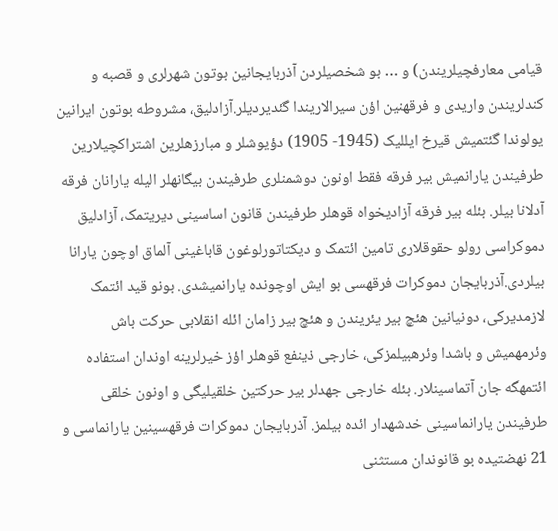قیامی معارفچیلریندن) و … بو شخصیلردن آذربایجانین بوتون شهرلری و قصبه و کندلریندن واریدی و فرقهنین اؤن سیرالاریندا گئدیردیلر.آزادلیق، مشروطه بوتون ایرانین یولوندا گئتمیش قیرخ ایللیک (1945- 1905) دؤیوشلر و مبارزهلرین اشتراکچیلارین طرفیندن یارانمیش بیر فرقه فقط اونون دوشمنلری طرفیندن بیگانهلر الیله یارانان فرقه آدلانا بیلر. بئله بیر فرقه آزادیخواه قوهلر طرفیندن قانون اساسینی دیریتمک، آزادلیق دموکراسی رولو حقوقلاری تامین ائتمک و دیکتاتورلوغون قاباغینی آلماق اوچون یارانا بیلردی.آذربایجان دموکرات فرقهسی بو ایش اوچونده یارانمیشدی. بونو قید ائتمک لازمدیرکی، دونیانین هئچ بیر یئریندن و هئچ بیر زامان ائله انقلابی حرکت باش وئرمهمیش و باشدا وئرهبیلمزکی، خارجی ذینفع قوهلر اؤز خیرلرینه اوندان استفاده ائتمهگه جان آتماسینلار. بئله خارجی جهدلر بیر حرکتین خلقیلیگی و اونون خلقی طرفیندن یارانماسینی خدشهدار ائده بیلمز. آذربایجان دموکرات فرقهسینین یارانماسی و 21 نهضتیده بو قانوندان مستثنی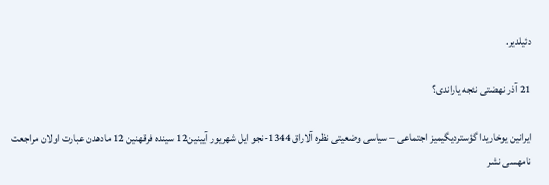دئیلدیر.

21 آذر نهضتی نئجه یاراندی؟

ایرانین یوخاریدا گؤستردیگیمیز اجتماعی – سیاسی وضعیتی نظره آلاراق 1344-نجو ایل شهریور آیینین12 سینده فرقهنین 12 مادهدن عبارت اولان مراجعت نامهسی نشر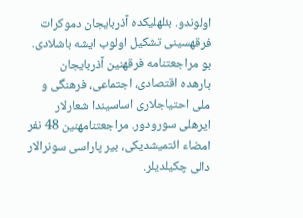اولوندو. بئلهلیکده آذربایجان دموکرات فرقهسینی تشکیل اولوب ایشه باشلادی. بو مراجعتنامه فرقهنین آذربایجان بارهده اقتصادی، اجتماعی، فرهنگی و ملی احتیاجلاری اساسیندا شعارلار ایرهلی سورودور. مراجعتنامهنین 48 نفر امضاء ائتمیشدیکی، بیر پاراسی سونرالار دالی چکیلدیلر.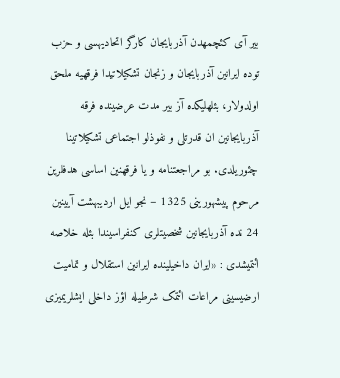بیر آی کئچمهدن آذربایجان کارگر اتحادیهسی و حزب توده ایرانین آذربایجان و زنجان تشکیلاتیدا فرقهیه ملحق اولدولار، بئلهلیکده آز بیر مدت عرضینده فرقه آذربایجانین ان قدرتلی و نفوذلو اجتماعی تشکیلاتینا چئوریلدی. بو مراجعتنامه و یا فرقهنین اساسی هدفلرین مرحوم پیشهورینی 1325 – نجو ایل اردیبهشت آیینین 24 نده آذربایجانین شخصیتلری کنفراسیندا بئله خلاصه ائتمیشدی : «ایران داخیلینده ایرانین استقلال و تمامیت ارضیسینی مراعات ائتمک شرطیله اؤز داخلی ایشلریمیزی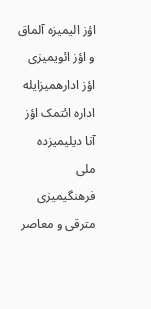اؤز الیمیزه آلماق و اؤز ائویمیزی اؤز ادارهمیزایله اداره ائتمک اؤز آنا دیلیمیزده ملی فرهنگیمیزی مترقی و معاصر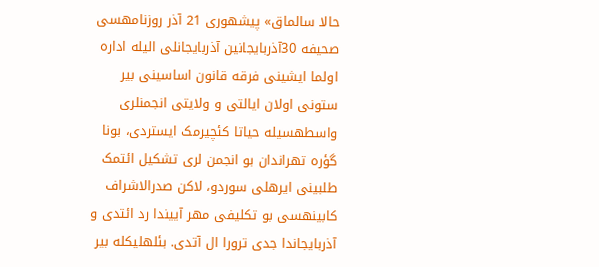حالا سالماق» پیشهوری 21 آذر روزنامهسی صحیفه 30آذربایجانین آذربایجانلی الیله اداره اولما ایشینی فرقه قانون اساسینی بیر ستونی اولان ایالتی و ولایتی انجمنلری واسطهسیله حیاتا کئچیرمک ایستردی، بونا گؤره تهراندان بو انجمن لری تشکیل ائتمک طلبینی ایرهلی سوردو، لاکن صدرالاشراف کابینهسی بو تکلیفی مهر آییندا رد ائتدی و آذربایجاندا جدی ترورا ال آتدی. بئلهلیکله بیر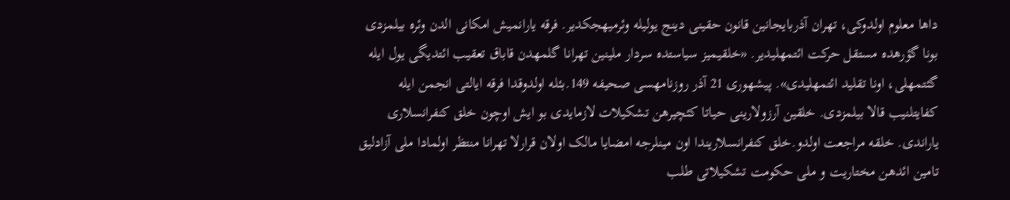داها معلوم اولدوکی، تهران آذربایجانین قانون حقینی دینج یولیله وئرمیهجکدیر. فرقه یارانمیش امکانی الدن وئره بیلمزدی بونا گؤرهده مستقل حرکت ائتمهلیدیر. «خلقیمیز سیاستده سردار ملینین تهرانا گلمهدن قاباق تعقیب ائتدیگی یول ایله گئتمهلی، اونا تقلید ائتمهلیدی». پیشهوری 21 آذر روزنامهسی صحیفه 149.بئله اولدوقدا فرقه ایالتی انجمن ایله کفایتلنیب قالا بیلمزدی. خلقین آرزولارینی حیاتا کئچیرهن تشکیلات لازمایدی بو ایش اوچون خلق کنفرانسلاری یاراندی. خلقه مراجعت اولدو.خلق کنفرانسلاریندا اون مینلرجه امضایا مالک اولان قرارلا تهرانا منتظر اولمادا ملی آزادلیق تامین ائدهن مختاریت و ملی حکومت تشکیلاتی طلب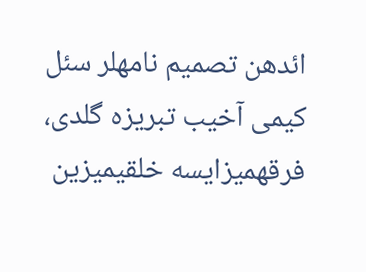ائدهن تصمیم نامهلر سئل کیمی آخیب تبریزه گلدی، فرقهمیزایسه خلقیمیزین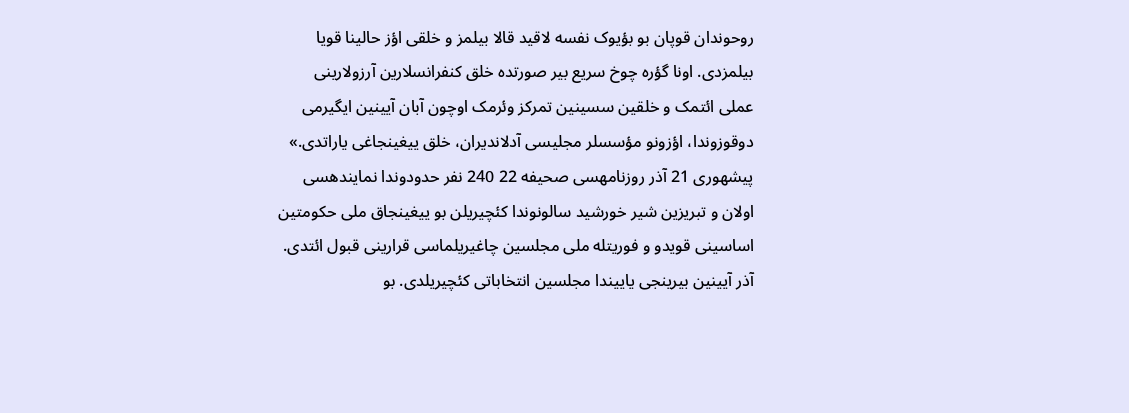روحوندان قوپان بو بؤیوک نفسه لاقید قالا بیلمز و خلقی اؤز حالینا قویا بیلمزدی. اونا گؤره چوخ سریع بیر صورتده خلق کنفرانسلارین آرزولارینی عملی ائتمک و خلقین سسینین تمرکز وئرمک اوچون آبان آیینین ایگیرمی دوقوزوندا، اؤزونو مؤسسلر مجلیسی آدلاندیران، خلق ییغینجاغی یاراتدی.» پیشهوری 21 آذر روزنامهسی صحیفه 22 240 نفر حدودوندا نمایندهسی اولان و تبریزین شیر خورشید سالونوندا کئچیریلن بو ییغینجاق ملی حکومتین اساسینی قویدو و فوریتله ملی مجلسین چاغیریلماسی قرارینی قبول ائتدی. آذر آیینین بیرینجی یاییندا مجلسین انتخاباتی کئچیریلدی. بو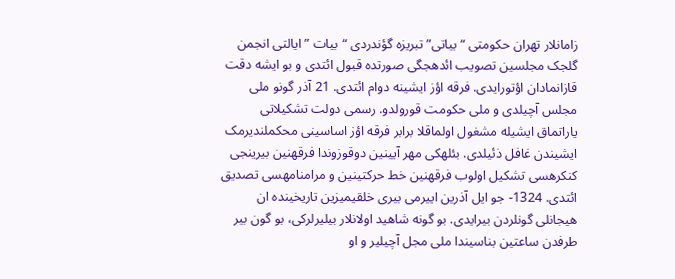زامانلار تهران حکومتی “بیاتی” تبریزه گؤندردی “بیات ” ایالتی انجمن گلجک مجلسین تصویب ائدهجگی صورتده قبول ائتدی و بو ایشه دقت قازانمادان اؤتورایدی. فرقه اؤز ایشینه دوام ائتدی. 21 آذر گونو ملی مجلس آچیلدی و ملی حکومت قورولدو. رسمی دولت تشکیلاتی یاراتماق ایشیله مشغول اولماقلا برابر فرقه اؤز اساسینی محکملندیرمک ایشیندن غافل ذئیلدی. بئلهکی مهر آیینین دوقوزوندا فرقهنین بیرینجی کنکرهسی تشکیل اولوب فرقهنین خط حرکتینین و مرامنامهسی تصدیق ائتدی. 1324- جو ایل آذرین اییرمی بیری خلقیمیزین تاریخینده ان هیجانلی گونلردن بیرایدی. بو گونه شاهید اولانلار بیلیرلرکی، بو گون بیر طرفدن ساعتین بناسیندا ملی مجل آچیلیر و او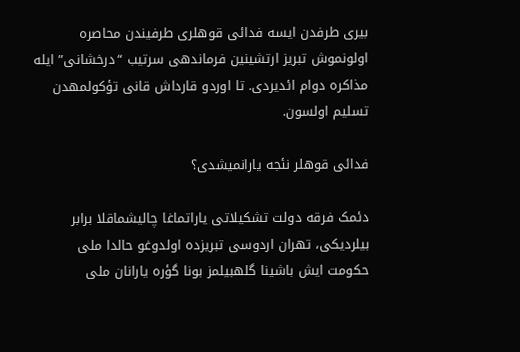بیری طرفدن ایسه فدائی قوهلری طرفیندن محاصره اولونموش تبریز ارتشینین فرماندهی سرتیب “درخشانی” ایله مذاکره دوام ائدیردی. تا اوردو قارداش قانی تؤکولمهدن تسلیم اولسون.

فدائی قوهلر نئجه یارانمیشدی؟

دئمک فرقه دولت تشکیلاتی یاراتماغا چالیشماقلا برابر بیلردیکی، تهران اردوسی تبریزده اولدوغو حالدا ملی حکومت ایش باشینا گلهبیلمز بونا گؤره یارانان ملی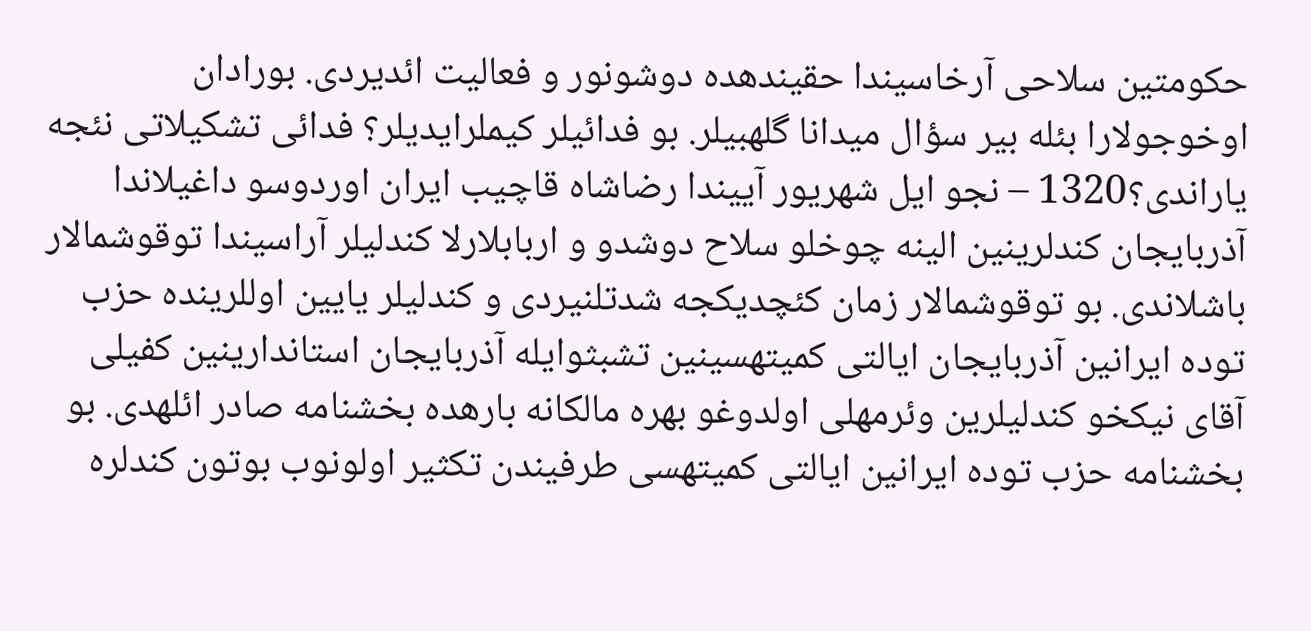حکومتین سلاحی آرخاسیندا حقیندهده دوشونور و فعالیت ائدیردی. بورادان اوخوجولارا بئله بیر سؤال میدانا گلهبیلر. بو فدائیلر کیملرایدیلر؟ فدائی تشکیلاتی نئجه یاراندی؟1320 – نجو ایل شهریور آییندا رضاشاه قاچیب ایران اوردوسو داغیلاندا آذربایجان کندلرینین الینه چوخلو سلاح دوشدو و اربابلارلا کندلیلر آراسیندا توقوشمالار باشلاندی. بو توقوشمالار زمان کئچدیکجه شدتلنیردی و کندلیلر یایین اوللرینده حزب توده ایرانین آذربایجان ایالتی کمیتهسینین تشبثوایله آذربایجان استاندارینین کفیلی آقای نیکخو کندلیلرین وئرمهلی اولدوغو بهره مالکانه بارهده بخشنامه صادر ائلهدی. بو بخشنامه حزب توده ایرانین ایالتی کمیتهسی طرفیندن تکثیر اولونوب بوتون کندلره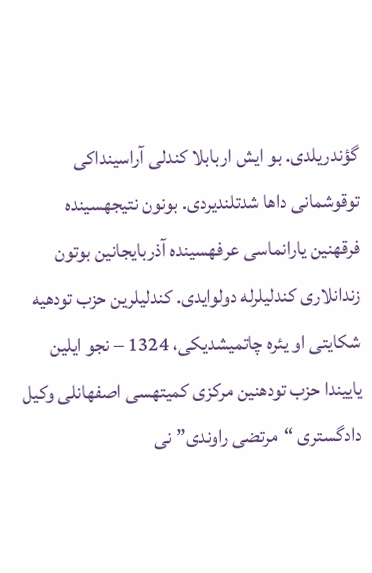گؤندریلدی. بو ایش اربابلا کندلی آراسینداکی توقوشمانی داها شدتلندیردی. بونون نتیجهسینده فرقهنین یارانماسی عرفهسینده آذربایجانین بوتون زندانلاری کندلیلرله دولوایدی. کندلیلرین حزب تودهیه شکایتی او یئره چاتمیشدیکی، 1324 – نجو ایلین یاییندا حزب تودهنین مرکزی کمیتهسی اصفهانلی وکیل دادگستری “مرتضی راوندی” نی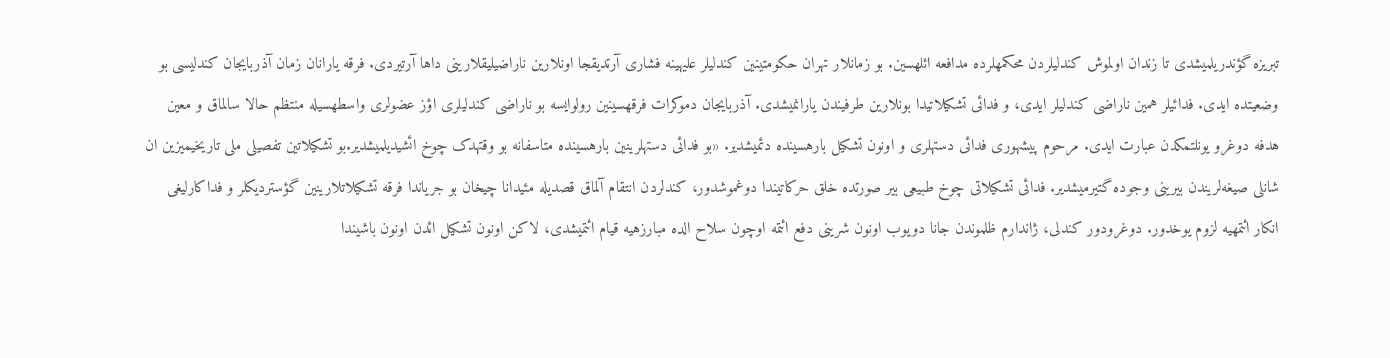تبریزه گؤندریلمیشدی تا زندان اولموش کندلیلردن محکمهلرده مدافعه ائلهسین. بو زمانلار تهران حکومتینین کندلیلر علیهینه فشاری آرتدیقجا اونلارین ناراضیلیقلارینی داها آرتیردی. فرقه یارانان زمان آذربایجان کندلیسی بو وضعیتده ایدی. فدائیلر همین ناراضی کندلیلر ایدی، و فدائی تشکیلاتیدا بونلارین طرفیندن یارانمیشدی. آذربایجان دموکرات فرقهسینین رولوایسه بو ناراضی کندلیلری اؤز عضولری واسطهسیله منتظم حالا سالماق و معین هدفه دوغرو یونلتمکدن عبارت ایدی. مرحوم پیشهوری فدائی دستهلری و اونون تشکیل بارهسینده دئمیشدیر. «بو فدائی دستهلرینین بارهسینده متاسفانه بو وقتهدک چوخ ائشیدیلمیشدیر.بو تشکیلاتین تفصیلی ملی تاریخیمیزین ان شانلی صیغه‌لریندن بیرینی وجوده گتیرمیشدیر. فدائی تشکیلاتی چوخ طبیعی بیر صورتده خلق حرکاتیندا دوغموشدور، کندلردن انتقام آلماق قصدیله مئیدانا چیخان بو جریاندا فرقه تشکیلاتلارینین گؤستردیکلر و فداکارلیغی انکار ائتمهیه لزوم یوخدور. دوغرودور کندلی، ژاندارم ظلموندن جانا دویوب اونون شرینی دفع ائتمه اوچون سلاح الده مبارزهیه قیام ائتمیشدی، لاکن اونون تشکیل ائدن اونون باشیندا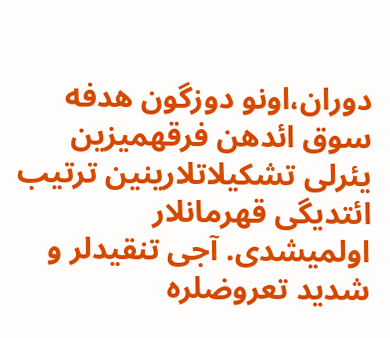دوران،اونو دوزگون هدفه سوق ائدهن فرقهمیزین یئرلی تشکیلاتلارینین ترتیب ائتدیگی قهرمانلار اولمیشدی. آجی تنقیدلر و شدید تعروضلره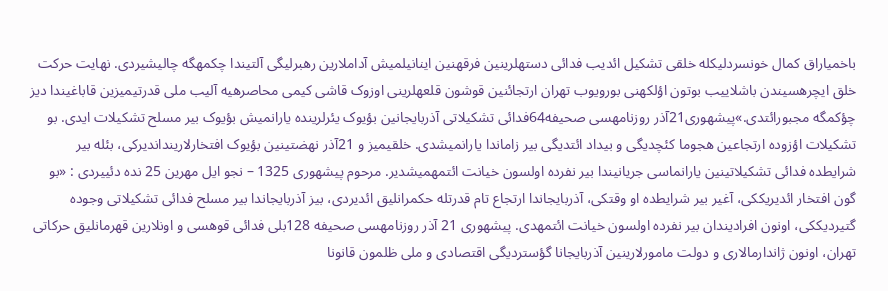باخمیاراق کمال خونسردلیکله خلقی تشکیل ائدیب فدائی دستهلرینین فرقهنین اینانیلمیش آداملارین رهبرلیگی آلتیندا چکمهگه چالیشیردی. نهایت حرکت خلق ایچرهسیندن باشلاییب بوتون اؤلکهنی بورویوب تهران ارتجائنین قوشون قلعهلرینی اوزوک قاشی کیمی محاصرهیه آلیب ملی قدرتیمیزین قاباغیندا دیز چؤکمگه مجبورائتدی.»پیشهوری21آذر روزنامهسی صحیفه64فدائی تشکیلاتی آذربایجانین بؤیوک یئرلرینده یارانمیش بؤیوک بیر مسلح تشکیلات ایدی. بو تشکیلات اؤزوده ارتجاعین هجوما کئچدیگی و بیداد ائتدیگی بیر زاماندا یارانمیشدی. خلقیمیز و 21آذر نهضتینین بؤیوک افتخارلارینداندیرکی، بئله بیر شرایطده فدائی تشکیلاتینین یارانماسی جریانیندا بیر نفرده اولسون خیانت ائتمهمیشدیر. مرحوم پیشهوری 1325 – نجو ایل مهرین 25 نده دئییردی : «بو گون افتخار ائدیریککی، آغیر بیر شرایطده او وقتکی، آذربایجاندا ارتجاع تام قدرتله حکمرانلیق ائدیردی، بیز آذربایجاندا بیر مسلح فدائی تشکیلاتی وجوده گتیردیککی، اونون افرادیندان بیر نفرده اولسون خیانت ائتمهدی. پیشهوری 21 آذر روزنامهسی صحیفه 128بلی فدائی قوهسی و اونلارین قهرمانلیق حرکاتی تهران، اونون ژاندارمالاری و دولت مامورلارینین آذربایجانا گؤستردیگی اقتصادی و ملی ظلمون قانونا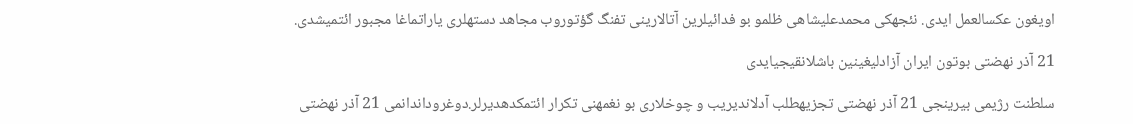اویغون عکسالعمل ایدی. نئجهکی محمدعلیشاهی ظلمو بو فدائیلرین آتالارینی تفنگ گؤتوروب مجاهد دستهلری یاراتماغا مجبور ائتمیشدی.

21 آذر نهضتی بوتون ایران آزادلیغینین باشلانقیجیایدی

سلطنت رژیمی بیرینجی 21 آذر نهضتی تجزیهطلب آدلاندیریب و چوخلاری بو نغمهنی تکرار ائتمکدهدیرلر.دوغروداندانمی 21 آذر نهضتی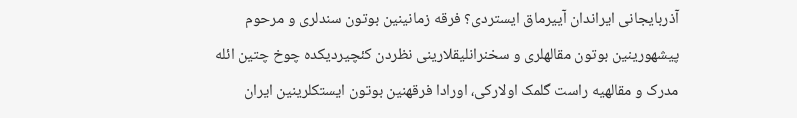آذربایجانی ایراندان آییرماق ایستردی؟ فرقه زمانینین بوتون سندلری و مرحوم پیشهورینین بوتون مقالهلری و سخنرانلیقلارینی نظردن کئچیردیکده چوخ چتین ائله مدرک و مقالهیه راست گلمک اولارکی، اورادا فرقهنین بوتون ایستکلرینین ایران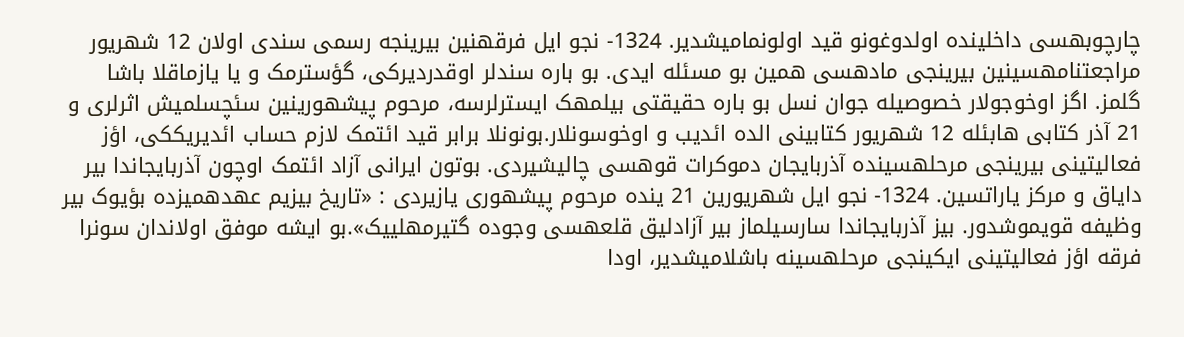چارچوبهسی داخلینده اولدوغونو قید اولونمامیشدیر. 1324- نجو ایل فرقهنین بیرینجه رسمی سندی اولان 12 شهریور مراجعتنامهسینین بیرینجی مادهسی همین بو مسئله ایدی. بو باره سندلر اوقدردیرکی، گؤسترمک و یا یازماقلا باشا گلمز. اگز اوخوجولار خصوصیله جوان نسل بو باره حقیقتی بیلمهک ایسترلرسه، مرحوم پیشهورینین سئچسلمیش اثرلری و 21 آذر کتابی هابئله 12 شهریور کتابینی الده ائدیب و اوخوسونلار.بونونلا برابر قید ائتمک لازم حساب ائدیریککی، اؤز فعالیتینی بیرینجی مرحلهسینده آذربایجان دموکرات قوهسی چالیشیردی. بوتون ایرانی آزاد ائتمک اوچون آذربایجاندا بیر دایاق و مرکز یاراتسین. 1324- نجو ایل شهریورین 21 ینده مرحوم پیشهوری یازیردی : «تاریخ بیزیم عهدهمیزده بؤیوک بیر وظیفه قویموشدور. بیز آذربایجاندا سارسیلماز بیر آزادلیق قلعهسی وجوده گتیرمهلییک».بو ایشه موفق اولاندان سونرا فرقه اؤز فعالیتینی ایکینجی مرحلهسینه باشلامیشدیر، اودا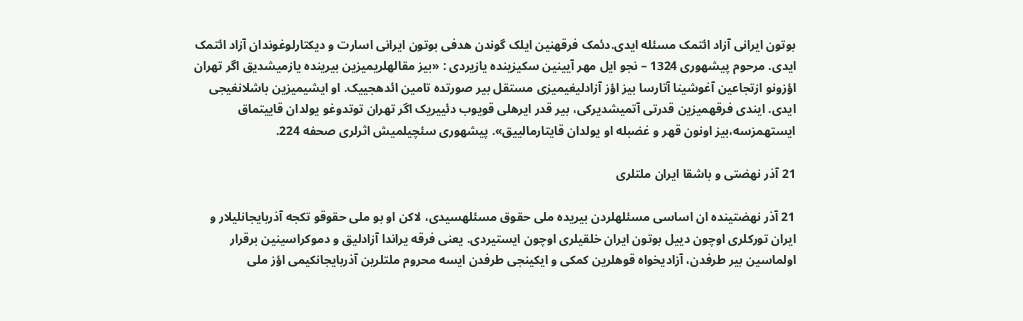بوتون ایرانی آزاد ائتمک مسئله ایدی.دئمک فرقهنین ایلک گوندن هدفی بوتون ایرانی اسارت و دیکتارلوغوندان آزاد ائتمک ایدی. مرحوم پیشهوری 1324 – نجو ایل مهر آیینین سکیزینده یازیردی : «بیز مقالهلریمیزین بیرینده یازمیشدیق اگر تهران اؤزونو ازتجاعین آغوشینا آتارسا بیز اؤز آزادلیغیمیزی مستقل بیر صورتده تامین ائدهجییک. او ایشیمیزین باشلانغیجی ایدی. ایندی فرقهمیزین قدرتی آتمیشدیرکی، بیر قدر ایرهلی قویوب دئییریک اگر تهران توتدوغو یولدان قاییتماق ایستهمزسه،بیز اونون قهر و غضبله او یولدان قایتارمالییق». پیشهوری سئچیلمیش اثرلری صحفه 224.

21 آذر نهضتی و باشقا ایران ملتلری

21 آذر نهضتینده ان اساسی مسئلهلردن بیریده ملی حقوق مسئلهسیدی، لاکن او بو ملی حقوقو تکجه آذربایجانلیلار و ایران تورکلری اوچون دییل بوتون ایران خلقیلری اوچون ایستیردی. یعنی فرقه یراندا آزادلیق و دموکراسینین برقرار اولماسین بیر طرفدن، آزادیخواه قوهلرین کمکی و ایکینجی طرفدن ایسه محروم ملتلرین آذربایجانکیمی اؤز ملی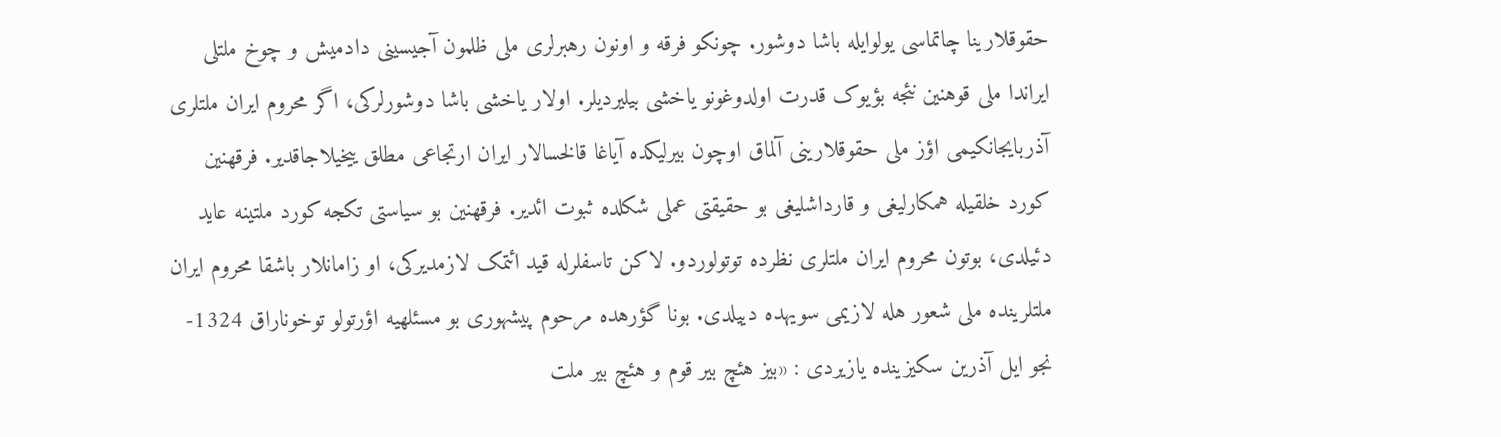حقوقلارینا چاتماسی یولوایله باشا دوشور. چونکو فرقه و اونون رهبرلری ملی ظلمون آجیسینی دادمیش و چوخ ملتلی ایراندا ملی قوهنین نئجه بؤیوک قدرت اولدوغونو یاخشی بیلیردیلر. اولار یاخشی باشا دوشورلرکی، اگر محروم ایران ملتلری آذربایجانکیمی اؤز ملی حقوقلارینی آلماق اوچون بیرلیکده آیاغا قالخسالار ایران ارتجاعی مطلق ییخیلاجاقدیر. فرقهنین کورد خلقیله همکارلیغی و قارداشلیغی بو حقیقتی عملی شکلده ثبوت ائدیر. فرقهنین بو سیاستی تکجه کورد ملتینه عاید دئیلدی، بوتون محروم ایران ملتلری نظرده توتولوردو. لاکن تاسفلرله قید ائتمک لازمدیرکی، او زامانلار باشقا محروم ایران ملتلرینده ملی شعور هله لازیمی سویهده دییلدی. بونا گؤرهده مرحوم پیشهوری بو مسئلهیه اؤرتولو توخوناراق 1324-نجو ایل آذرین سکیزینده یازیردی : «بیز هئچ بیر قوم و هئچ بیر ملت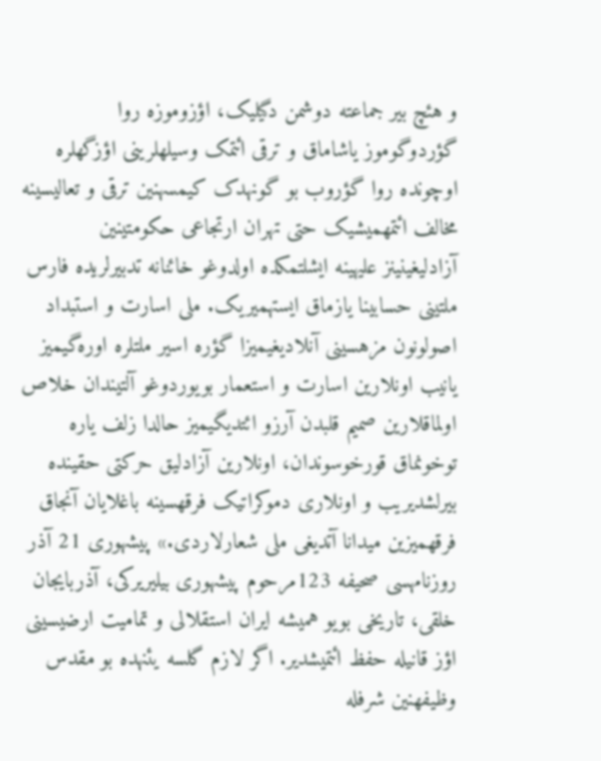و هئچ بیر جماعته دوشمن دگیلیک، اؤزوموزه روا گؤردوگوموز یاشاماق و ترقی ائتمک وسیلهلرینی اؤزگهلره اوچونده روا گؤروب بو گونهدک کیمسهنین ترقی و تعالیسینه مخالف ائتمهمیشیک حتی تهران ارتجاعی حکومتینین آزادلیغینینز علیهینه ایشلتمکده اولدوغو خائنانه تدبیرلریده فارس ملتینی حسابینا یازماق ایستهمیریک. ملی اسارت و استبداد اصولونون مزهسینی آنلادیغیمیزا گؤره اسیر ملتلره اوره‌گیمیز یانیب اونلارین اسارت و استعمار بویوردوغو آلتیندان خلاص اولماقلارین صمیم قلبدن آرزو ائتدیگیمیز حالدا زلف یاره توخونماق قورخوسوندان، اونلارین آزادلیق حرکتی حقینده بیرلشدیریب و اونلاری دموکراتیک فرقهسینه باغلایان آنجاق فرقهمیزین میدانا آتدیغی ملی شعارلاردی.» پیشهوری 21 آذر روزنامهسی صحیفه 123مرحوم پیشهوری بیلیریرکی، آذربایجان خلقی، تاریخی بویو همیشه ایران استقلالی و تمامیت ارضیسینی اؤز قانیله حفظ ائتمیشدیر. اگر لازم گلسه یئنهده بو مقدس وظیفهنین شرفله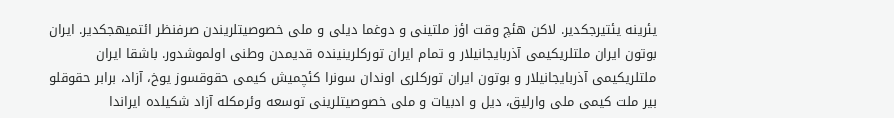یئرینه یئتیرجکدیر. لاکن هئچ وقت اؤز ملتینی و دوغما دیلی و ملی خصوصیتلریندن صرفنظر ائتمیهجکدیر. ایران بوتون ایران ملتلریکیمی آذربایجانیلار و تمام ایران تورکلرینینده قدیمدن وطنی اولموشدور. باشقا ایران ملتلریکیمی آذربایجانیلار و بوتون ایران تورکلری اوندان سونرا کئچمیش کیمی حقوقسوز یوخ، آزاد، برابر حقوقلو بیر ملت کیمی ملی وارلیق، دیل و ادبیات و ملی خصوصیتلرینی توسعه وئرمکله آزاد شکیلده ایراندا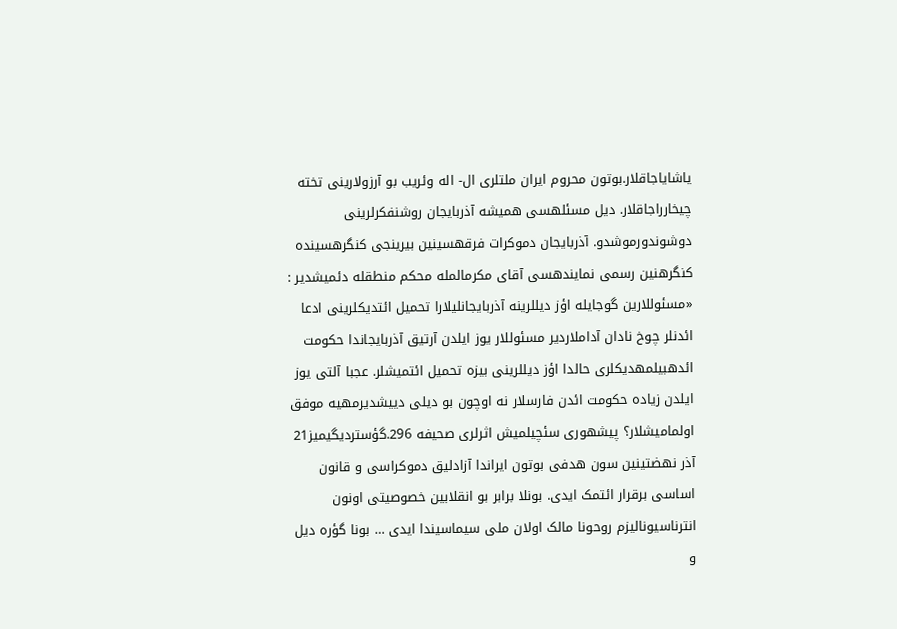یاشایاجاقلار.بوتون محروم ایران ملتلری ال- اله وئریب بو آرزولارینی تخته چیخارراجاقلار. دیل مسئلهسی همیشه آذربایجان روشنفکرلرینی دوشوندورموشدو. آذربایجان دموکرات فرقهسینین بیرینجی کنگرهسینده کنگرهنین رسمی نمایندهسی آقای مکرمالمله محکم منطقله دئمیشدیر : «مسئوللارین گوجایله اؤز دیللرینه آذربایجانلیلارا تحمیل ائتدیکلرینی ادعا ائدنلر چوخ نادان آداملاردیر مسئوللار یوز ایلدن آرتیق آذربایجاندا حکومت ائدهبیلمهدیکلری حالدا اؤز دیللرینی بیزه تحمیل ائتمیشلر. عجبا آلتی یوز ایلدن زیاده حکومت ائدن فارسلار نه اوچون بو دیلی دییشدیرمهیه موفق اولمامیشلار؟ پیشهوری سئچیلمیش اثرلری صحیفه 296.گؤستردیگیمیز21 آذر نهضتینین سون هدفی بوتون ایراندا آزادلیق دموکراسی و قانون اساسی برقرار ائتمک ایدی. بونلا برابر بو انقلابین خصوصیتی اونون انترناسیونالیزم روحونا مالک اولان ملی سیماسیندا ایدی … بونا گؤره دیل و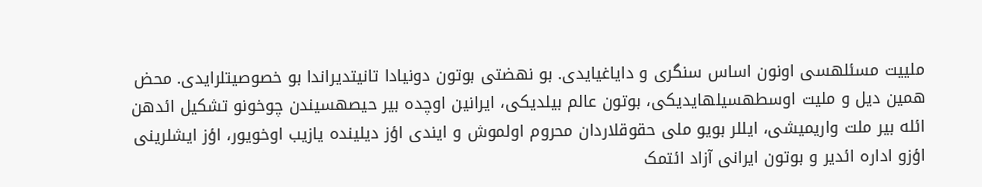ملییت مسئلهسی اونون اساس سنگری و دایاغیایدی. بو نهضتی بوتون دونیادا تانیتدیراندا بو خصوصیتلرایدی. محض همین دیل و ملیت اوسطهسیلهایدیکی، بوتون عالم بیلدیکی، ایرانین اوچده بیر حیصهسیندن چوخونو تشکیل ائدهن ائله بیر ملت واریمیشی، ایللر بویو ملی حقوقلاردان محروم اولموش و ایندی اؤز دیلینده یازیب اوخویور، اؤز ایشلرینی اؤزو اداره ائدیر و بوتون ایرانی آزاد ائتمک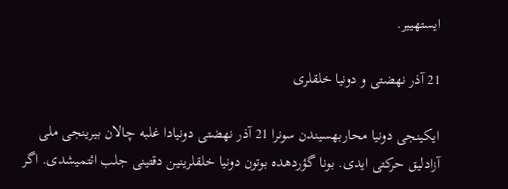ایستهییر.

21 آذر نهضتی و دونیا خلقلری

ایکینجی دونیا محاربهسیندن سونرا 21 آذر نهضتی دونیادا غلبه چالان بیرینجی ملی آزادلیق حرکتی ایدی. بونا گؤردهده بوتون دونیا خلقلرینین دقتینی جلب ائتمیشدی. اگر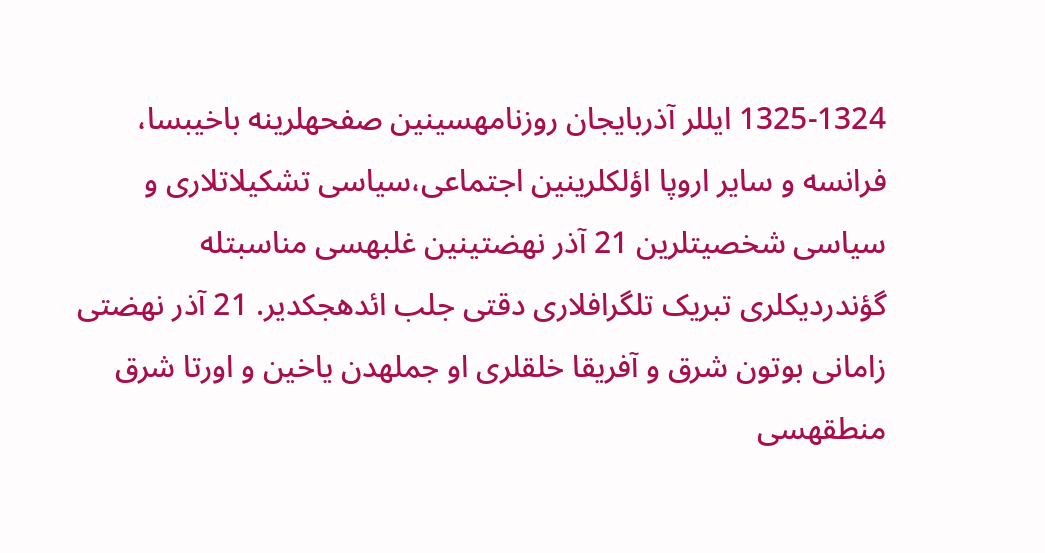1325-1324 ایللر آذربایجان روزنامهسینین صفحهلرینه باخیبسا، فرانسه و سایر اروپا اؤلکلرینین اجتماعی،سیاسی تشکیلاتلاری و سیاسی شخصیتلرین 21 آذر نهضتینین غلبهسی مناسبتله گؤندردیکلری تبریک تلگرافلاری دقتی جلب ائدهجکدیر. 21 آذر نهضتی زامانی بوتون شرق و آفریقا خلقلری او جملهدن یاخین و اورتا شرق منطقهسی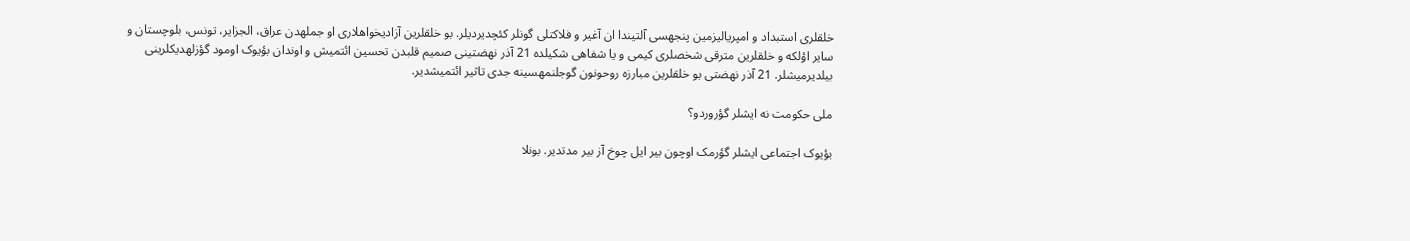خلقلری استبداد و امپریالیزمین پنجهسی آلتیندا ان آغیر و فلاکتلی گونلر کئچدیردیلر. بو خلقلرین آزادیخواهلاری او جملهدن عراق، الجزایر، تونس، بلوچستان و سایر اؤلکه و خلقلرین مترقی شخصلری کیمی و یا شفاهی شکیلده 21 آذر نهضتینی صمیم قلبدن تحسین ائتمیش و اوندان بؤیوک اومود گؤزلهدیکلرینی بیلدیرمیشلر. 21 آذر نهضتی بو خلقلرین مبارزه روحونون گوجلنمهسینه جدی تاثیر ائتمیشدیر.

ملی حکومت نه ایشلر گؤروردو؟

بؤیوک اجتماعی ایشلر گؤرمک اوچون بیر ایل چوخ آز بیر مدتدیر. بونلا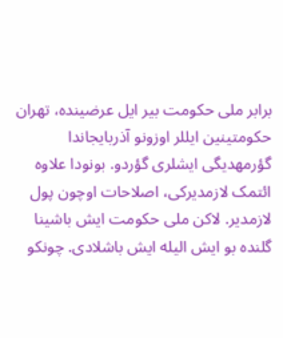برابر ملی حکومت بیر ایل عرضینده، تهران حکومتینین ایللر اوزونو آذربایجاندا گؤرمهدیگی ایشلری گؤردو. بونودا علاوه ائتمک لازمدیرکی، اصلاحات اوچون پول لازمدیر. لاکن ملی حکومت ایش باشینا گلنده بو ایش الیله ایش باشلادی. چونکو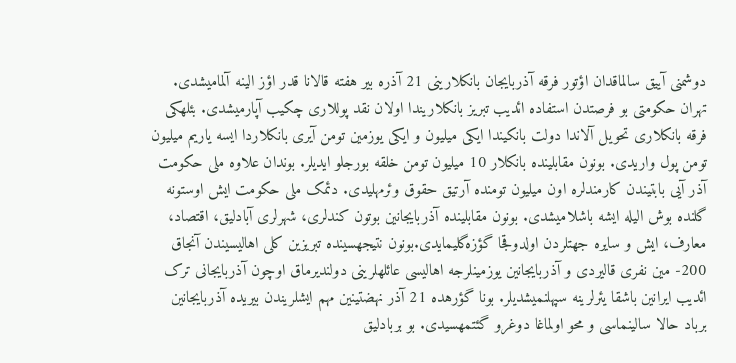دوشمنی آییق سالماقدان اؤتور فرقه آذربایجان بانکلارینی 21 آذره بیر هفته قالانا قدر اؤز الینه آلمامیشدی. تهران حکومتی بو فرصتدن استفاده ائدیب تبریز بانکلاریندا اولان نقد پوللاری چکیب آپارمیشدی. بئلهکی فرقه بانکلاری تحویل آلاندا دولت بانکیندا ایکی میلیون و ایکی یوزمین تومن آیری بانکلاردا ایسه یاریم میلیون تومن پول واریدی. بونون مقابلینده بانکلار 10 میلیون تومن خلقه بورجلو ایدیلر. بوندان علاوه ملی حکومت آذر آیی بابتیندن کارمندلره اون میلیون تومنده آرتیق حقوق وئرمهلیدی. دئمک ملی حکومت ایش اوستونه گلنده بوش الیله ایشه باشلامیشدی. بونون مقابلینده آذربایجانین بوتون کندلری، شهرلری آبادلیق، اقتصاد، معارف، ایش و سایره جهتلردن اولدوقجا گؤزه‌گلیمایدی.بونون نتیجهسینده تبریزین کلی اهالیسیندن آنجاق 200- مین نفری قالیردی و آذربایجانین یوزمینلرجه اهالیسی عائلهلرینی دولندیرماق اوچون آذربایجانی ترک ائدیب ایرانین باشقا یئرلرینه سپهلنمیشدیلر. بونا گؤرهده 21 آذر نهضتینین مهم ایشلریندن بیریده آذربایجانین برباد حالا سالینماسی و محو اولماغا دوغرو گئتمهسیدی. بو بربادلیق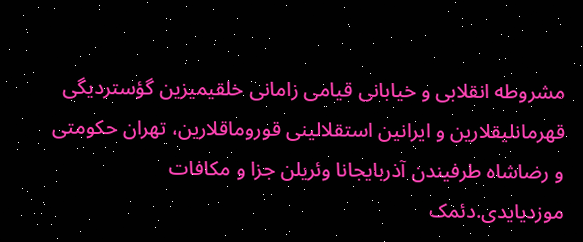مشروطه انقلابی و خیابانی قیامی زامانی خلقیمیزین گؤستردیگی قهرمانلیقلارین و ایرانین استقلالینی قوروماقلارین، تهران حکومتی و رضاشاه طرفیندن آذربایجانا وئریلن جزا و مکافات موزدیایدی.دئمک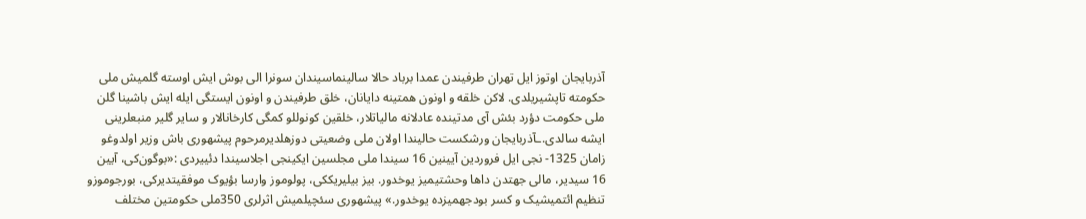آذربایجان اوتوز ایل تهران طرفیندن عمدا برباد حالا سالینماسیندان سونرا الی بوش ایش اوسته گلمیش ملی حکومته تاپشیریلدی. لاکن خلقه و اونون همتینه دایانان، خلق طرفیندن و اونون ایستگی ایله ایش باشینا گلن ملی حکومت دؤرد بئش آی مدتینده عادلانه مالیاتلار، خلقین کونوللو کمگی کارخانالار و سایر گلیر منبعلرینی ایشه سالدی.ـآذربایجان ورشکست حالیندا اولان ملی وضعیتی دوزهلدیرمرحوم پیشهوری باش وزیر اولدوغو زامان 1325- نجی ایل فروردین آیینین 16 سیندا ملی مجلسین ایکینجی اجلاسیندا دئییردی :«بوگون‌کی، آیین 16 سیدیر، مالی جهتدن داها وحشتیمیز یوخدور. بیز بیلیریککی، پولوموز وارسا بؤیوک موفقیتدیرکی، بورجوموزو تنظیم ائتمیشیک و کسر بودجهمیزده یوخدور.» پیشهوری سئچیلمیش اثرلری 350ملی حکومتین مختلف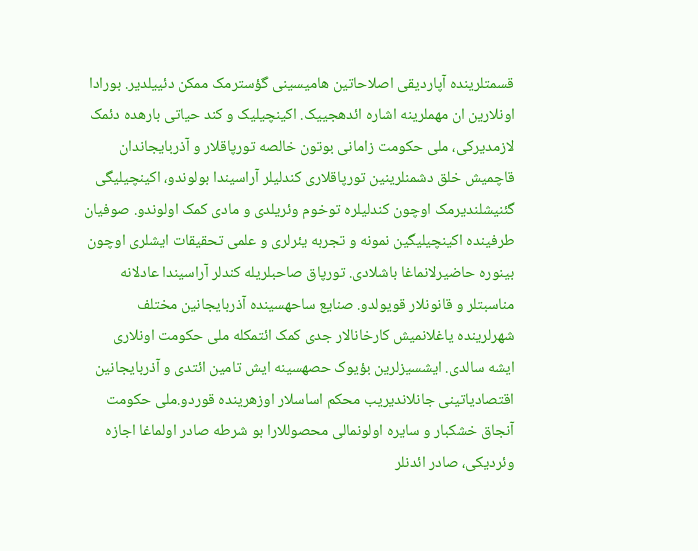قسمتلرینده آپاردیقی اصلاحاتین هامیسینی گؤسترمک ممکن دئییلدیر. بورادا اونلارین ان مهملرینه اشاره ائدهجییک. اکینچیلیک و کند حیاتی بارهده دئمک لازمدیرکی، ملی حکومت زامانی بوتون خالصه تورپاقلار و آذربایجاندان قاچمیش خلق دشمنلرینین تورپاقلاری کندلیلر آراسیندا بولوندو، اکینچیلیگی گئنیشلندیرمک اوچون کندلیلره توخوم وئریلدی و مادی کمک اولوندو. صوفیان طرفینده اکینچیلیگین نمونه و تجربه یئرلری و علمی تحقیقات ایشلری اوچون بینوره حاضیرلانماغا باشلادی. تورپاق صاحبلریله کندلر آراسیندا عادلانه مناسبتلر و قانونلار قویولدو. صنایع ساحهسینده آذربایجانین مختلف شهرلرینده یاغلانمیش کارخانالار جدی کمک ائتمکله ملی حکومت اونلاری ایشه سالدی. ایشسیزلرین بؤیوک حصهسینه ایش تامین ائتدی و آذربایجانین اقتصادیاتینی جانلاندیریب محکم اساسلار اوزهرینده قوردو.ملی حکومت آنجاق خشکبار و سایره اولونمالی محصوللارا بو شرطه صادر اولماغا اجازه وئردیکی، صادر ائدنلر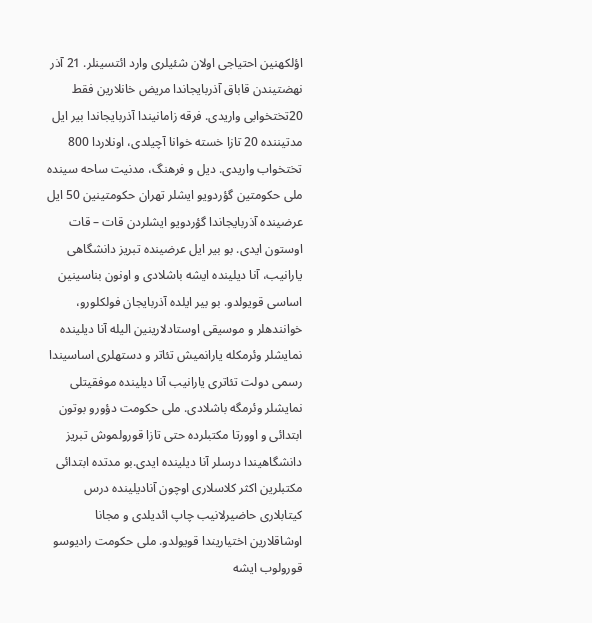اؤلکهنین احتیاجی اولان شئیلری وارد ائتسینلر. 21 آذر نهضتیندن قاباق آذربایجاندا مریض خانلارین فقط 20تختخوابی واریدی. فرقه زامانیندا آذربایجاندا بیر ایل مدتیننده 20 تازا خسته خوانا آچیلدی، اونلاردا 800 تختخواب واریدی. دیل و فرهنگ، مدنیت ساحه سینده ملی حکومتین گؤردویو ایشلر تهران حکومتینین 50 ایل عرضینده آذربایجاندا گؤردویو ایشلردن قات – قات اوستون ایدی. بو بیر ایل عرضینده تبریز دانشگاهی یارانیب، آنا دیلینده ایشه باشلادی و اونون بناسینین اساسی قویولدو. بو بیر ایلده آذربایجان فولکلورو، خوانندهلر و موسیقی اوستادلارینین الیله آنا دیلینده نمایشلر وئرمکله یارانمیش تئاتر و دستهلری اساسیندا رسمی دولت تئاتری یارانیب آنا دیلینده موفقیتلی نمایشلر وئرمگه باشلادی. ملی حکومت دؤورو بوتون ابتدائی و اوورتا مکتبلرده حتی تازا قورولموش تبریز دانشگاهیندا درسلر آنا دیلینده ایدی.بو مدتده ابتدائی مکتبلرین اکثر کلاسلاری اوچون آنادیلینده درس کیتابلاری حاضیرلانیب چاپ ائدیلدی و مجانا اوشاقلارین اختیاریندا قویولدو. ملی حکومت رادیوسو قورولوب ایشه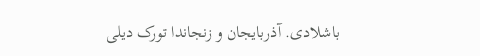باشلادی. آذربایجان و زنجاندا تورک دیلی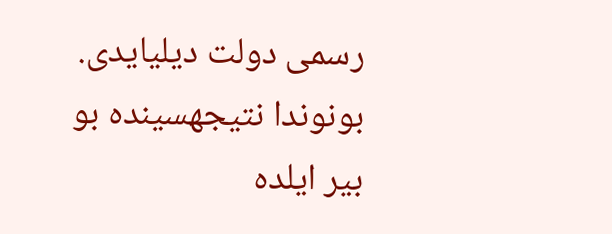رسمی دولت دیلیایدی. بونوندا نتیجهسینده بو بیر ایلده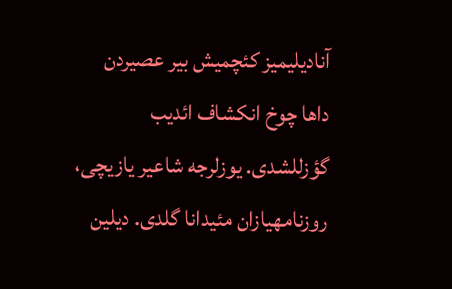آنادیلیمیز کئچمیش بیر عصیردن داها چوخ انکشاف ائدیب گؤزللشدی. یوزلرجه شاعیر یازیچی، روزنامهیازان مئیدانا گلدی. دیلین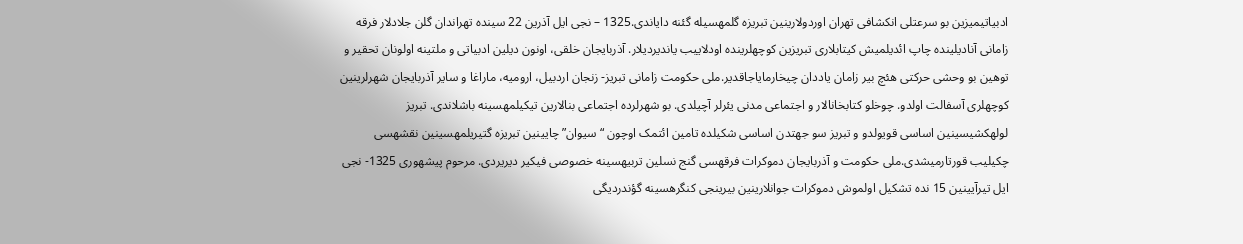ادبیاتیمیزین بو سرعتلی انکشافی تهران اوردولارینین تبریزه گلمهسیله گئنه دایاندی.1325 – نجی ایل آذرین 22 سینده تهراندان گلن جلادلار فرقه زامانی آنادیلینده چاپ ائدیلمیش کیتابلاری تبریزین کوچهلرینده اودلاییب یاندیردیلار. آذربایجان خلقی، اونون دیلین ادبیاتی و ملتینه اولونان تحقیر و توهین بو وحشی حرکتی هئچ بیر زامان یاددان چیخارمایاجاقدیر.ملی حکومت زامانی تبریز- زنجان اردبیل، ارومیه، ماراغا و سایر آذربایجان شهرلرینین کوچهلری آسفالت اولدو. چوخلو کتابخانالار و اجتماعی مدنی یئرلر آچیلدی. بو شهرلرده اجتماعی بنالارین تیکیلمهسینه باشلاندی. تبریز لولهکشیسینین اساسی قویولدو و تبریز سو جهتدن اساسی شکیلده تامین ائتمک اوچون “سیوان” چایینین تبریزه گتیریلمهسینین نقشهسی چکیلیب قورتارمیشدی.ملی حکومت و آذربایجان دموکرات فرقهسی گنج نسلین تربیهسینه خصوصی فیکیر دیریردی. مرحوم پیشهوری 1325- نجی ایل تیرآیینین 15 نده تشکیل اولموش دموکرات جوانلارینین بیرینجی کنگرهسینه گؤندردیگی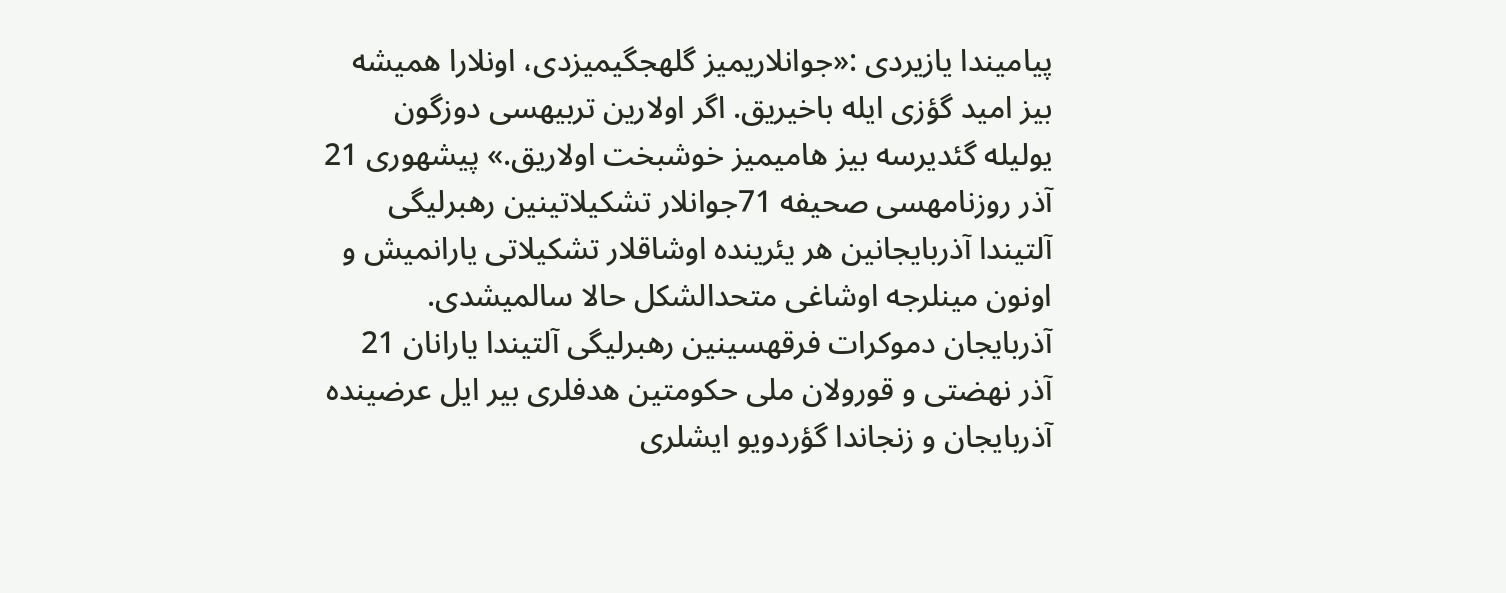پیامیندا یازیردی :«جوانلاریمیز گلهجگیمیزدی، اونلارا همیشه بیز امید گؤزی ایله باخیریق. اگر اولارین تربیهسی دوزگون یولیله گئدیرسه بیز هامیمیز خوشبخت اولاریق.» پیشهوری 21 آذر روزنامهسی صحیفه 71جوانلار تشکیلاتینین رهبرلیگی آلتیندا آذربایجانین هر یئرینده اوشاقلار تشکیلاتی یارانمیش و اونون مینلرجه اوشاغی متحدالشکل حالا سالمیشدی. آذربایجان دموکرات فرقهسینین رهبرلیگی آلتیندا یارانان 21 آذر نهضتی و قورولان ملی حکومتین هدفلری بیر ایل عرضینده آذربایجان و زنجاندا گؤردویو ایشلری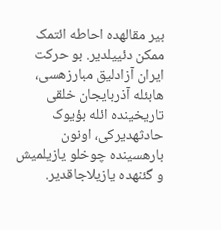بیر مقالهده احاطه ائتمک ممکن دئییلدیر. بو حرکت ایران آزادلیق مبارزهسی، هابئله آذربایجان خلقی تاریخینده ائله بؤیوک حادثهدیرکی، اونون بارهسینده چوخلو یازیلمیش و گئنهده یازیلاجاقدیر.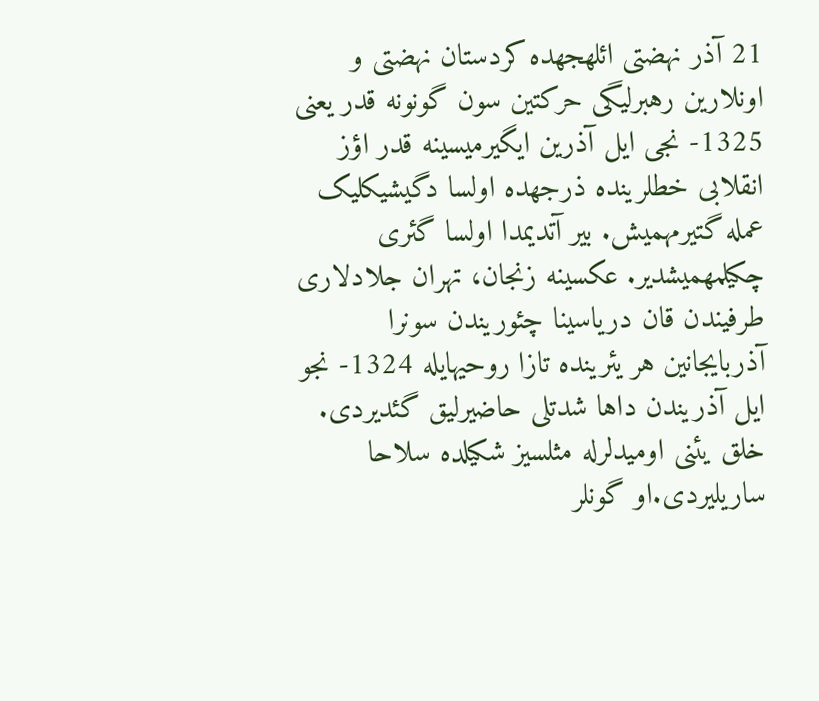21 آذر نهضتی ائلهجهده کردستان نهضتی و اونلارین رهبرلیگی حرکتین سون گونونه قدر یعنی 1325- نجی ایل آذرین ایگیرمیسینه قدر اؤز انقلابی خطلرینده ذرجهده اولسا دگیشیکلیک عمله گتیرمهمیش. بیر آتدیمدا اولسا گئری چکیلمهمیشدیر. عکسینه زنجان، تهران جلادلاری طرفیندن قان دریاسینا چئوریندن سونرا آذربایجانین هر یئرینده تازا روحیهایله 1324- نجو ایل آذریندن داها شدتلی حاضیرلیق گئدیردی. خلق یئنی اومیدلرله مثلسیز شکیلده سلاحا ساریلیردی.او گونلر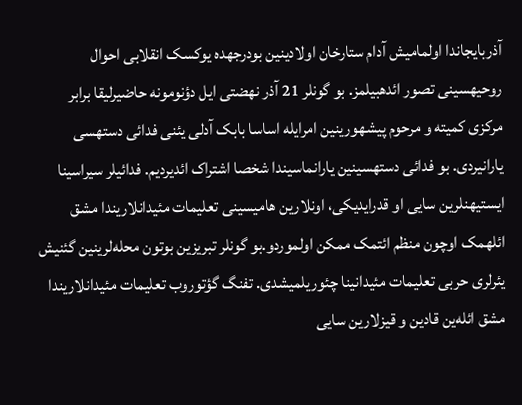آذربایجاندا اولمامیش آدام ستارخان اولادینین بودرجهده یوکسک انقلابی احوال روحیهسینی تصور ائدهبیلمز. بو گونلر 21 آذر نهضتی ایل دؤنومونه حاضیرلیقا برابر مرکزی کمیته و مرحوم پیشهورینین امرایله اساسا بابک آدلی یئنی فدائی دستهسی یارانیردی. بو فدائی دستهسینین یارانماسیندا شخصا اشتراک ائدیردیم. فدائیلر سیراسینا ایستیهنلرین سایی او قدرایدیکی، اونلارین هامیسینی تعلیمات مئیدانلاریندا مشق ائلهمک اوچون منظم ائتمک ممکن اولموردو.بو گونلر تبریزین بوتون محله‌لرینین گئنیش یئرلری حربی تعلیمات مئیدانینا چئوریلمیشدی. تفنگ گؤتوروب تعلیمات مئیدانلاریندا مشق ائله‌ین قادین و قیزلارین سایی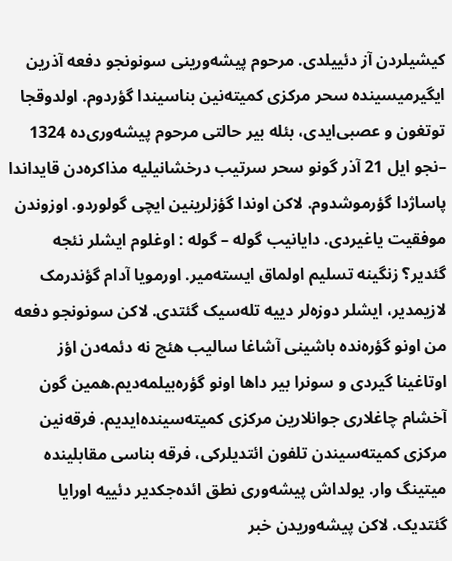کیشیلردن آز دئییلدی. مرحوم پیشه‌ورینی سونونجو دفعه آذرین ایگیرمیسینده سحر مرکزی کمیته‌نین بناسیندا گؤردوم. اولدوقجا توتغون و عصبی‌ایدی، بئله بیر حالتی مرحوم پیشه‌وری‌ده 1324 –نجو ایل 21 آذر گونو سحر سرتیب درخشانیلیه مذاکره‌دن قایداندا پاساژدا گؤرموشدوم. لاکن اوندا گؤزلرینین ایچی گولوردو. اوزوندن موفقیت یاغیردی. دایانیب گوله – گوله : اوغلوم ایشلر نئجه گئدیر؟ زنگینه تسلیم اولماق ایسته‌میر. اورمویا آدام گؤندرمک لازیمدیر، ایشلر دوزه‌لر دییه تله‌سیک گئتدی. لاکن سونونجو دفعه من اونو گؤره‌نده باشینی آشاغا سالیب هئچ نه دئمه‌دن اؤز اوتاغینا گیردی و سونرا بیر داها اونو گؤره‌بیلمه‌دیم.همین گون آخشام چاغلاری جوانلارین مرکزی کمیته‌سینده‌ایدیم. فرقه‌نین مرکزی کمیته‌سیندن تلفون ائتدیلرکی، فرقه بناسی مقابلینده میتینگ وار. یولداش پیشه‌وری نطق ائده‌جکدیر دئییه اورایا گئتدیک. لاکن پیشه‌وریدن خبر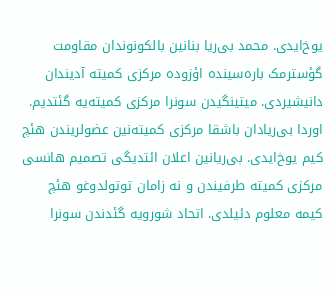یوخ‌ایدی. محمد بی‌ریا بنانین بالکونوندان مقاومت گؤسترمک باره‌سینده اؤزوده مرکزی کمیته آدیندان دانیشیردی. میتینگیدن سونرا مرکزی کمیته‌یه گئتدیم. اوردا بی‌ریادان باشقا مرکزی کمیته‌نین عضولریندن هئچ کیم یوخ‌ایدی. بی‌ریانین اعلان ائتدیگی تصمیم هانسی مرکزی کمیته‌ طرفیندن و نه زامان توتولدوغو هئچ کیمه معلوم دئیلدی. اتحاد شورویه گئدندن سونرا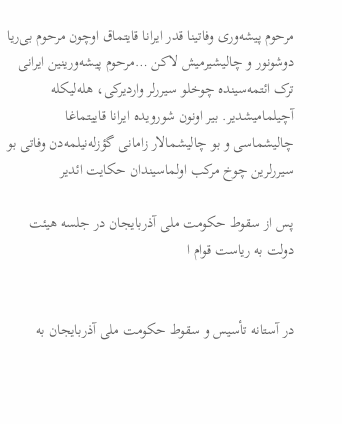مرحوم پیشه‌وری وفاتینا قدر ایرانا قایتماق اوچون مرحوم بی‌ریا دوشونور و چالیشیرمیش لاکن …مرحوم پیشه‌ورینین ایرانی ترک ائتمه‌سینده چوخلو سیررلر واردیرکی، هله‌لیکله آچیلمامیشدیر. بیر اونون شورویده ایرانا قاییتماغا چالیشماسی و بو چالیشمالار زامانی گؤزله‌نیلمه‌دن وفاتی بو سیررلرین چوخ مرکب اولماسیندان حکایت ائدیر

پس از سقوط حکومت ملی آذربایجان در جلسه هیئت دولت به ریاست قوام ا


در آستانه تأسیس و سقوط حکومت ملی آذربایجان به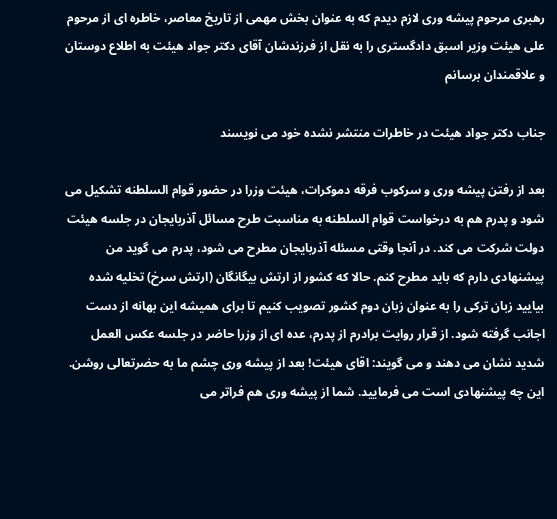رهبری مرحوم پیشه وری لازم دیدم که به عنوان بخش مهمی از تاریخ معاصر، خاطره ای از مرحوم علی هیئت وزیر اسبق دادگستری را به نقل از فرزندشان آقای دکتر جواد هیئت به اطلاع دوستان و علاقمندان برسانم

جناب دکتر جواد هیئت در خاطرات منتشر نشده خود می نویسند

بعد از رفتن پیشه وری و سرکوب فرقه دموکرات، هیئت وزرا در حضور قوام السلطنه تشکیل می شود و پدرم هم به درخواست قوام السلطنه به مناسبت طرح مسائل آذربایجان در جلسه هیئت دولت شرکت می کند. در آنجا وقتی مسئله آذربایجان مطرح می شود، پدرم می گوید من پیشنهادی دارم که باید مطرح کنم. حالا که کشور از ارتش بیگانگان (ارتش سرخ) تخلیه شده بیایید زبان ترکی را به عنوان زبان دوم کشور تصویب کنیم تا برای همیشه این بهانه از دست اجانب گرفته شود. از قرار روایت برادرم از پدرم، عده ای از وزرا حاضر در جلسه عکس العمل شدید نشان می دهند و می گویند: اقای هیئت! بعد از پیشه وری چشم ما به حضرتعالی روشن. این چه پیشنهادی است می فرمایید. شما از پیشه وری هم فراتر می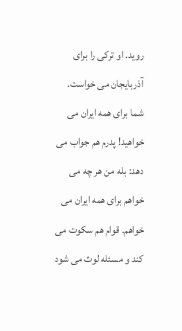روید. او ترکی را برای آذربایجان می خواست. شما برای همه ایران می خواهید! پدرم هم جواب می دهد: بله من هر چه می خواهم برای همه ایران می خواهم. قوام هم سکوت می کند و مسئله لوث می شود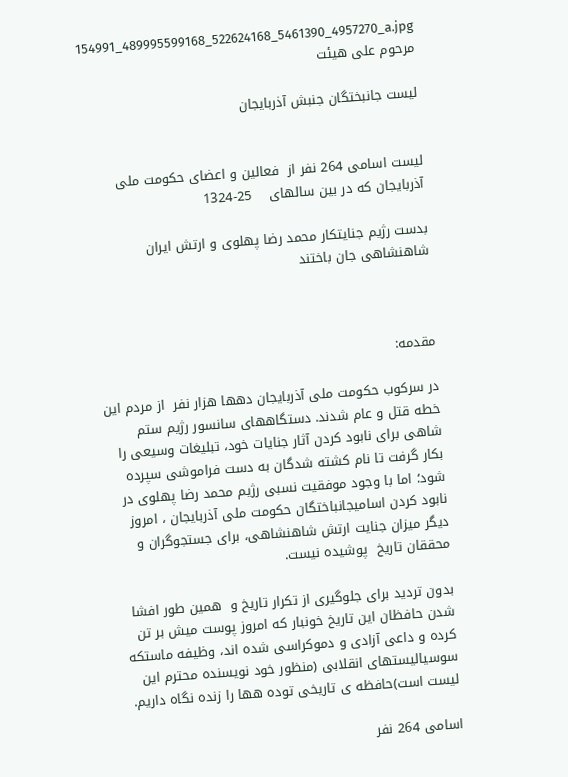154991_489995599168_522624168_5461390_4957270_a.jpg
مرحوم علی هیئت

ليست جانبختگان جنبش آذربايجان


ليست اسامی 264 نفر از  فعالين و اعضای حکومت ملی آذربایجان که در بين سالهای    25-1324

بدست رژيم جنايتکار محمد رضا پهلوی و ارتش ایران شاهنشاهی جان باختند



مقدمه:

در سرکوب حکومت ملی آذربايجان دهها هزار نفر  از مردم اين خطه قتل و عام شدند. دستگاههای سانسور رژيم ستم شاهی برای نابود کردن آثار جنايات خود، تبليغات وسيعی را بکار گرفت تا نام کشته شدگان به دست فراموشی سپرده شود؛ اما با وجود موفقيت نسبی رژيم محمد رضا پهلوی در نابود کردن اسامیجانباختگان حکومت ملی آذربايجان ، امروز ديگر ميزان جنايت ارتش شاهنشاهی، برای جستجوگران و محققان تاريخ  پوشيده نيست.

بدون ترديد برای جلوگيری از تکرار تاريخ و  همين طور افشا شدن حافظان اين تاريخ خونبار که امروز پوست ميش بر تن کرده و داعی آزادی و دموکراسی شده اند، وظيفه ماستکه سوسياليستهای انقلابی (منظور خود نویسنده محترم این لیست است)حافظه ی تاريخی توده هها را زنده نگاه داريم.

اسامی 264 نفر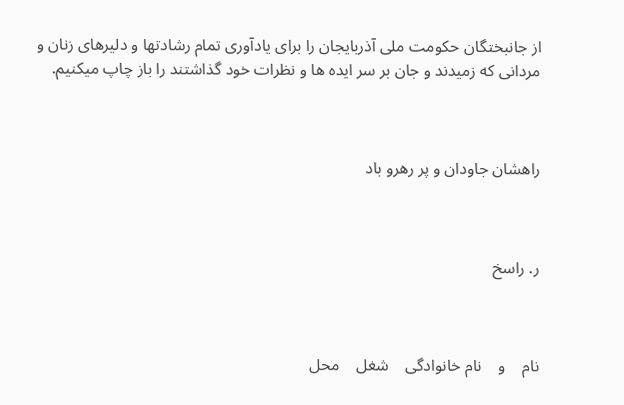از جانبختگان حکومت ملی آذربايجان را برای يادآوری تمام رشادتها و دليرهای زنان و مردانی که زميدند و جان بر سر ايده ها و نظرات خود گذاشتند را باز چاپ میکنيم.



راهشان جاودان و پر رهرو باد



ر. راسخ



نام    و    نام خانوادگی    شغل    محل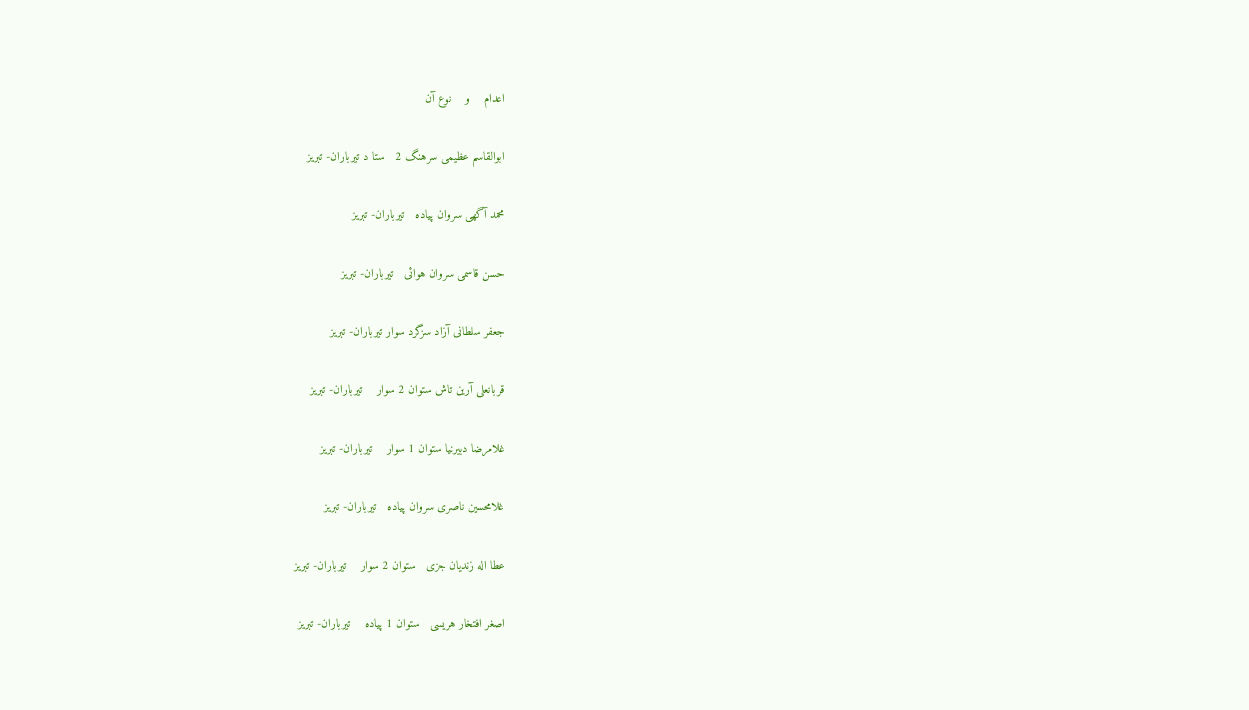اعدام    و    نوع آن

ابوالقاسم عظيمی سرهنگ 2   ستا د تيرباران- تبريز

محمد آگهی سروان پياده   تيرباران- تبريز

حسن قاسمی سروان هوائی   تيرباران- تبريز

جعفر سلطانی آزاد سزگرد سوار تيرباران- تبريز

قربانعلی آرين تاش ستوان 2 سوار    تيرباران- تبريز

غلامرضا دبيرنيا ستوان 1 سوار    تيرباران- تبريز

غلامحسين ناصری سروان پياده   تيرباران- تبريز

عطا اله زنديان جزی   ستوان 2 سوار    تيرباران- تبريز

اصغر افتخار هريسی   ستوان 1 پياده    تيرباران- تبريز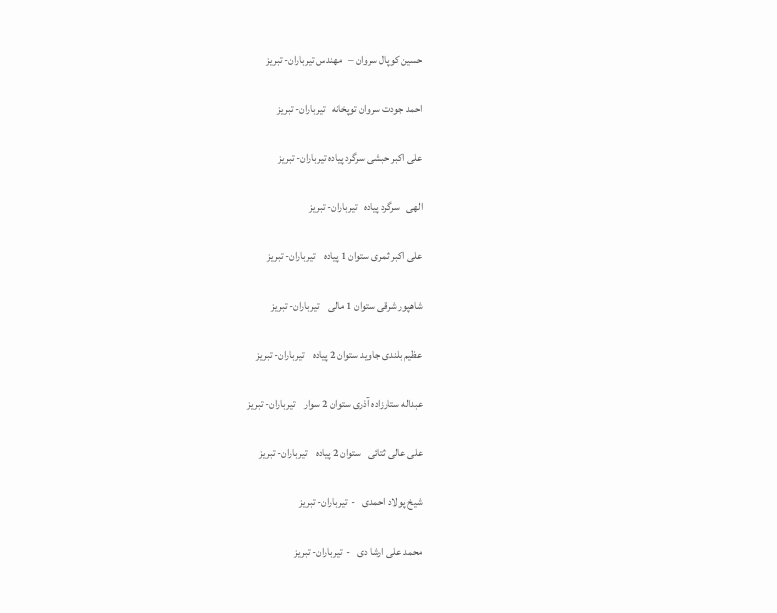حسين کوپال سروان –   مهندس تيرباران- تبريز

احمد جودت سروان توپخانه   تيرباران- تبريز

علی اکبر حبشی سرگرد پياده تيرباران- تبريز

الهی   سرگرد پياده   تيرباران- تبريز

علی اکبر ثمری ستوان 1 پياده    تيرباران- تبريز

شاهپور شرقی ستوان 1 مالی    تيرباران- تبريز

عظيم بلندی جاويد ستوان 2 پياده    تيرباران- تبريز

عبداله ستارزاده آذری ستوان 2 سوار    تيرباران- تبريز

علی عالی ثتائی   ستوان 2 پياده    تيرباران- تبريز

شيخ پولاد احمدی   -  تيرباران- تبريز

محمد علی ارشا دی   -  تيرباران- تبريز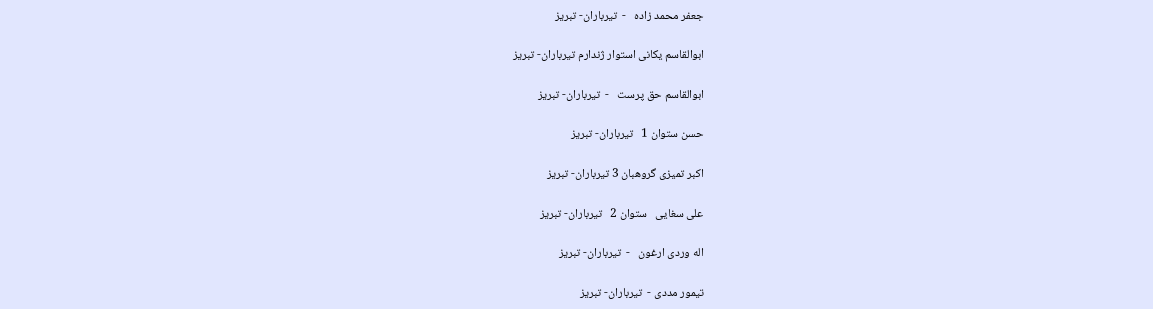جعفر محمد زاده   -  تيرباران- تبريز

ابوالقاسم يکانی استوار ژندارم تيرباران- تبريز

ابوالقاسم حق پرست   -  تيرباران- تبريز

حسن ستوان 1   تيرباران- تبريز

اکبر تميزی گروهبان 3 تيرباران- تبريز

علی سغايی   ستوان 2   تيرباران- تبريز

اله وردی ارغون   -  تيرباران- تبريز

تيمور مددی -  تيرباران- تبريز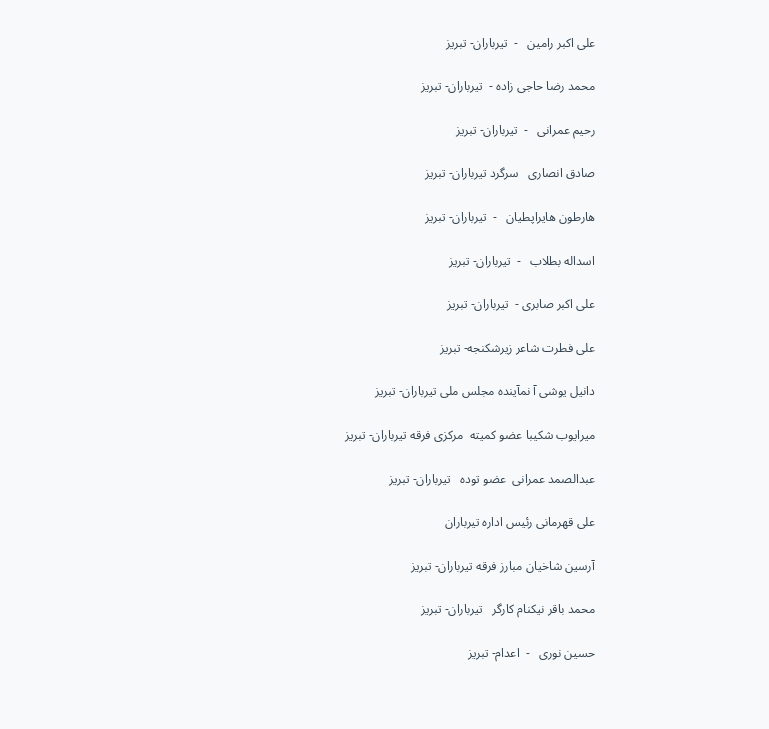علی اکبر رامين   -  تيرباران- تبريز

محمد رضا حاجی زاده -  تيرباران- تبريز

رحيم عمرانی   -  تيرباران- تبريز

صادق انصاری   سرگرد تيرباران- تبريز

هارطون هايراپطيان   -  تيرباران- تبريز

اسداله بطلاب   -  تيرباران- تبريز

علی اکبر صابری -  تيرباران- تبريز

علی فطرت شاعر زيرشکنجه- تبريز

دانيل يوشی آ نمآينده مجلس ملی تيرباران- تبريز

ميرايوب شکيبا عضو کميته  مرکزی فرقه تيرباران- تبريز

عبدالصمد عمرانی  عضو توده   تيرباران- تبريز

علی قهرمانی رئيس اداره تيرباران

آرسين شاخيان مبارز فرقه تيرباران- تبريز

محمد باقر نيکنام کارگر   تيرباران- تبريز

حسين نوری   -  اعدام- تبريز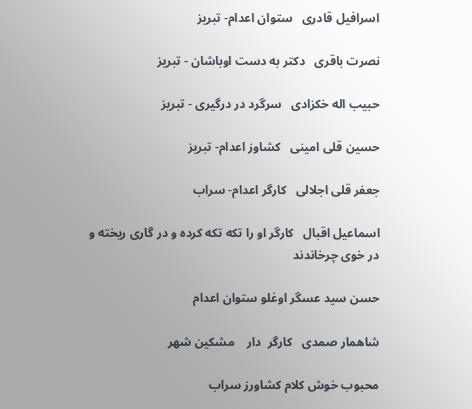اسرافيل قادری   ستوان اعدام- تبريز

نصرت باقری   دکتر به دست اوباشان - تبريز

حبيب اله خکزادی   سرگرد در درگيری - تبريز

حسين قلی امينی   کشاوز اعدام- تبريز

جعفر قلی اجلالی   کارگر اعدام- سراب

اسماعيل اقبال   کارگر او را تکه تکه کرده و در گاری ريخته و در خوی چرخاندند

حسن سيد عسگر اوغلو ستوان اعدام

شاهمار صمدی   کارگر  دار    مشکين شهر

محبوب خوش کلام کشاورز سراب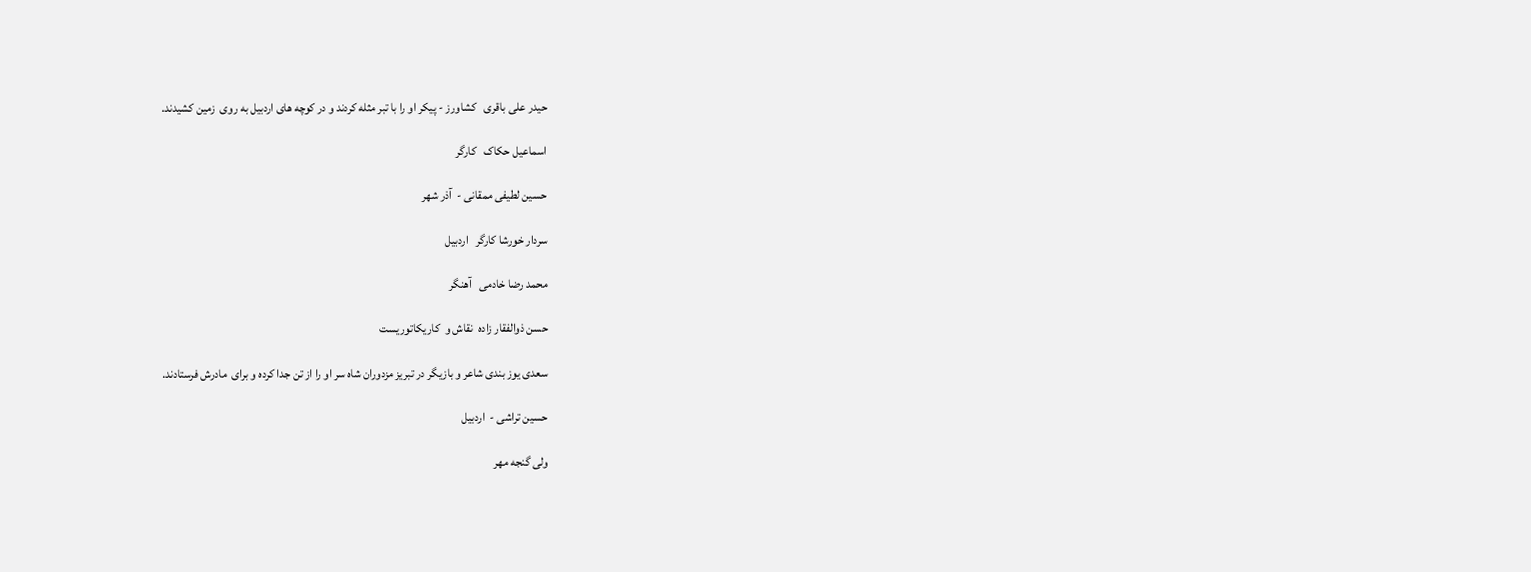حيدر علی باقری   کشاورز - پيکر او را با تبر مثله کردند و در کوچه های اردبيل به روی  زمين کشيدند.

اسماعيل حکاک   کارگر

حسين لطيفی ممقانی -  آذر شهر

سردار خورشا کارگر   اردبيل

محمد رضا خادمی   آهنگر

حسن ذوالفقار زاده  نقاش و  کاريکاتوريست

سعدی يوز بندی شاعر و بازيگر در تبريز مزدوران شاه سر او را از تن جدا کرده و برای  مادرش فرستادند.

حسين تراشی -  اردبيل

ولی گنجه مهر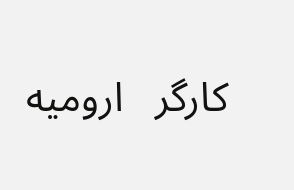کارگر   اروميه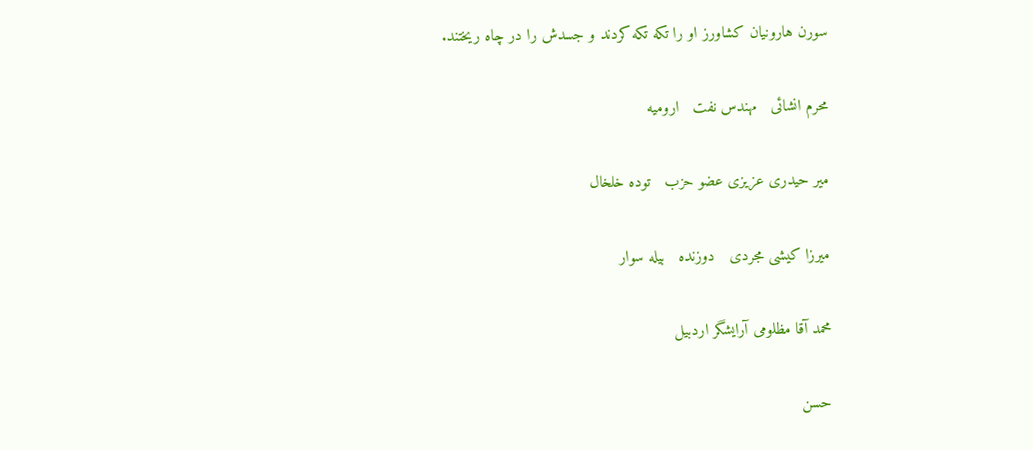سورن هارونيان کشاورز او را تکه تکه کردند و جسدش را در چاه ريختند.

محرم انشائی   مهندس نفت   اروميه

مير حيدری عزيزی عضو حزب   توده خلخال

ميرزا کيشی مجردی   دوزنده   بيله سوار

محمد آقا مظلومی آرايشگر اردبيل

حسن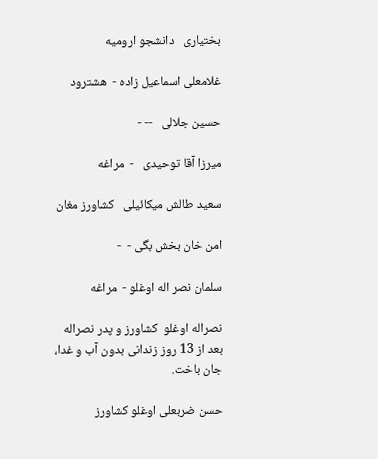بختياری   دانشجو اروميه

غلامعلی اسماعيل زاده -  هشترود

حسين جلالی   -- -

ميرزا آقا توحيدی   -  مراغه

سعيد طالش ميکائيلی   کشاورز مغان

امن خان بخش بگی -  -

سلمان نصر اله اوغلو -  مراغه

نصراله اوغلو  کشاورز و پدر نصراله بعد از 13 روز زندانی بدون آب و غدا، جان باخت.

حسن ضربعلی اوغلو کشاورز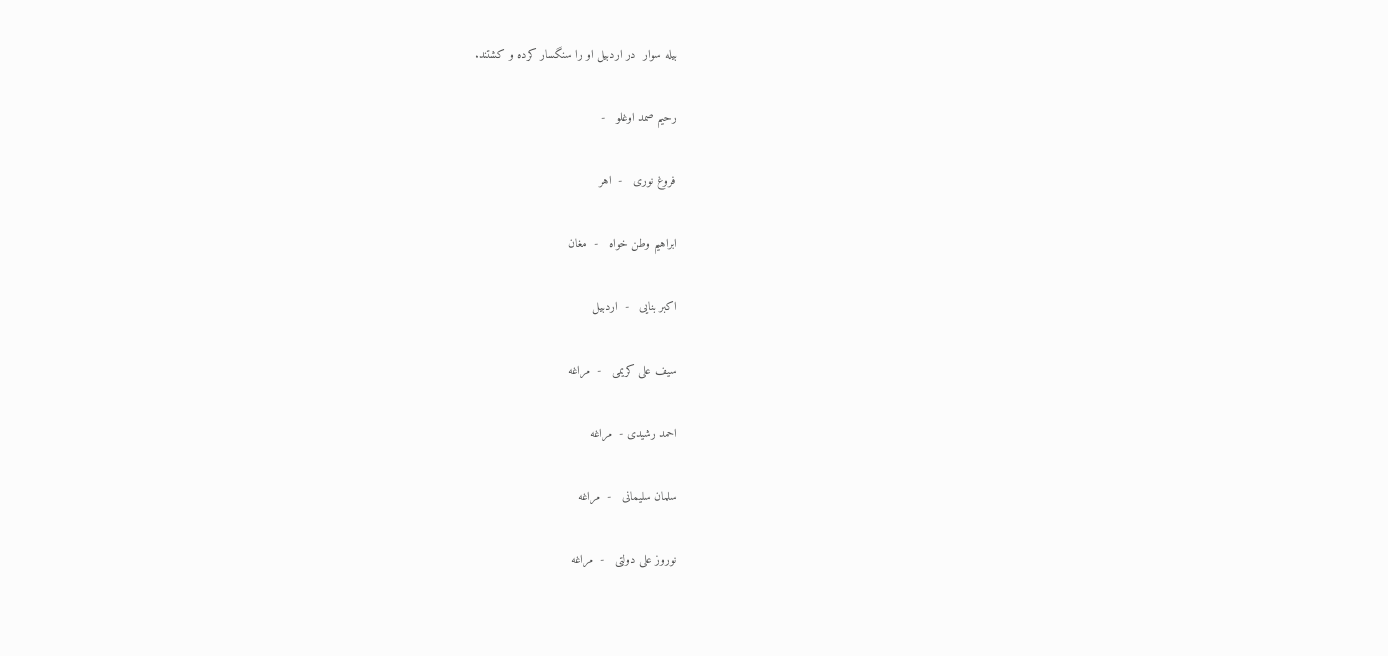بيله سوار  در اردبيل او را سنگسار کرده و کشتند.

رحيم صمد اوغلو   -

فروغ نوری   -  اهر

ابراهيم وطن خواه   -  مغان

اکبر بنايی   -  اردبيل

سيف علی کريمی   -  مراغه

احمد رشيدی -  مراغه

سلمان سليمانی   -  مراغه

نوروز علی دولتی   -  مراغه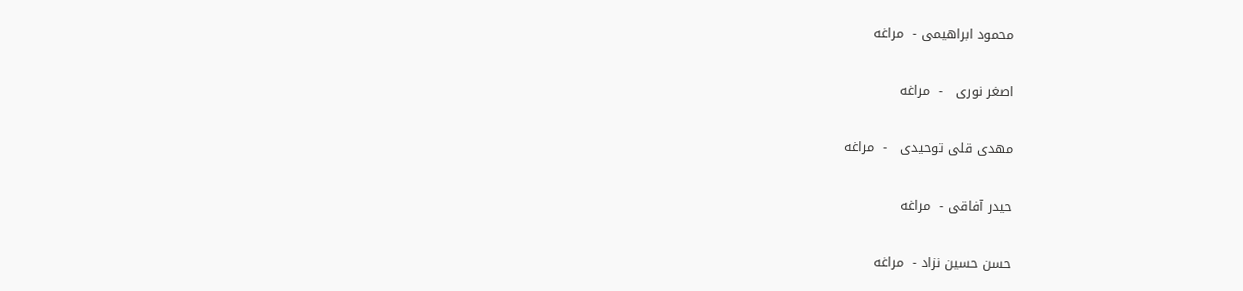محمود ابراهيمی -  مراغه

اصغر نوری   -  مراغه

مهدی قلی توحيدی   -  مراغه

حيدر آفاقی -  مراغه

حسن حسين نزاد -  مراغه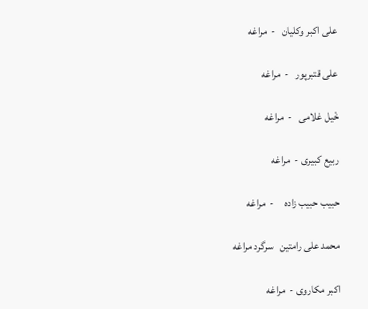علی اکبر وکليان   -  مراغه

علی قتبرپور   -  مراغه

خْيل غلامی   -  مراغه

ربيع کبيری -  مراغه

حبيب حبيب زاده     -  مراغه

محمد علی رامتين   سرگرد مراغه

اکبر مکاروی -  مراغه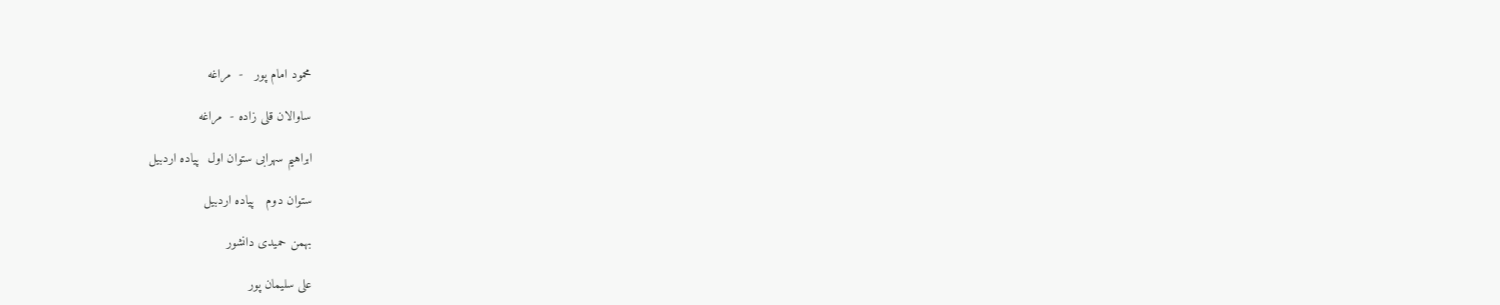محمود امام پور   -  مراغه

ساوالان قلی زاده -  مراغه

ابراهيم سهرابی ستوان اول  پياده اردبيل

ستوان دوم   پياده اردبيل

بهمن حميدی دانشور

علی سليمان پور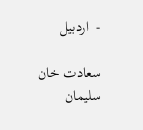-  اردبيل

سعادت خان سليمان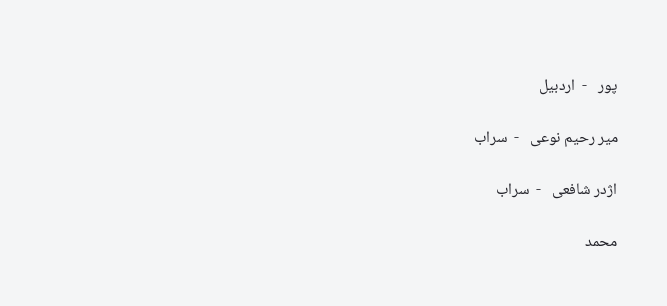پور   -  اردبيل

مير رحيم نوعی   -  سراب

اژدر شافعی   -  سراب

محمد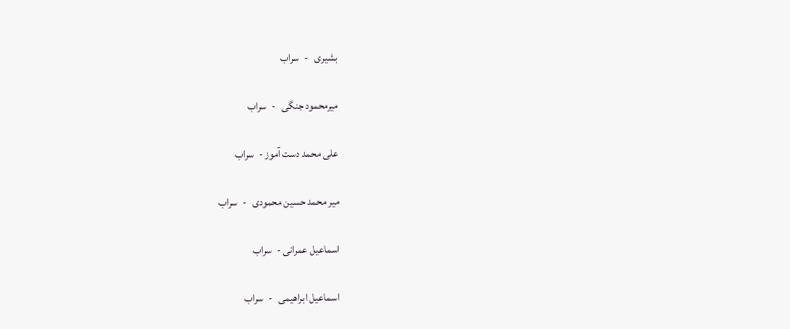بشيری   -  سراب

ميرمحمود جنگی   -  سراب

علی محمد دست آموز -  سراب

مير محمد حسين محمودی   -  سراب

اسماعيل عمرانی -  سراب

اسماعيل ابراهيمی   -  سراب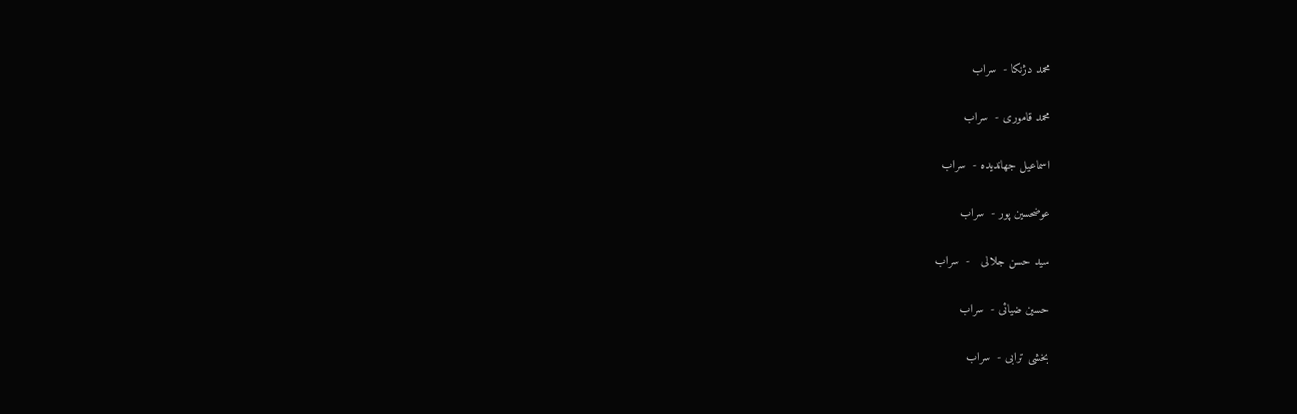محمد دژنکا -  سراب

محمد قاموری -  سراب

اسماعيل جهانديده -  سراب

عوضحسين پور -  سراب

سيد حسن جلالی   -  سراب

حسين ضيائی -  سراب

بخشی ترابی -  سراب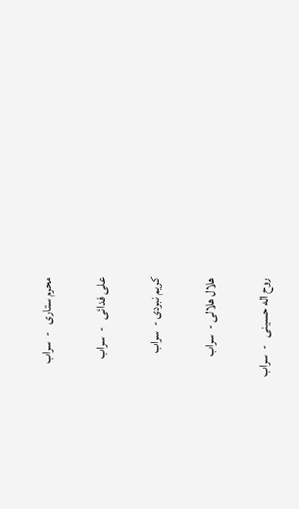محرم ستاری   -  سراب

علی فدائی   -  سراب

کريم نبردی -  سراب

هلال هلالی -  سراب

روح اله حسينی   -  سراب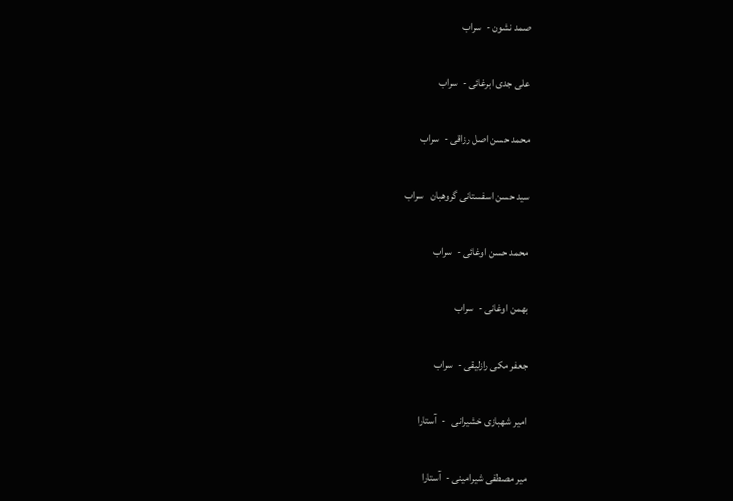صمد نشون -  سراب

علی جدی ابرغائی -  سراب

محمد حسن اصل رزاقی -  سراب

سيد حسن اسفستانی گروهبان   سراب

محمد حسن اوغائی -  سراب

بهمن اوغانی -  سراب

جعفر مکی رازليقی -  سراب

امير شهبازی خشيرانی   -  آستارا

مير مصطفی شيرامينی -  آستارا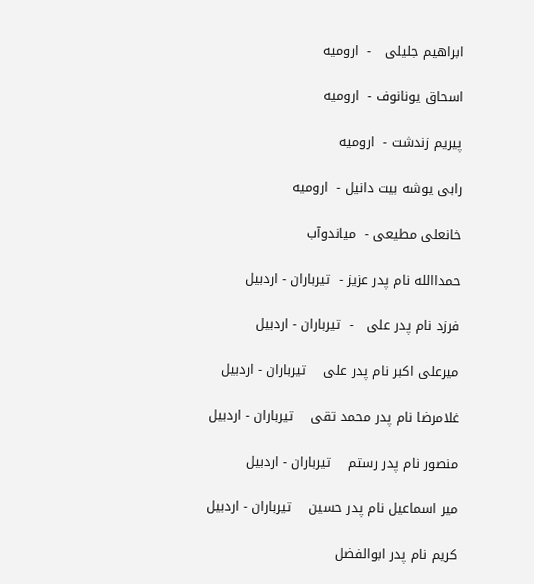ابراهيم جليلی   -  اروميه

اسحاق يونانوف -  اروميه

پيريم زندشت -  اروميه

رابی يوشه بيت دانيل -  اروميه

خانعلی مطيعی -  مياندوآب

حمداالله نام پدر عزيز -  تيرباران - اردبيل

فرزد نام پدر علی   -  تيرباران - اردبيل

ميرعلی اکبر نام پدر علی    تيرباران - اردبيل

غلامرضا نام پدر محمد تقی    تيرباران - اردبيل

منصور نام پدر رستم    تيرباران - اردبيل

مير اسماعيل نام پدر حسين    تيرباران - اردبيل

کريم نام پدر ابوالفضل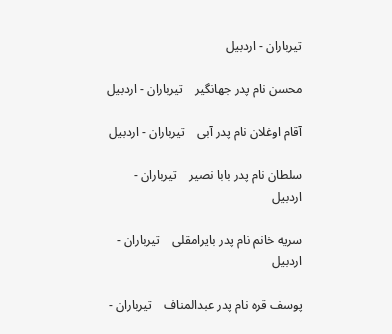تيرباران - اردبيل

محسن نام پدر جهانگير    تيرباران - اردبيل

آقام اوغلان نام پدر آبی    تيرباران - اردبيل

سلطان نام پدر بابا نصير    تيرباران - اردبيل

سريه خانم نام پدر بايرامقلی    تيرباران - اردبيل

پوسف قره نام پدر عبدالمناف    تيرباران -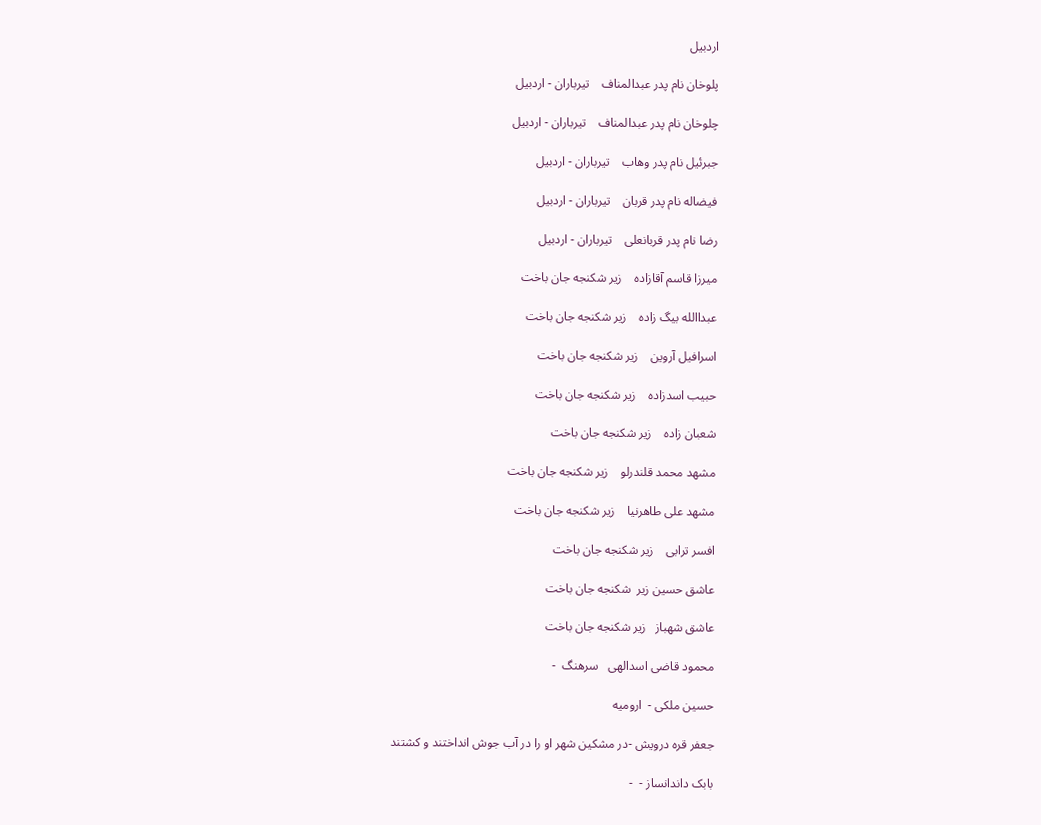اردبيل

پلوخان نام پدر عبدالمناف    تيرباران - اردبيل

چلوخان نام پدر عبدالمناف    تيرباران - اردبيل

جبرئيل نام پدر وهاب    تيرباران - اردبيل

فيضاله نام پدر قربان    تيرباران - اردبيل

رضا نام پدر قربانعلی    تيرباران - اردبيل

ميرزا قاسم آقازاده    زير شکنجه جان باخت

عبداالله بيگ زاده    زير شکنجه جان باخت

اسرافيل آروين    زير شکنجه جان باخت

حبيب اسدزاده    زير شکنجه جان باخت

شعبان زاده    زير شکنجه جان باخت

مشهد محمد قلندرلو    زير شکنجه جان باخت

مشهد علی طاهرنيا    زير شکنجه جان باخت

افسر ترابی    زير شکنجه جان باخت

عاشق حسين زير  شکنجه جان باخت

عاشق شهباز   زير شکنجه جان باخت

محمود قاضی اسدالهی   سرهنگ  -

حسين ملکی -  اروميه

جعفر قره درويش -در مشکين شهر او را در آب جوش انداختند و کشتند

بابک داندانساز -  -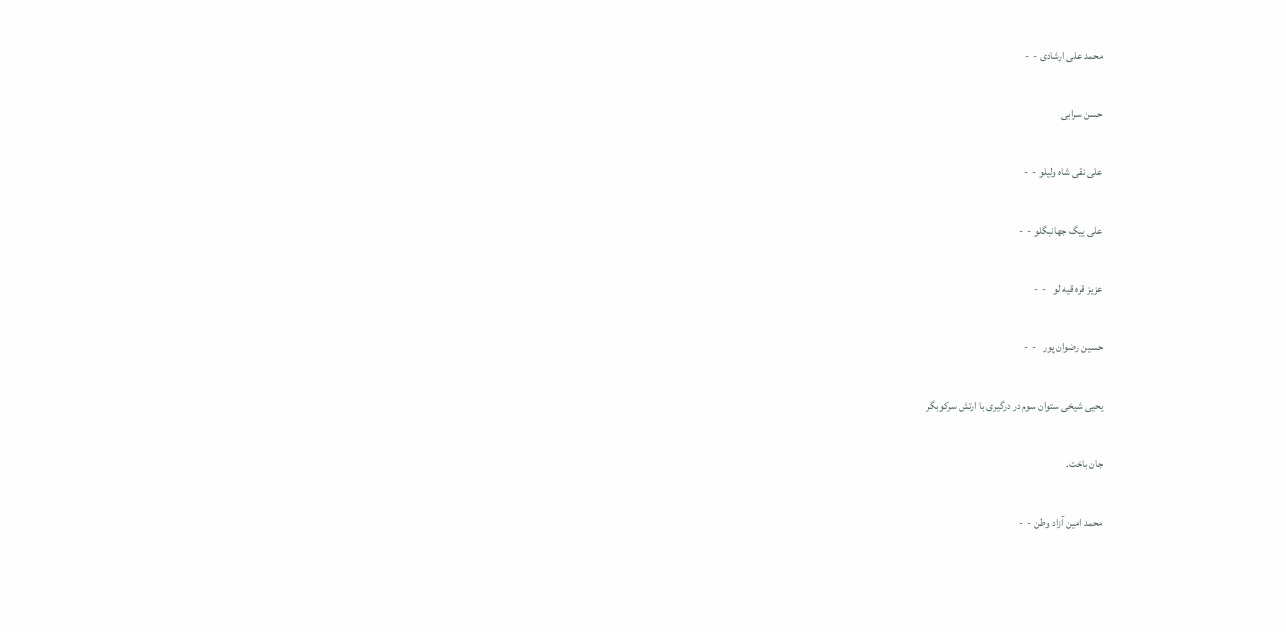محمد علی ارشادی -  -

حسن سرابی

علی نقی شاه وليلو -  -

علی ييگ جهانبگلو -  -

عزيز قره قيه لو   -  -

حسين رضوان پور   -  -

يحيی شيخی ستوان سوم در درگيری با ارتش سرکوبگر

جان باخت.

محمد امين آزاد وطن -  -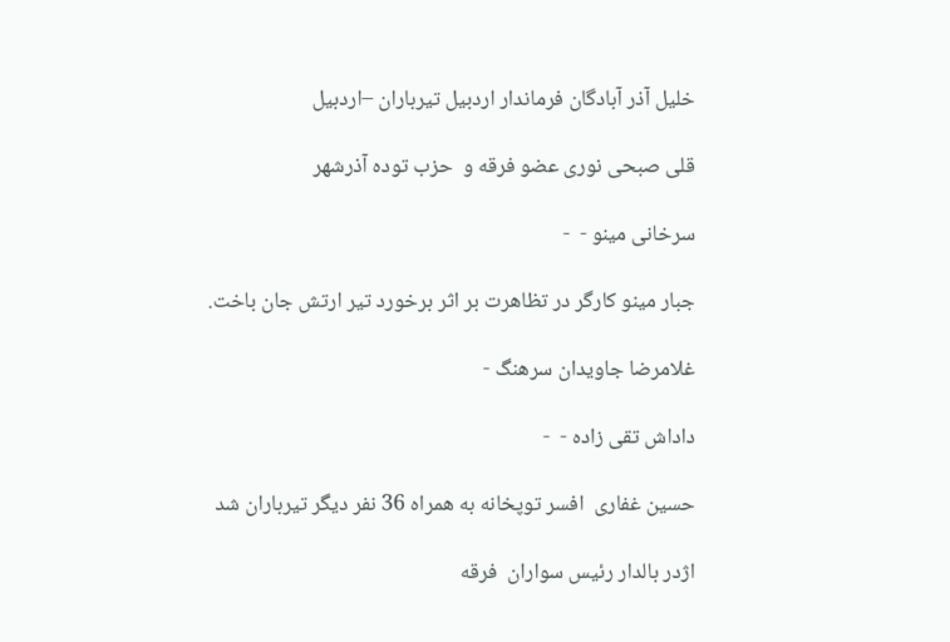خليل آذر آبادگان فرماندار اردبيل تيرباران –اردبيل

قلی صبحی نوری عضو فرقه و  حزب توده آذرشهر

سرخانی مينو -  -

جبار مينو کارگر در تظاهرت بر اثر برخورد تير ارتش جان باخت.

غلامرضا جاويدان سرهنگ -

داداش تقی زاده -  -

حسين غفاری  افسر توپخانه به همراه 36 نفر ديگر تيرباران شد

اژدر بالدار رئيس سواران  فرقه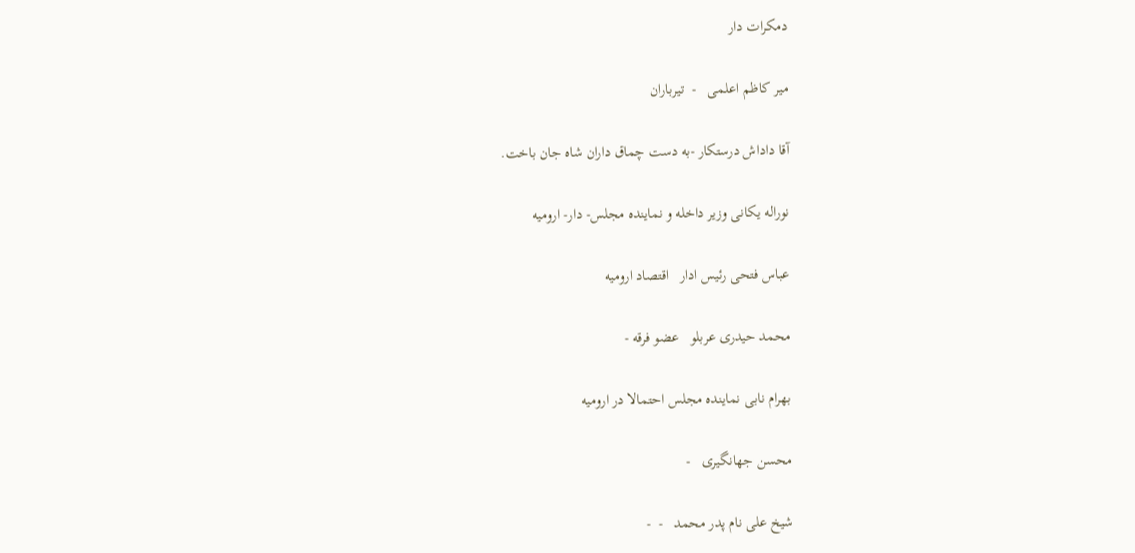دمکرات دار

مير کاظم اعلمی   -  تيرباران

آقا داداش درستکار -به دست چماق داران شاه جان باخت.

نوراله يکانی وزير داخله و نماينده مجلس- دار- اروميه

عباس فتحی رئيس ادار   اقتصاد اروميه

محمد حيدری عربلو   عضو فرقه -

بهرام نابی نماينده مجلس احتمالا در اروميه

محسن جهانگيری   -

شيخ علی نام پدر محمد   -  -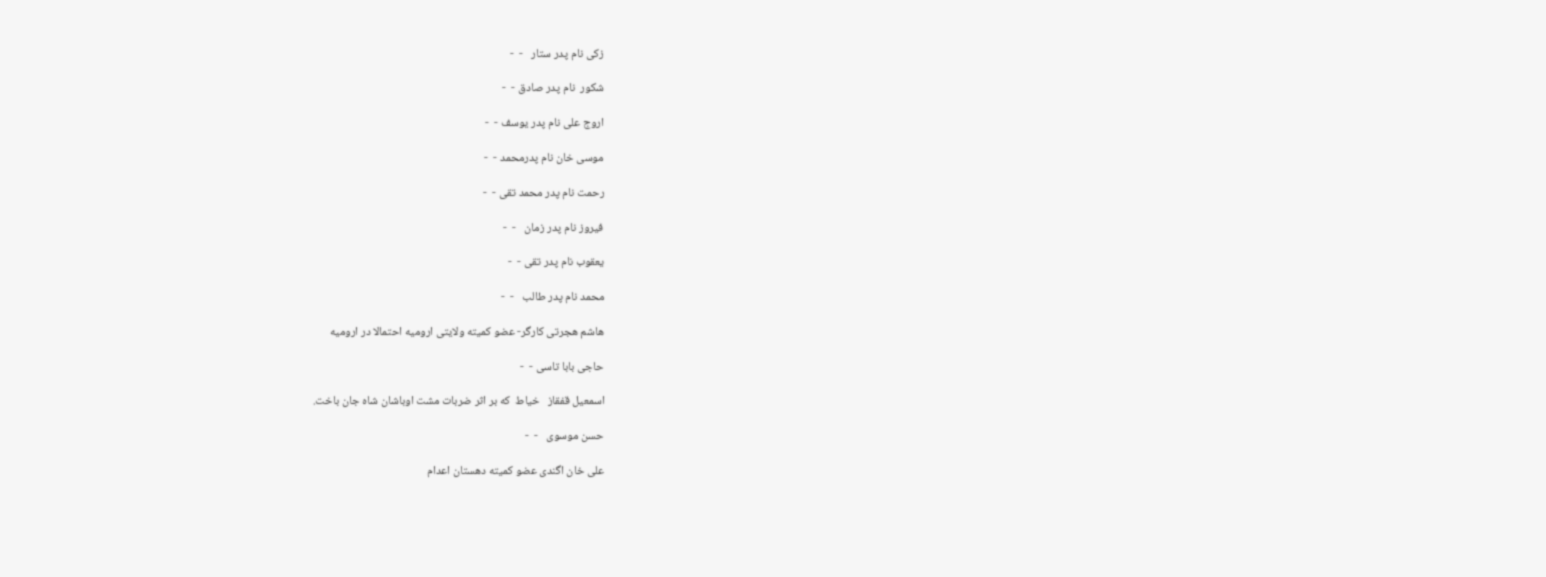زکی نام پدر ستار   -  -

شکور  نام پدر صادق -  -

اروج علی نام پدر يوسف -  -

موسی خان نام پدرمحمد -  -

رحمت نام پدر محمد تقی -  -

فيروز نام پدر زمان   -  -

يعقوب نام پدر تقی -  -

محمد نام پدر طالب   -  -

هاشم هجرتی کارگر- عضو کميته ولايتی اروميه احتمالا در اروميه

حاجی بابا تاسی -  -

اسمعيل قفقاز   خياط  که بر اثر ضربات مشت اوباشان شاه جان باخت.

حسن موسوی   -  -

علی خان اگندی عضو کميته دهستان اعدام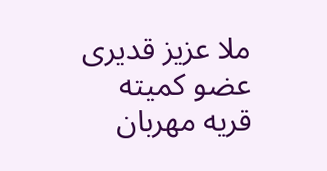ملا عزيز قديری عضو کميته قريه مهربان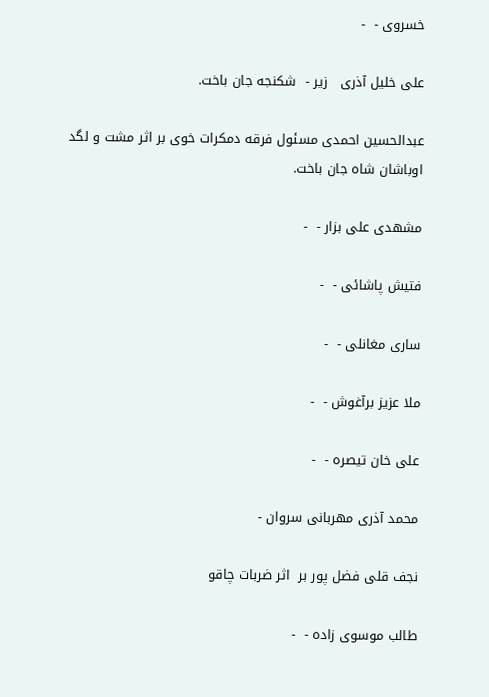خسروی -  -

علی خليل آذری   زير -  شکنجه جان باخت.

عبدالحسين احمدی مسئول فرقه دمکرات خوی بر اثر مشت و لگد اوباشان شاه جان باخت.

مشهدی علی بزار -  -

فتيش پاشائی -  -

ساری مغانلی -  -

ملا عزيز برآغوش -  -

علی خان تيصره -  -

محمد آذری مهربانی سروان -

نجف قلی فضل پور بر  اثر ضربات چاقو

طالب موسوی زاده -  -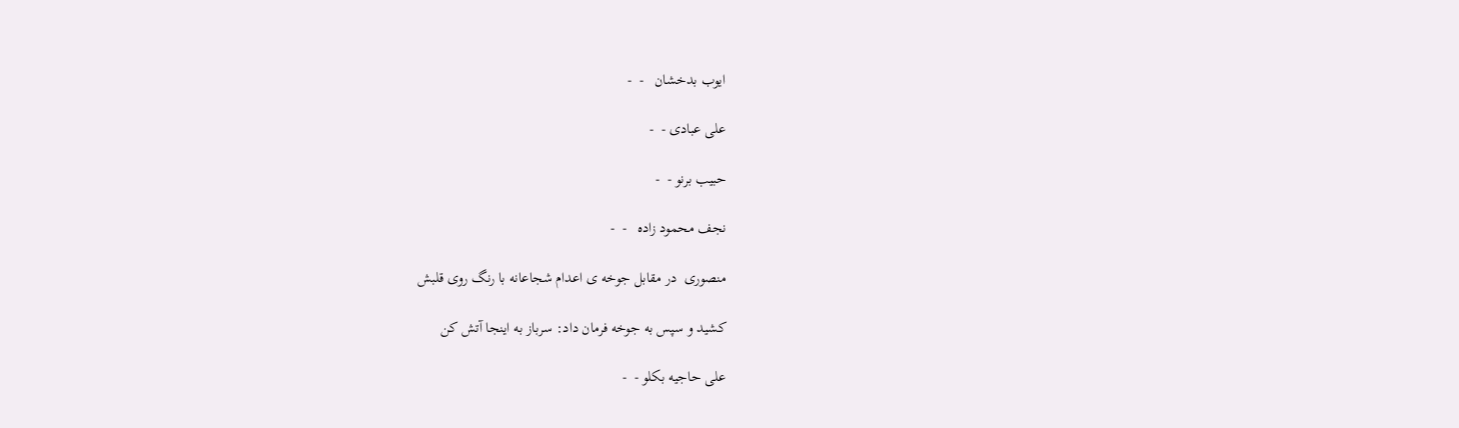ايوب بدخشان   -  -

علی عبادی -  -

حبيب برنو -  -

نجف محمود زاده   -  -

منصوری  در مقابل جوخه ی اعدام شجاعانه با رنگ روی قلبش

کشيد و سپس به جوخه فرمان داد: سرباز به اينجا آتش کن

علی حاجيه بکلو -  -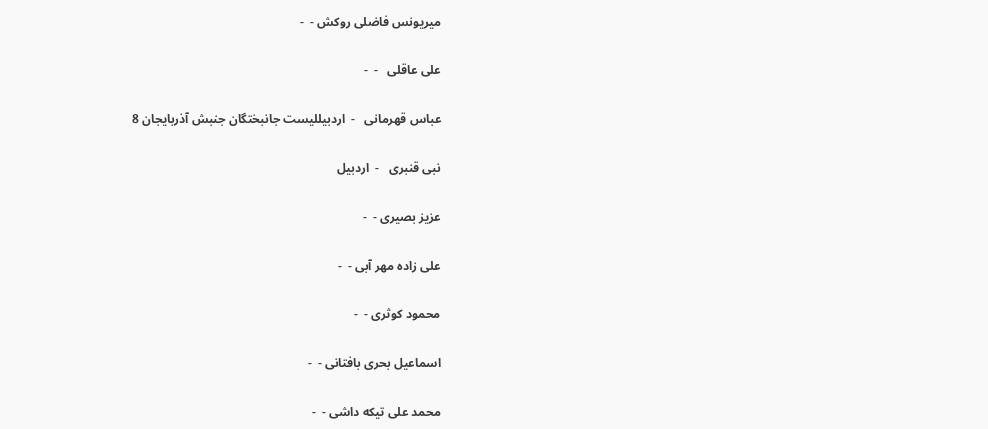ميريونس فاضلی روکش -  -

علی عاقلی   -  -

عباس قهرمانی   -  اردبيلليست جانبختگان جنبش آذربايجان 8

نبی قنبری   -  اردبيل

عزيز بصيری -  -

علی زاده مهر آبی -  -

محمود کوثری -  -

اسماعيل بحری بافتانی -  -

محمد علی تيکه داشی -  -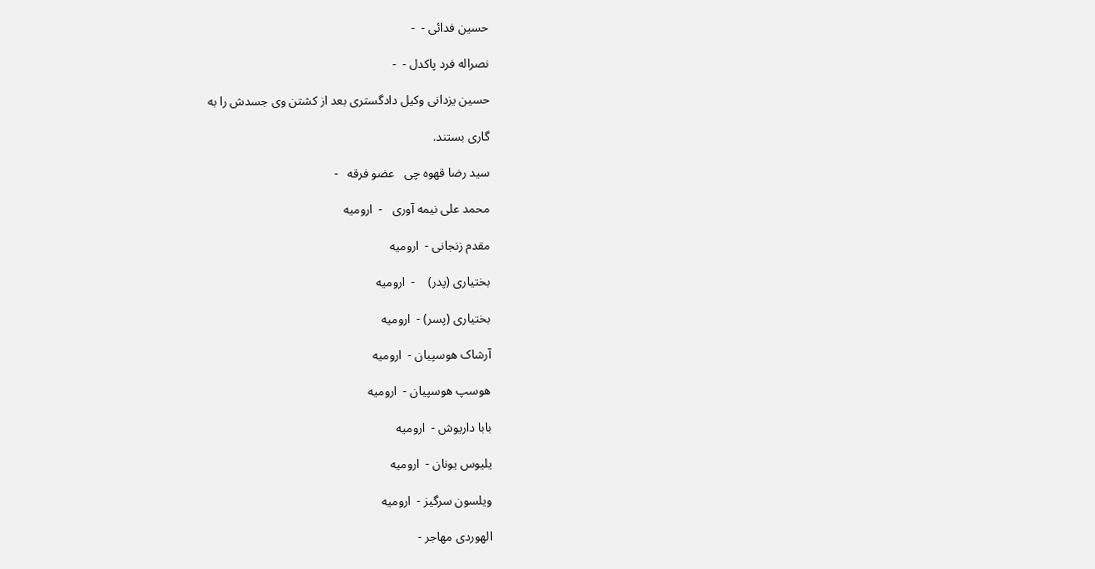حسين فدائی -  -

نصراله فرد پاکدل -  -

حسين يزدانی وکيل دادگستری بعد از کشتن وی جسدش را به

گاری بستند.

سيد رضا قهوه چی   عضو فرقه   -

محمد علی نيمه آوری   -  اروميه

مقدم زنجانی -  اروميه

بختياری (پدر)    -  اروميه

بختياری (پسر) -  اروميه

آرشاک هوسپيان -  اروميه

هوسپ هوسپيان -  اروميه

بابا داريوش -  اروميه

يليوس يونان -  اروميه

ويلسون سرگيز -  اروميه

الهوردی مهاجر -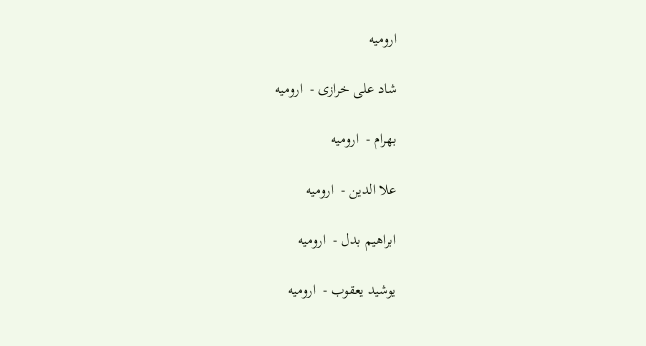اروميه

شاد علی خرازی -  اروميه

بهرام -  اروميه

علا الدين -  اروميه

ابراهيم بدل -  اروميه

يوشيد يعقوب -  اروميه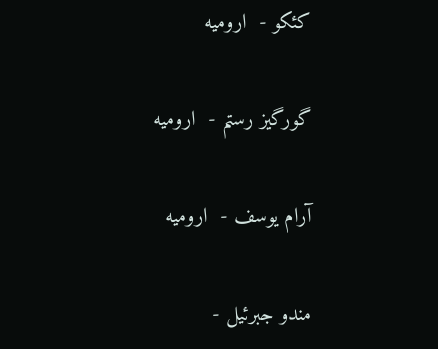کئکو -  اروميه

گورگيز رستم -  اروميه

آرام يوسف -  اروميه

مندو جبرئيل -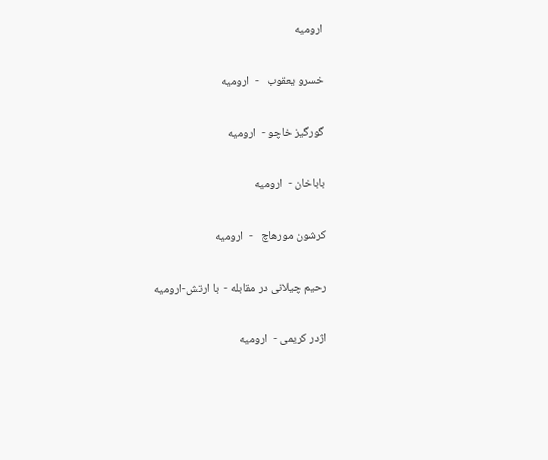اروميه

خسرو يعقوب   -  اروميه

گورگيز خاچو -  اروميه

باباخان -  اروميه

کرشون مورهاچ   -  اروميه

رحيم چيلانی در مقابله -  با ارتش-اروميه

اژدر کريمی -  اروميه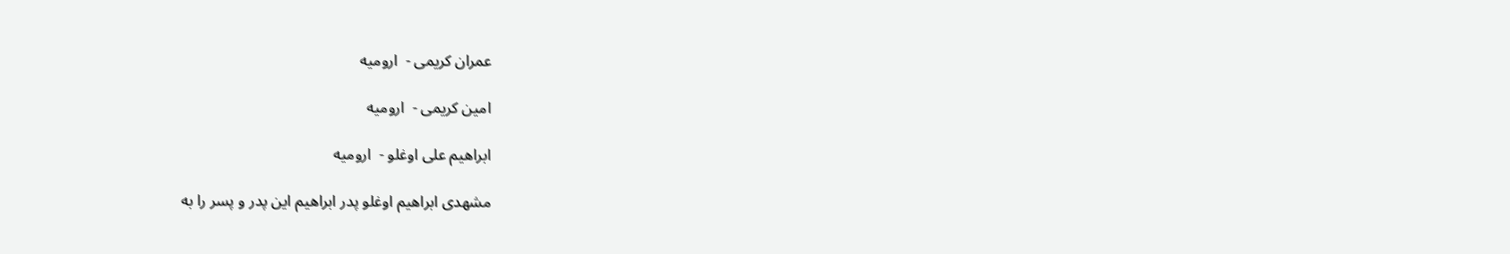عمران کريمی -  اروميه

امين کريمی -  اروميه

ابراهيم علی اوغلو -  اروميه

مشهدی ابراهيم اوغلو پدر ابراهيم اين پدر و پسر را به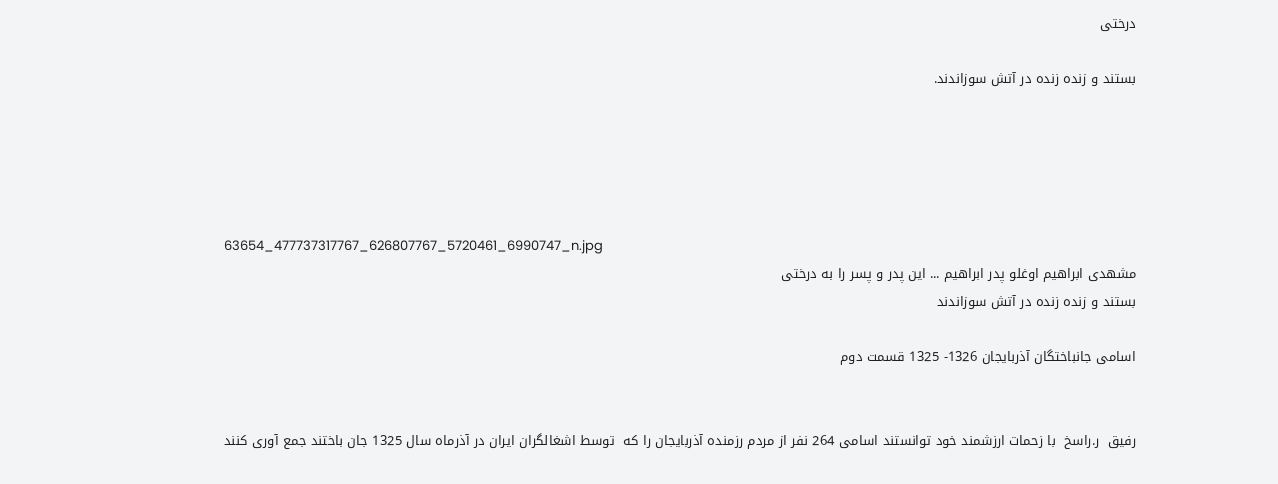درختی

بستند و زنده زنده در آتش سوزاندند.





63654_477737317767_626807767_5720461_6990747_n.jpg
مشهدی ابراهيم اوغلو پدر ابراهيم ... اين پدر و پسر را به درختی
بستند و زنده زنده در آتش سوزاندند

اسامی جانباختگان آذربایجان 1326- 1325 قسمت دوم


رفیق  ر.راسخ  با زحمات ارزشمند خود توانستند اسامی 264 نفر از مردم رزمنده آذربایجان را که  توسط اشغالگران ایران در آذرماه سال 1325 جان باختند جمع آوری کنند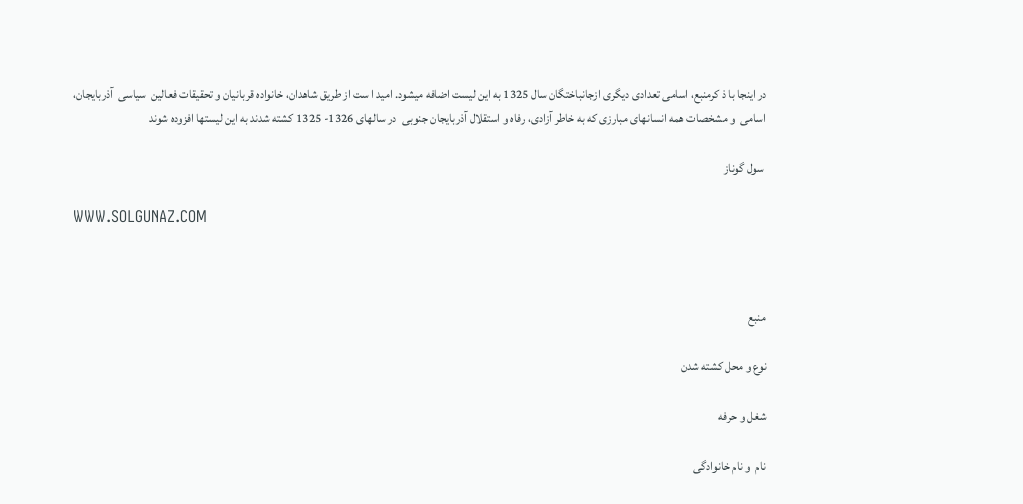در اینجا با ذ کرمنبع، اسامی تعدادی دیگری ازجانباختگان سال 1325 به این لیست اضافه میشود. امید ا ست از طریق شاهدان، خانواده قربانیان و تحقیقات فعالین  سیاسی  آذربایجان، اسامی  و مشخصات همه انسانهای مبارزی که به خاطر آزادی، رفاه و استقلال آذربایجان جنوبی  در سالهای 1326- 1325 کشته شدند به این لیستها افزوده شوند

 سول گوناز

WWW.SOLGUNAZ.COM



منبع

نوع و محل کشته شدن

شغل و حرفه

نام  و نام خانوادگی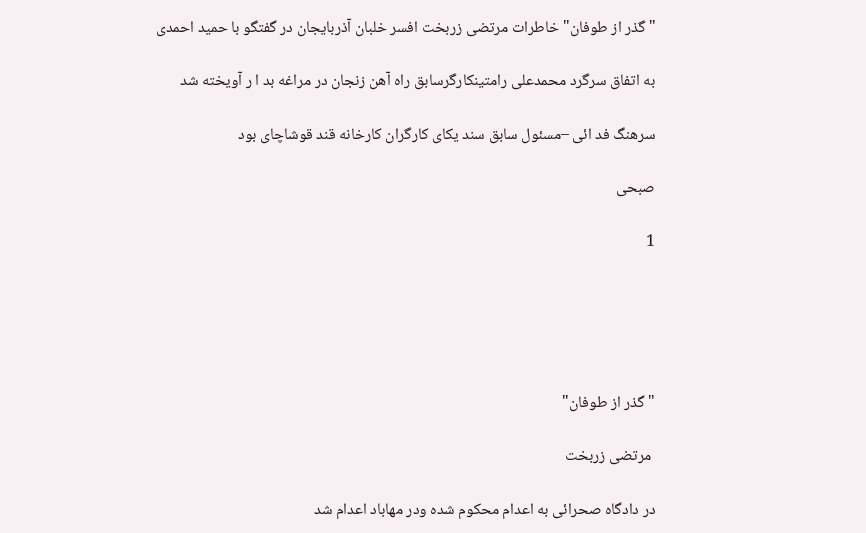" گذر از طوفان" خاطرات مرتضی زربخت افسر خلبان آذربایجان در گفتگو با حمید احمدی

به اتفاق سرگرد محمدعلی رامتینکارگرسابق راه آهن زنجان در مراغه بد ا ر آویخته شد

سرهنگ فد ائی –مسئول سابق سند یکای کارگران کارخانه قند قوشاچای بود

صبحی

1





" گذر از طوفان"

 مرتضی زربخت

در دادگاه صحرائی به اعدام محکوم شده ودر مهاباد اعدام شد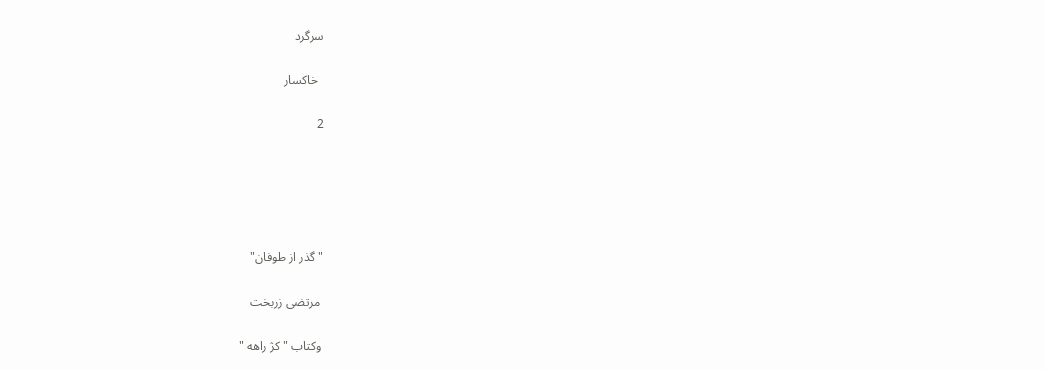سرگرد

  خاکسار

2





" گذر از طوفان"

 مرتضی زربخت

 وکتاب " کژ راهه "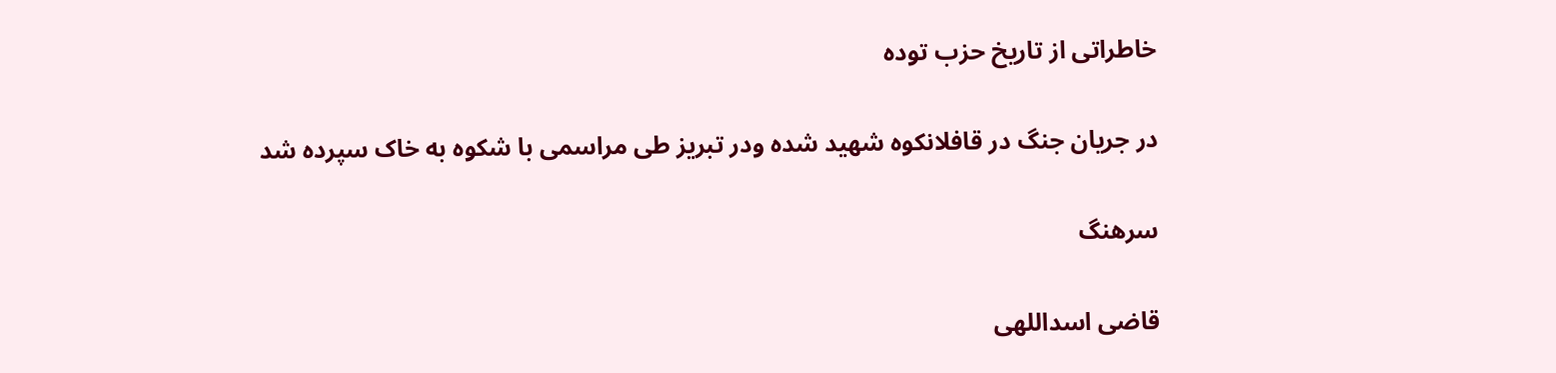خاطراتی از تاریخ حزب توده

در جریان جنگ در قافلانکوه شهید شده ودر تبریز طی مراسمی با شکوه به خاک سپرده شد

سرهنگ

قاضی اسداللهی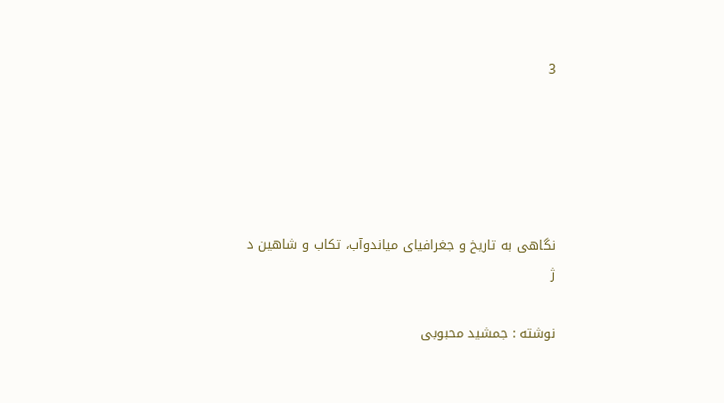3





نگاهی به تاریخ و جغرافیای میاندوآب، تکاب و شاهین د ژ

نوشته : جمشید محبوبی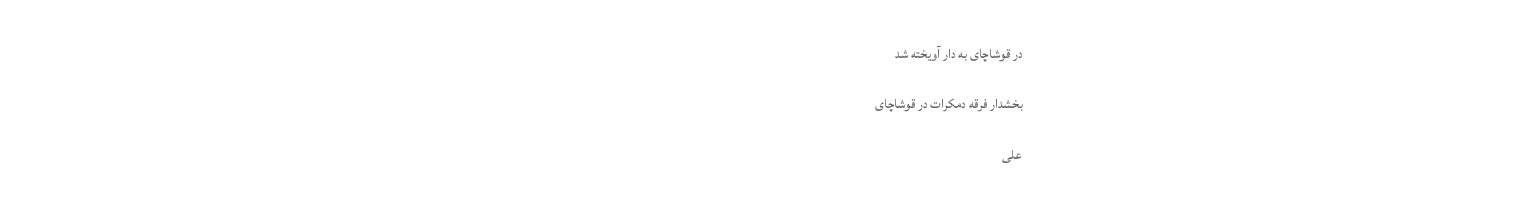در قوشاچای به دار آویخته شد

بخشدار فرقه دمکرات در قوشاچای

علی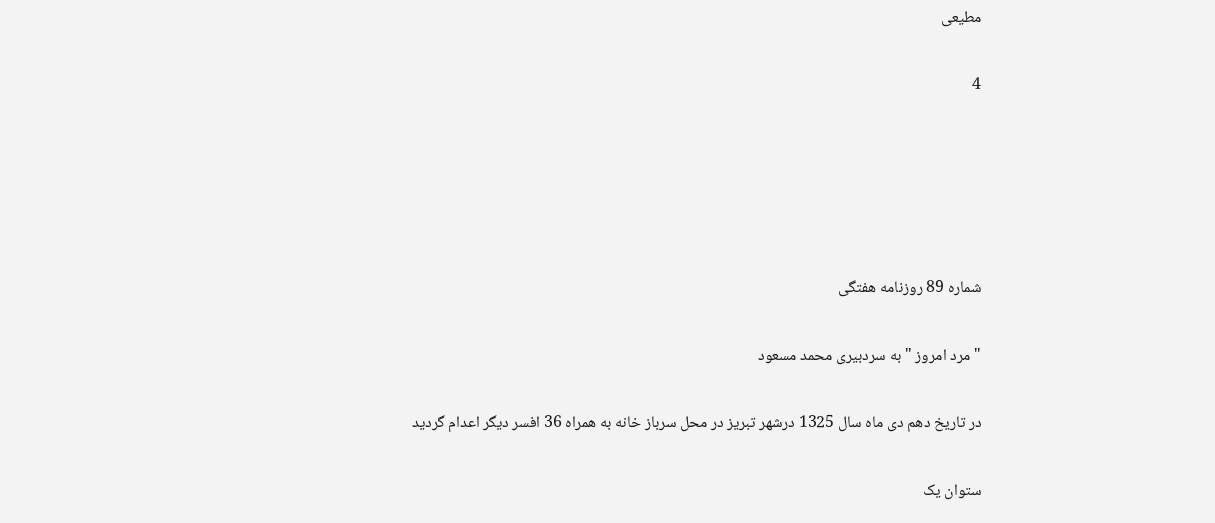مطیعی

4





شماره 89 روزنامه هفتگی

" مرد امروز " به سردبیری محمد مسعود

در تاریخ دهم دی ماه سال 1325 درشهر تبریز در محل سرباز خانه به همراه 36 افسر دیگر اعدام گردید

ستوان یک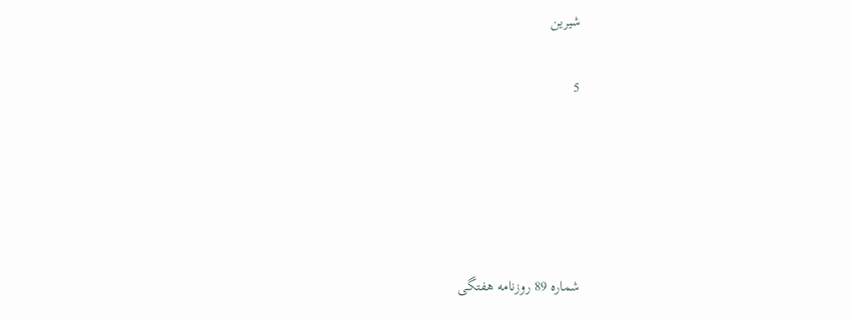شیرین

5





شماره 89 روزنامه هفتگی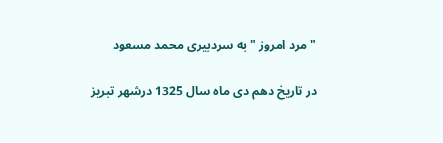" مرد امروز " به سردبیری محمد مسعود

در تاریخ دهم دی ماه سال 1325 درشهر تبریز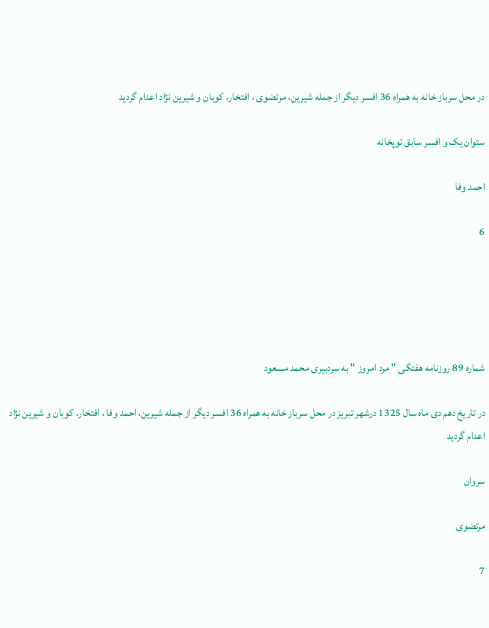در محل سرباز خانه به همراه 36 افسر دیگر از جمله شیرین، مرتضوی ، افتخار، کوبان و شیرین نژاد اعدام گردید

ستوان یک و افسر سابق توپخانه

احمد وفا

6





شماره 89 روزنامه هفتگی " مرد امروز " به سردبیری محمد مسعود

در تاریخ دهم دی ماه سال 1325 درشهر تبریز در محل سرباز خانه به همراه 36 افسر دیگر از جمله شیرین، احمد وفا ، افتخار، کوبان و شیرین نژاد اعدام گردید

سروان

مرتضوی

7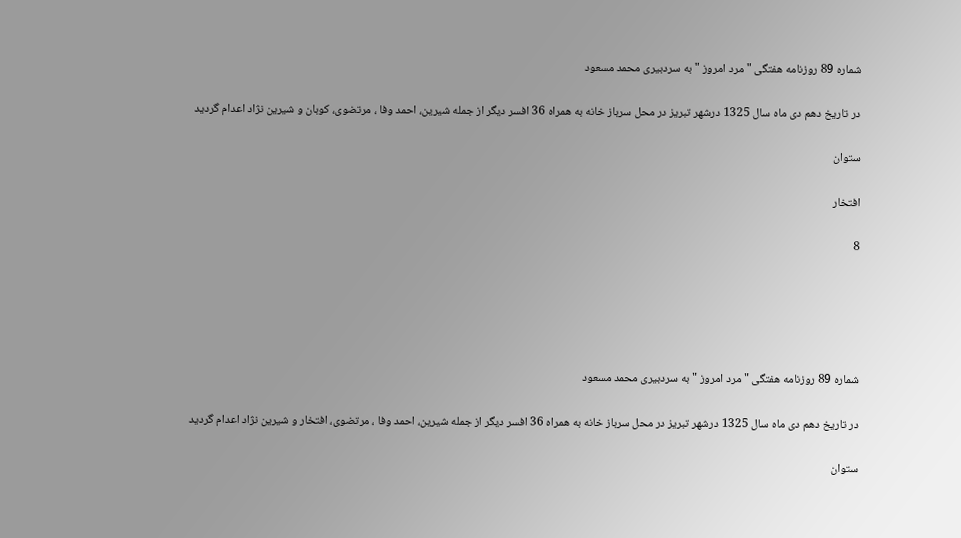شماره 89 روزنامه هفتگی " مرد امروز " به سردبیری محمد مسعود

در تاریخ دهم دی ماه سال 1325 درشهر تبریز در محل سرباز خانه به همراه 36 افسر دیگر از جمله شیرین، احمد وفا ، مرتضوی، کوبان و شیرین نژاد اعدام گردید

ستوان

افتخار

8





شماره 89 روزنامه هفتگی " مرد امروز " به سردبیری محمد مسعود

در تاریخ دهم دی ماه سال 1325 درشهر تبریز در محل سرباز خانه به همراه 36 افسر دیگر از جمله شیرین، احمد وفا ، مرتضوی، افتخار و شیرین نژاد اعدام گردید

ستوان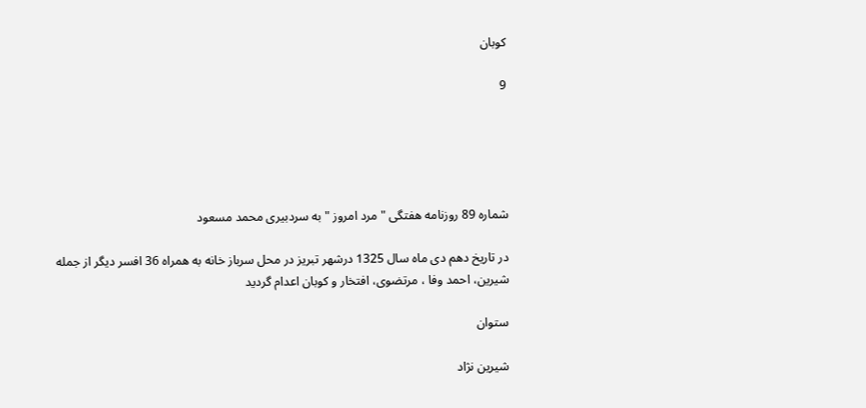کوبان

9





شماره 89 روزنامه هفتگی " مرد امروز " به سردبیری محمد مسعود

در تاریخ دهم دی ماه سال 1325 درشهر تبریز در محل سرباز خانه به همراه 36 افسر دیگر از جمله شیرین، احمد وفا ، مرتضوی، افتخار و کوبان اعدام گردید

ستوان

شیرین نژاد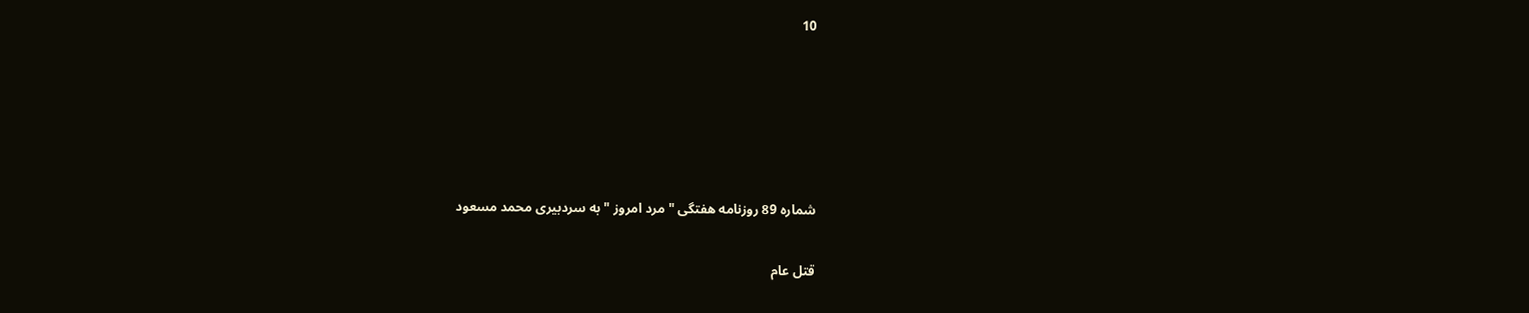10





شماره 89 روزنامه هفتگی " مرد امروز " به سردبیری محمد مسعود

قتل عام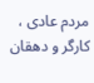مردم عادی ، کارگر و دهقان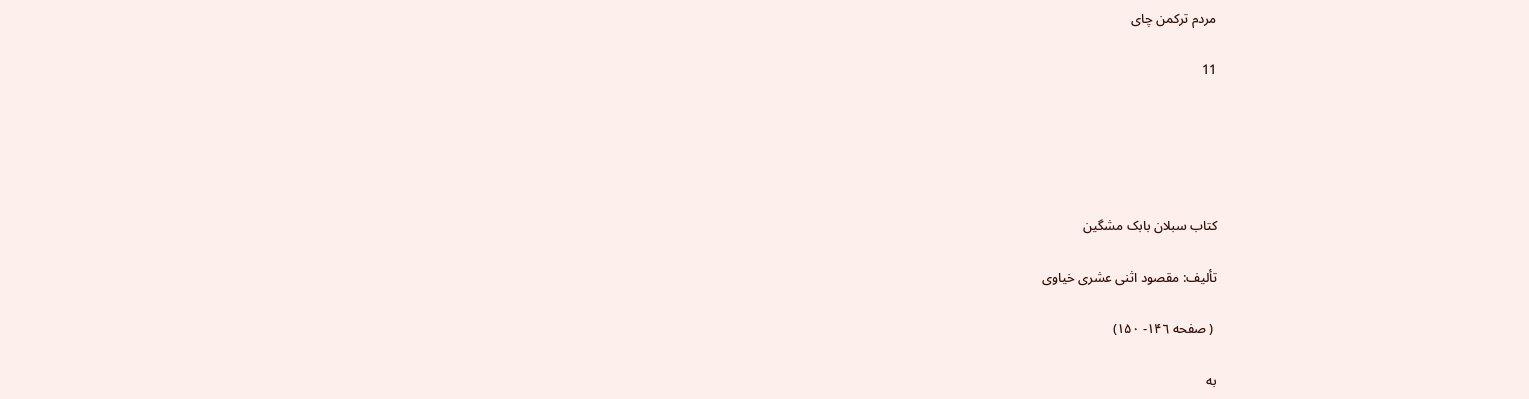مردم ترکمن چای

11





کتاب سبلان بابک مشگین

تألیف: مقصود اثنی عشری خیاوی

 ( صفحه ١۴٦- ١۵٠)

به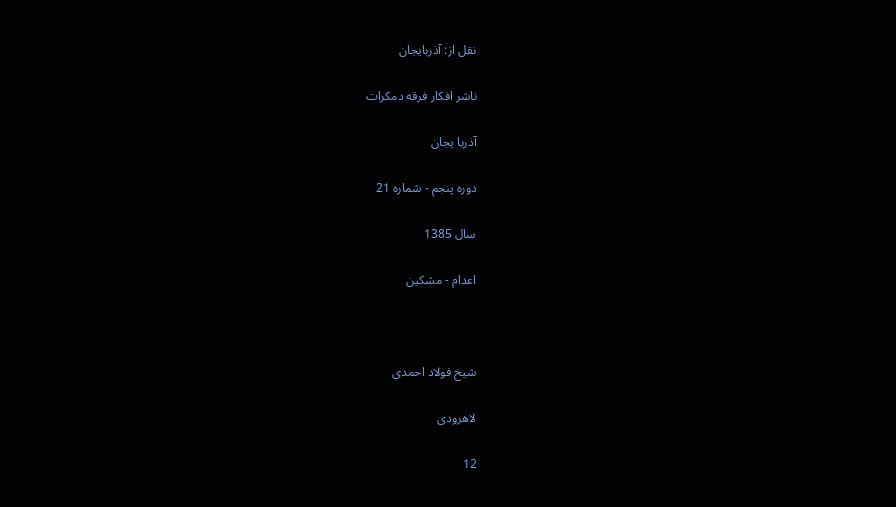نقل از: آذربایجان

ناشر افکار فرقه دمکرات

آذربا یجان

دوره پنجم - شماره 21

سال 1385

اعدام - مشکین



شیخ فولاد احمدی

لاهرودی

12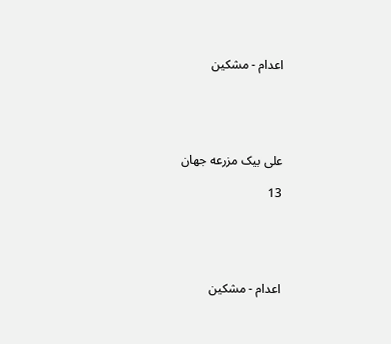اعدام - مشکین





علی بیک مزرعه جهان

13





اعدام - مشکین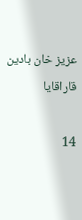عزیز خان بادین قاراقایا

14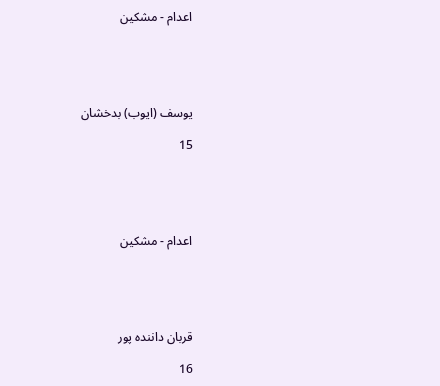اعدام - مشکین





یوسف (ایوب) بدخشان

15





اعدام - مشکین





قربان داننده پور

16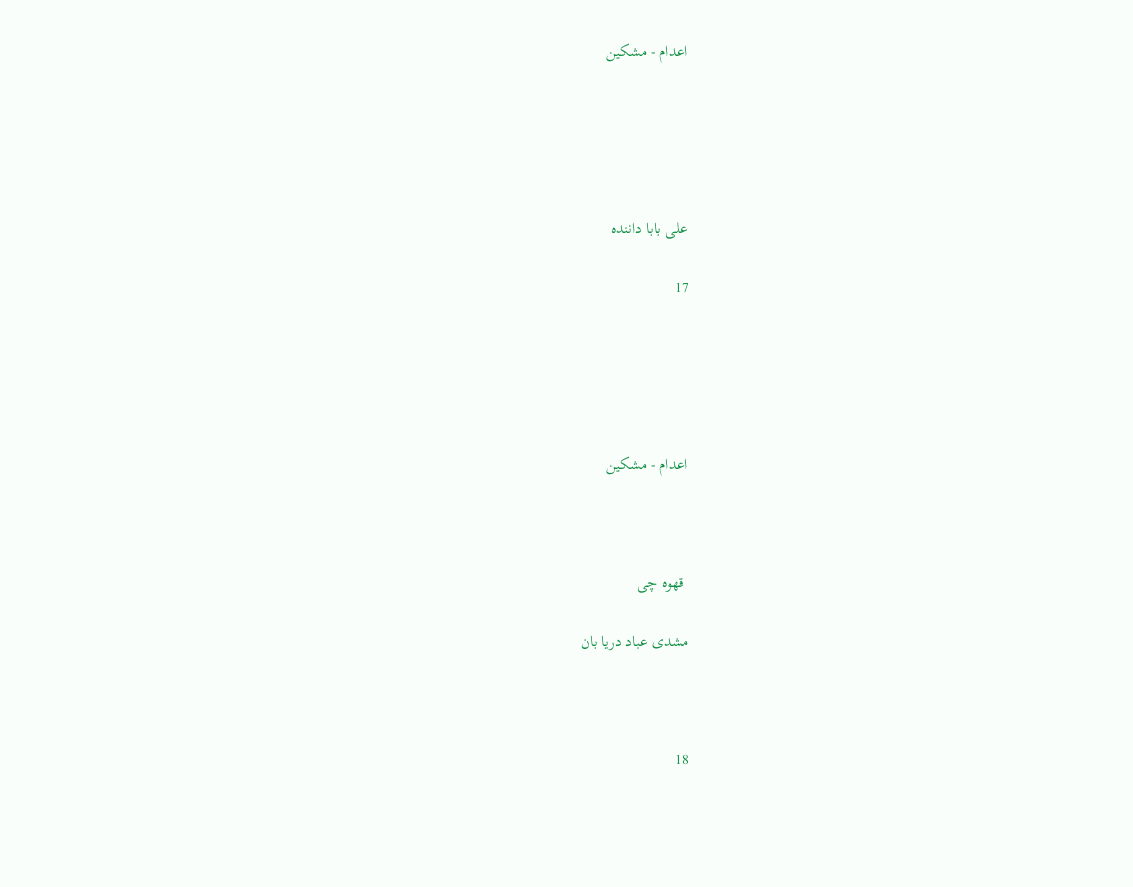اعدام - مشکین





علی بابا داننده

17





اعدام - مشکین



 قهوه چی

مشدی عباد دریا بان



18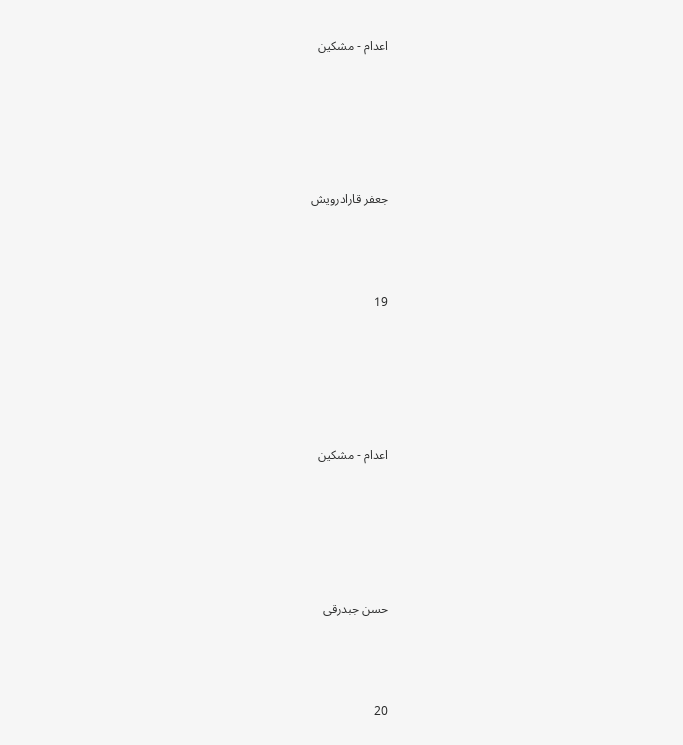اعدام - مشکین





جعفر قارادرویش



19





اعدام - مشکین





حسن جبدرقی



20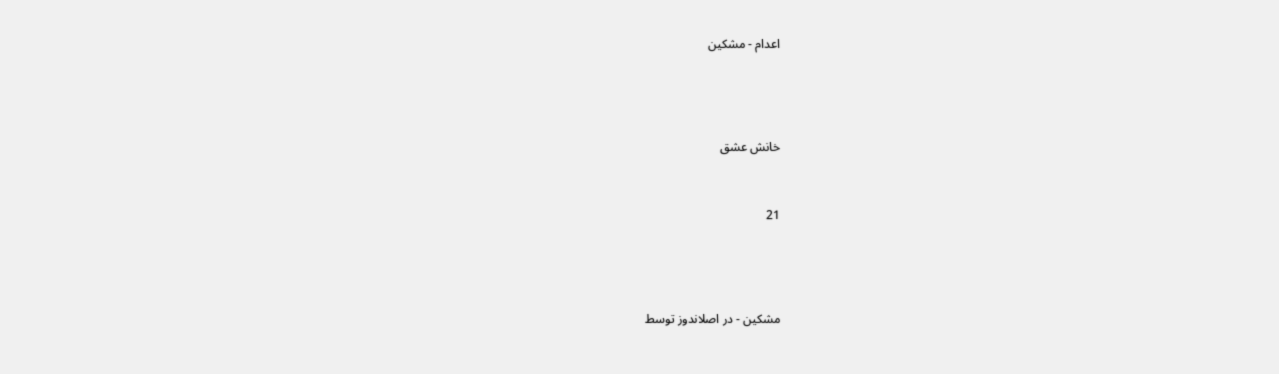اعدام - مشکین





خانش عشق



21





مشکین - در اصلاندوز توسط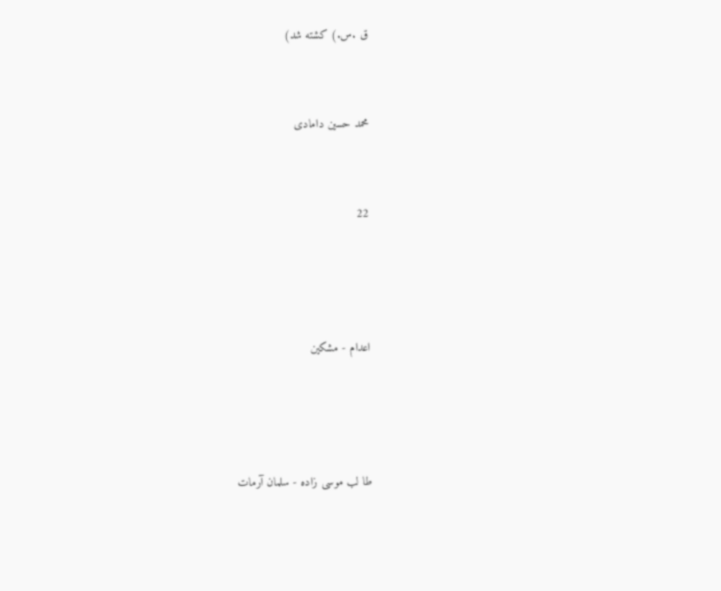ق .س.) کشته شد)



محمد حسین دامادی



22





اعدام - مشکین





طا لب موسی زاده - سلمان آرمات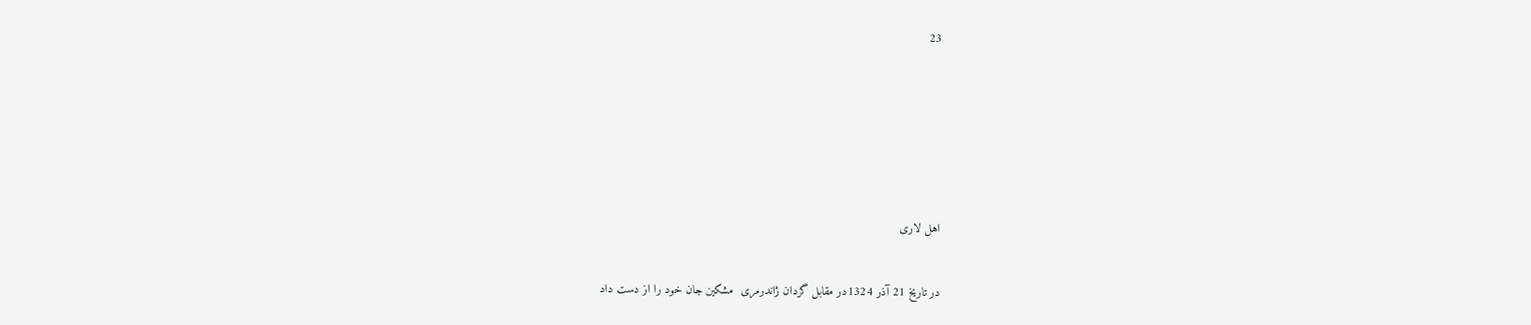23





اهل لاری

در تاریخ 21 آذر 1324در مقابل گردان ژاندرمری  مشکین جان خود را از دست داد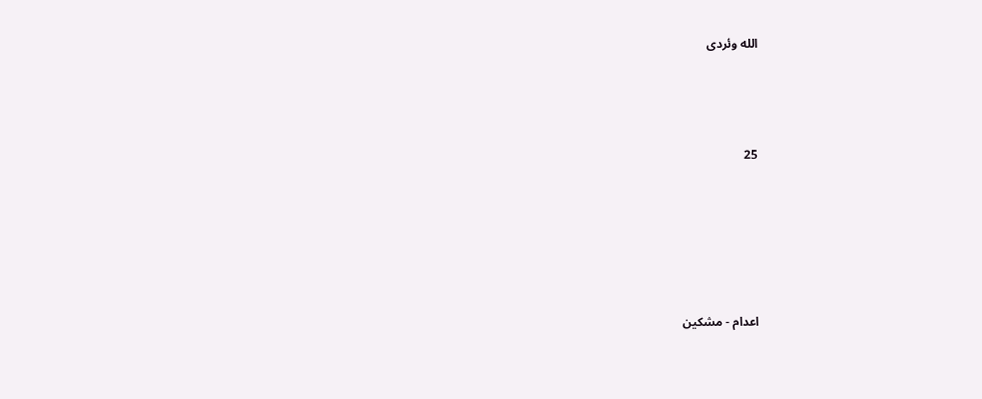الله وئردی



25





اعدام - مشکین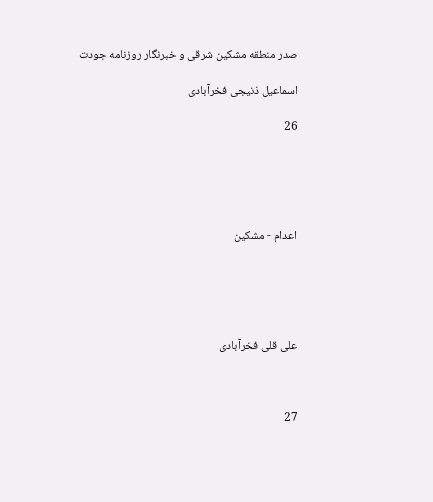صدر منطقه مشکین شرقی و خبرنگار روزنامه جودت

اسماعیل ذنیجی فخرآبادی

26





اعدام - مشکین





علی قلی فخرآبادی



27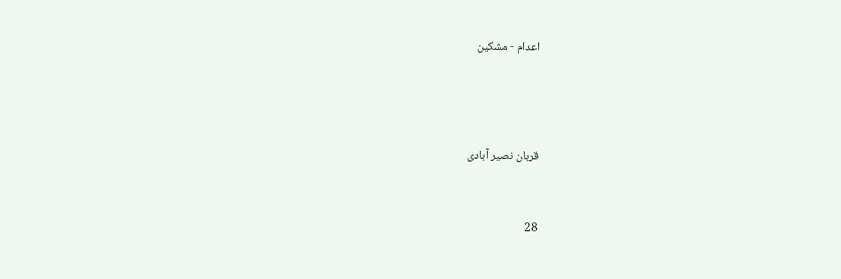اعدام - مشکین





قربان نصیر آبادی



28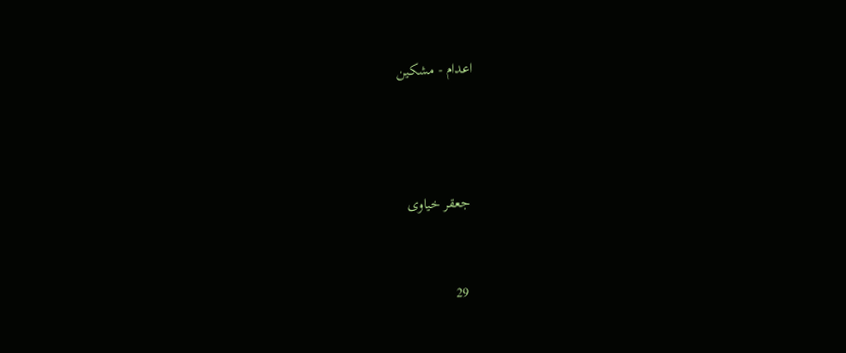اعدام - مشکین





جعقر خیاوی



29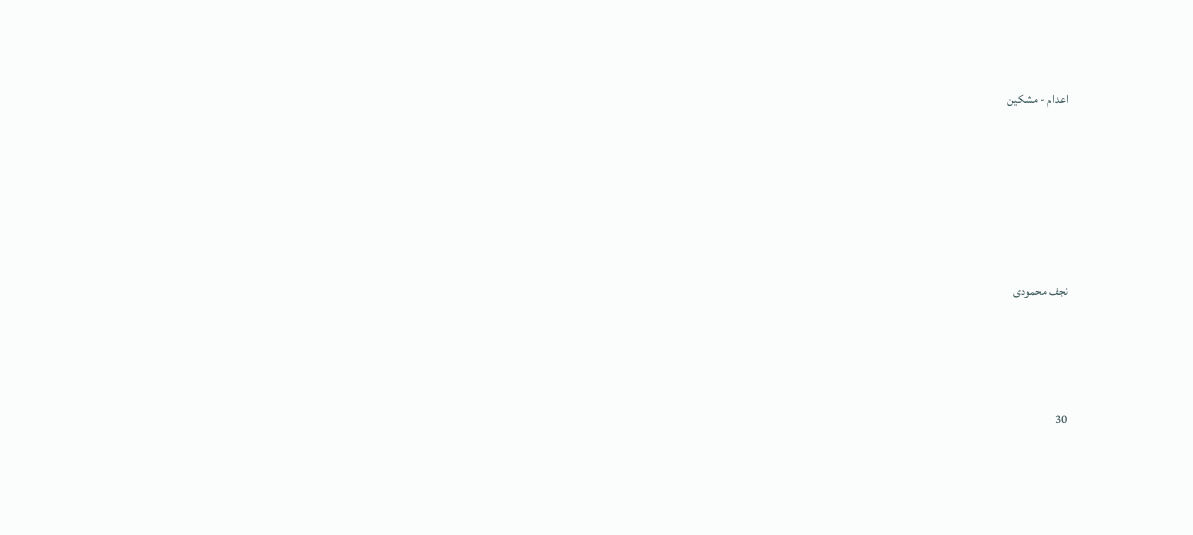اعدام - مشکین





نجف محمودی



30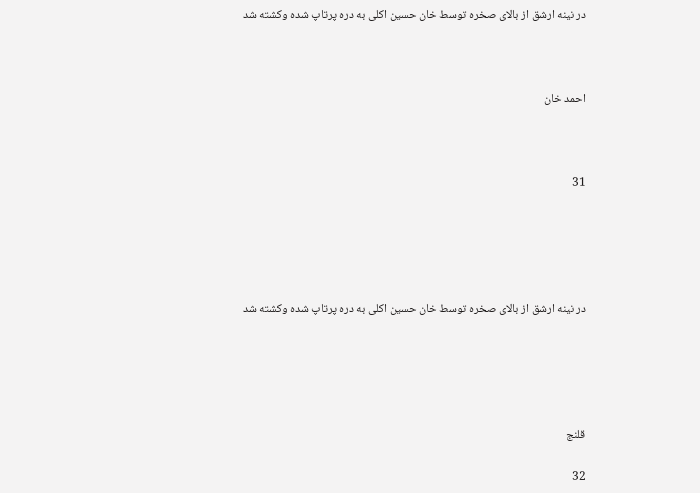در نینه ارشق از بالای صخره توسط خان حسین اکلی به دره پرتاپ شده وکشته شد



احمد خان



31





در نینه ارشق از بالای صخره توسط خان حسین اکلی به دره پرتاپ شده وکشته شد





قلنج

32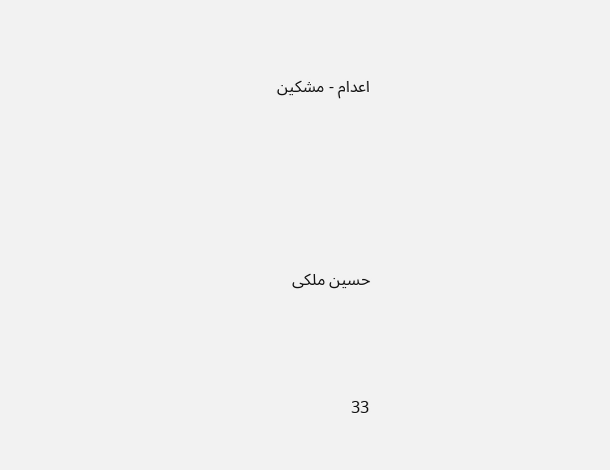اعدام - مشکین





حسین ملکی



33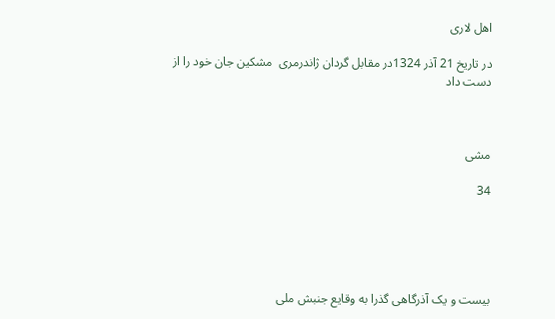اهل لاری

در تاریخ 21 آذر 1324در مقابل گردان ژاندرمری  مشکین جان خود را از دست داد



مشی

34





بیست و یک آذرگاهی گذرا به وقایع جنبش ملی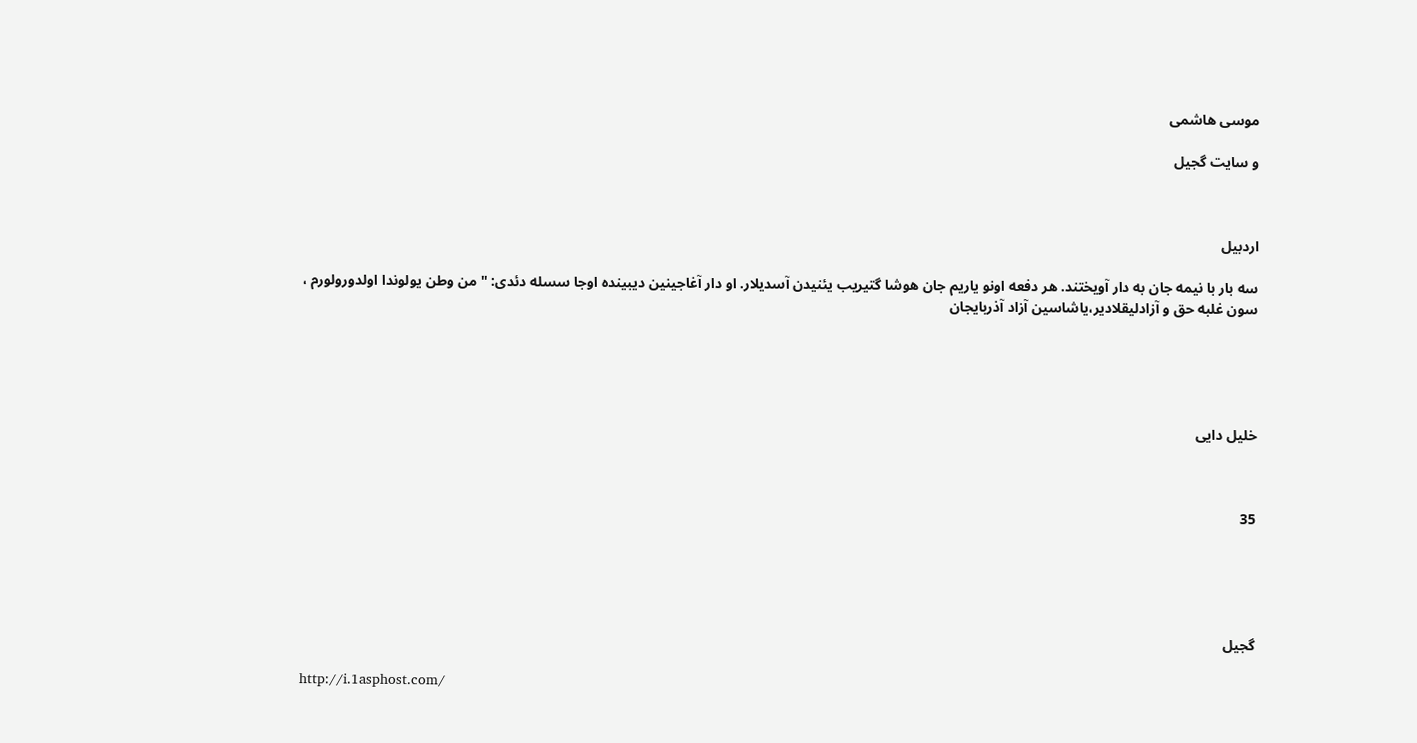موسی هاشمی

و سایت گجیل



اردبیل

سه بار با نیمه جان به دار آویختند. هر دفعه اونو یاریم جان هوشا گتیریب یئنیدن آسدیلار. او دار آغاجینین دیبینده اوجا سسله دئدی: " من وطن یولوندا اولدورولورم ، سون غلبه حق و آزادلیقلادیر،یاشاسین آزاد آذربایجان





خلیل دایی



35





گجیل

http://i.1asphost.com/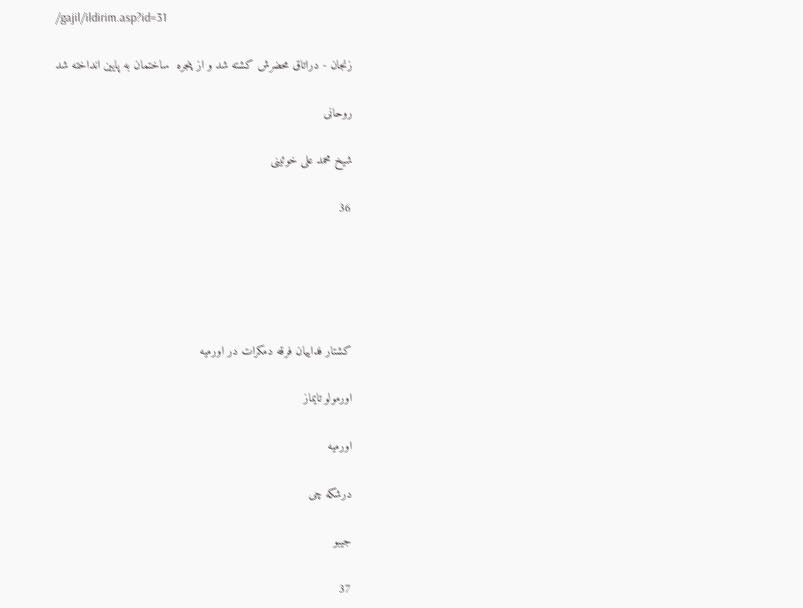/gajil/ildirim.asp?id=31

زنجان - دراتاق محضرش کشته شد و از پنجره  ساختمان به پایین انداخته شد

روحانی

شیخ محمد علی خوئینی

36





کشتار فداییان فرقه دمکرات در اورمیه

اورمولو تایماز

اورمیه

درشکه چی

جیبو

37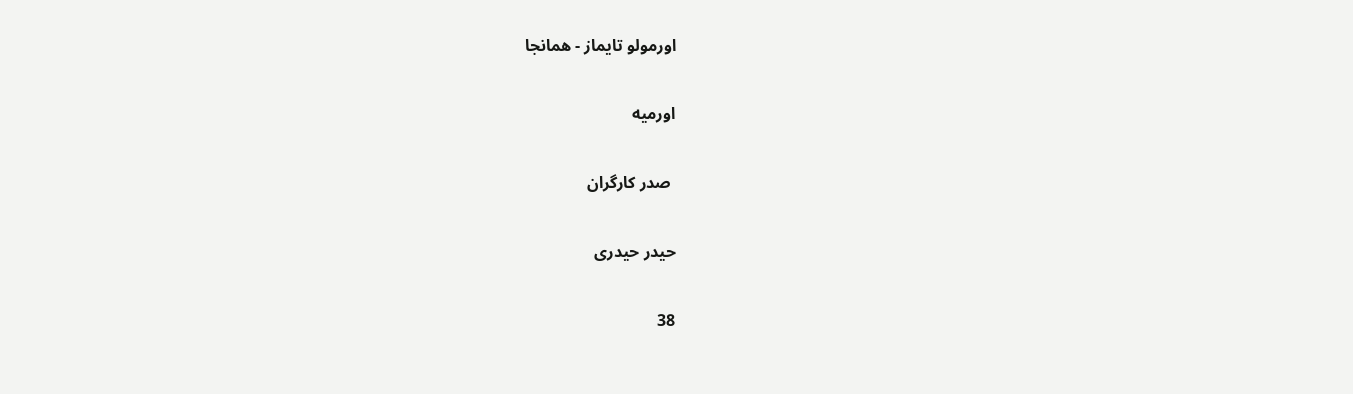اورمولو تایماز - همانجا

اورمیه

 صدر کارگران

حیدر حیدری

38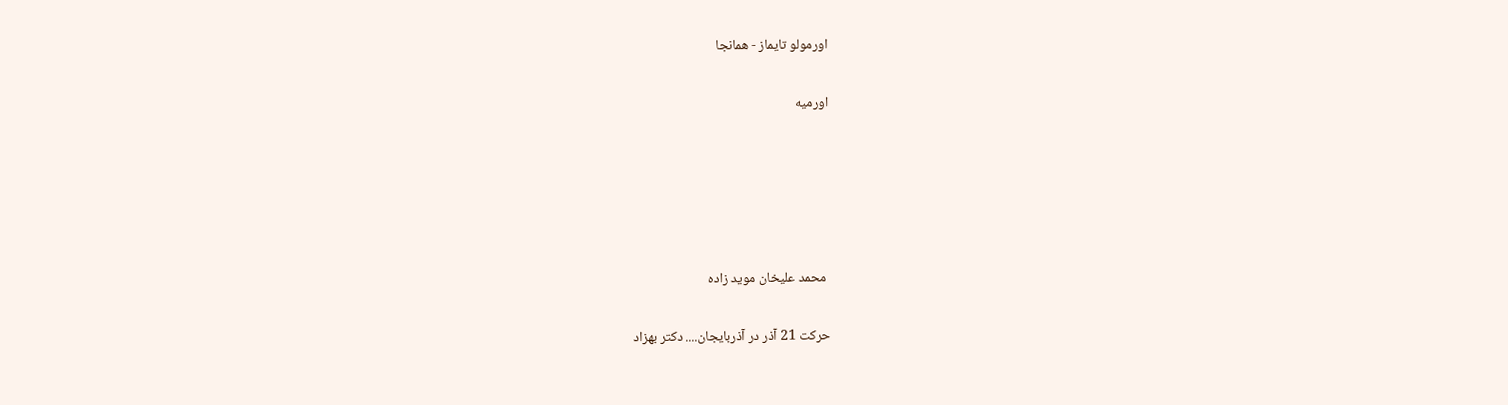اورمولو تایماز - همانجا

اورمیه





 محمد علیخان موید زاده

حرکت 21 آذر در آذربایجان.... دکتر بهزاد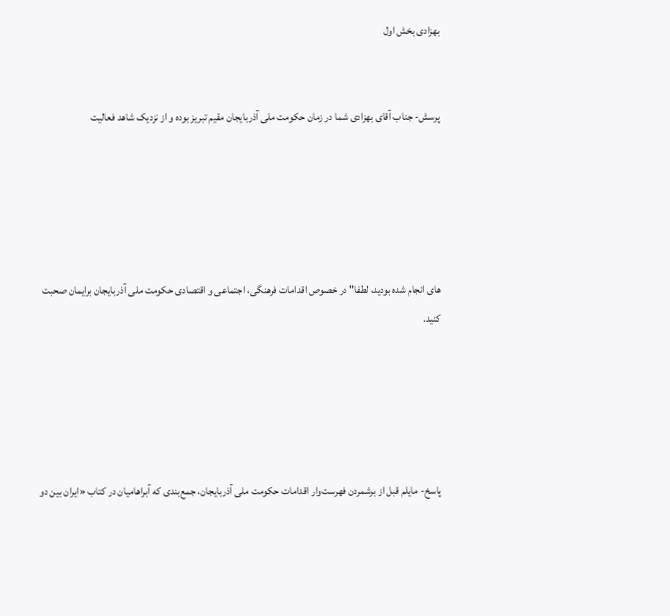بهزادی بخش اول


پرسش- جناب آقای بهزادی شما در زمان حکومت ملی آذربایجان مقیم تبریز بوده و از نزدیک شاهد فعالیت





های انجام شده بودید، لطفا" در خصوص اقدامات فرهنگی، اجتماعی و اقتصادی حکومت ملی آذربایجان برایمان صحبت کنید.





پاسخ- مایلم قبل از برشمردن فهرست‌وار اقدامات حکومت ملی آذربایجان، جمع‌بندی که آبراهامیان در کتاب «ایران بین دو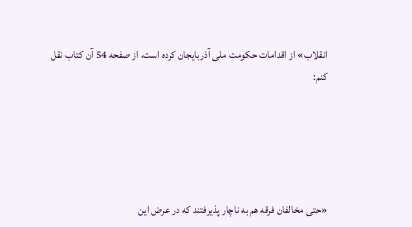انقلاب» از اقدامات حکومت ملی آذربایجان کرده است، از صفحه 54 آن کتاب نقل کنم:





«حتی مخالفان فرقه هم به ناچار پذیرفتند که در عرض این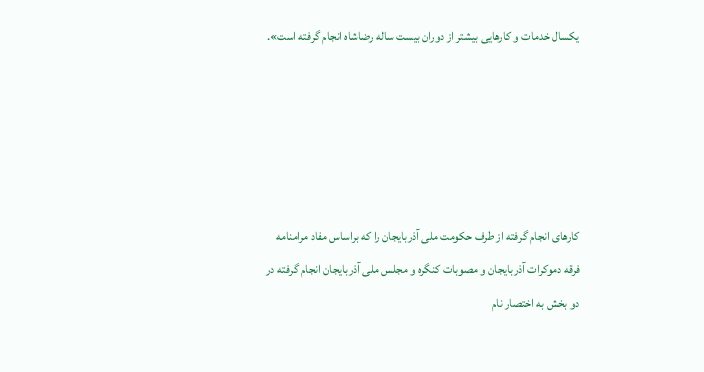یکسال خدمات و کارهایی بیشتر از دوران بیست‌ ساله رضاشاه انجام گرفته است».





کارهای انجام گرفته از طرف حکومت ملی آذربایجان را که براساس مفاد مرامنامه فرقه دموکرات آذربایجان و مصوبات کنگره و مجلس ملی آذربایجان انجام گرفته در دو بخش به اختصار نام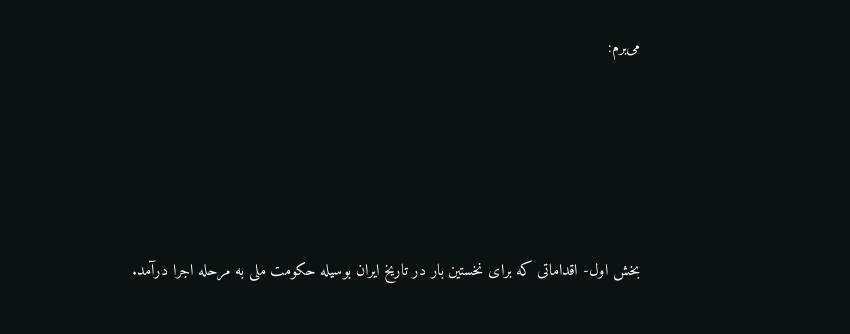می‌برم:





بخش اول- اقداماتی که برای نخستین بار در تاریخ ایران بوسیله حکومت ملی به مرحله اجرا درآمد.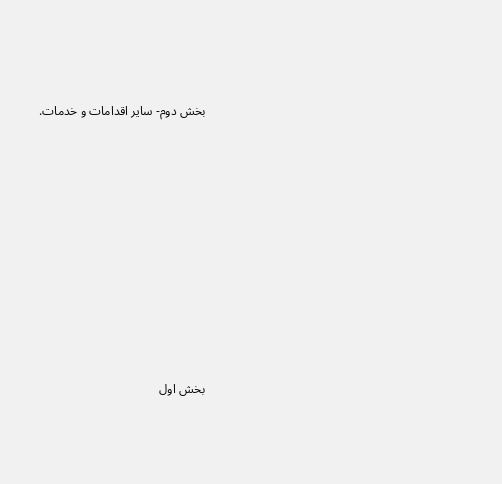بخش دوم- سایر اقدامات و خدمات.











بخش اول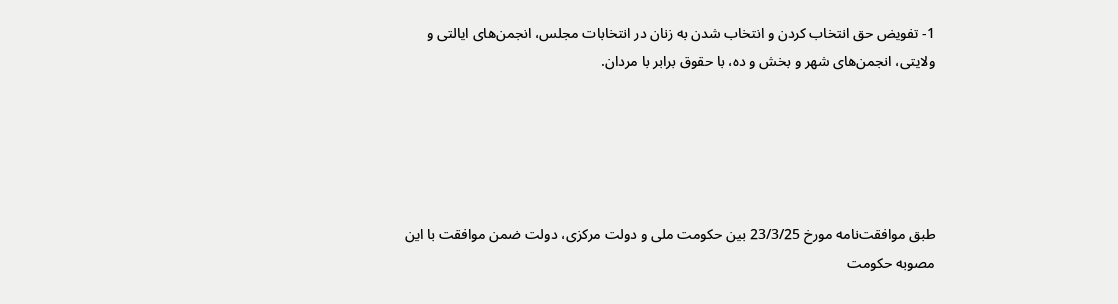1- تفویض حق انتخاب کردن و انتخاب شدن به زنان در انتخابات مجلس، انجمن‌های ایالتی و ولایتی، انجمن‌های شهر و بخش و ده، با حقوق برابر با مردان.





طبق موافقت‌نامه مورخ 23/3/25 بین حکومت ملی و دولت مرکزی، دولت ضمن موافقت با این مصوبه حکومت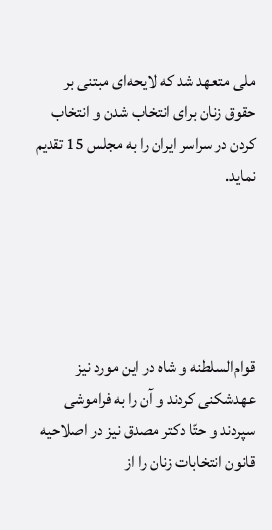ملی متعهد شد که لایحه‌ای مبتنی بر حقوق زنان برای انتخاب شدن و انتخاب کردن در سراسر ایران را به مجلس 15 تقدیم نماید.





قوام‌السلطنه و شاه در این مورد نیز عهدشکنی کردند و آن را به فراموشی سپردند و حتّا دکتر مصدق نیز در اصلاحیه قانون انتخابات زنان را از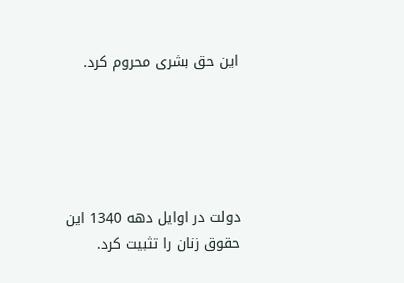این حق بشری محروم کرد.





دولت در اوایل دهه 1340 این حقوق زنان را تثبیت کرد.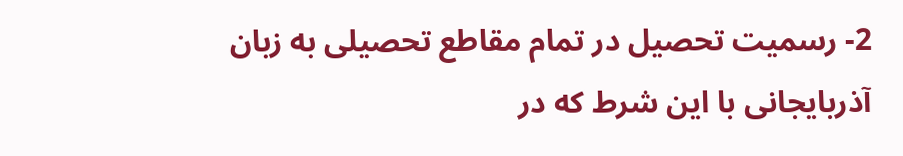2- رسمیت تحصیل در تمام مقاطع تحصیلی به زبان آذربایجانی با این شرط که در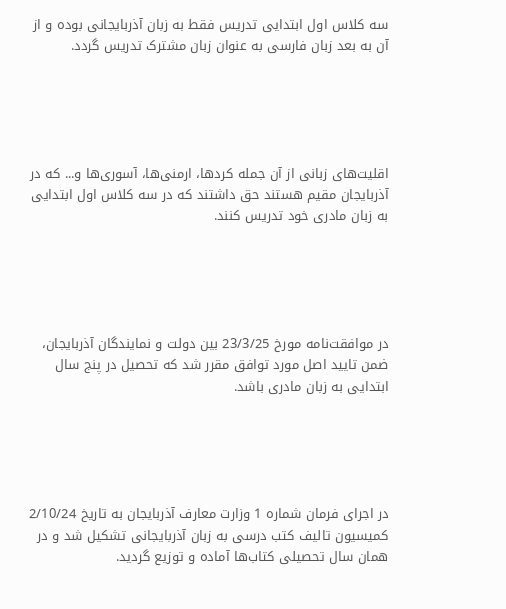سه کلاس اول ابتدایی تدریس فقط به زبان آذربایجانی بوده و از آن به بعد زبان فارسی به عنوان زبان مشترک تدریس گردد.





اقلیت‌های زبانی از آن جمله کردها، ارمنی‌ها، آسوری‌ها و... که در آذربایجان مقیم هستند حق داشتند که در سه کلاس اول ابتدایی به زبان مادری خود تدریس کنند.





در موافقت‌نامه مورخ 23/3/25 بین دولت و نمایندگان آذربایجان، ضمن تایید اصل مورد توافق مقرر شد که تحصیل در پنج سال ابتدایی به زبان مادری باشد.





در اجرای فرمان شماره 1 وزارت معارف آذربایجان به تاریخ 2/10/24 کمیسیون تالیف کتب درسی به زبان آذربایجانی تشکیل شد و در همان سال تحصیلی کتاب‌ها آماده و توزیع گردید.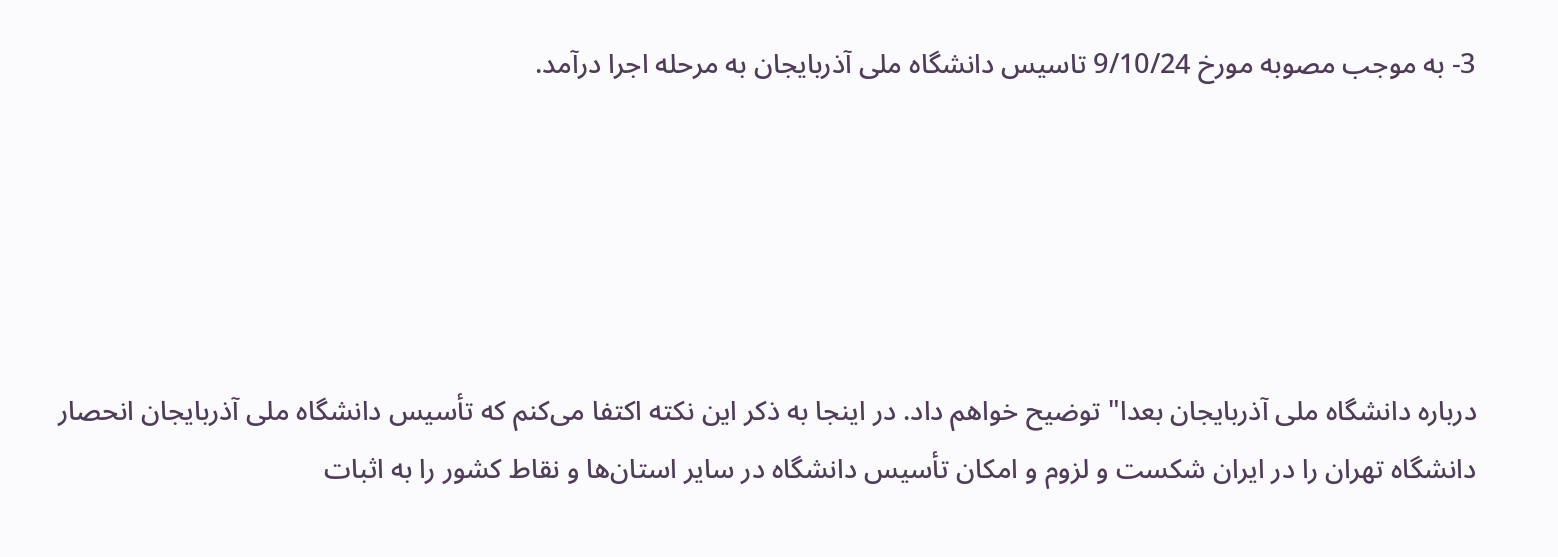3- به موجب مصوبه مورخ 9/10/24 تاسیس دانشگاه ملی آذربایجان به مرحله اجرا درآمد.





درباره دانشگاه ملی آذربایجان بعدا" توضیح خواهم داد. در اینجا به ذکر این نکته اکتفا می‌کنم که تأسیس دانشگاه ملی آذربایجان انحصار دانشگاه تهران را در ایران شکست و لزوم و امکان تأسیس دانشگاه در سایر استان‌ها و نقاط کشور را به اثبات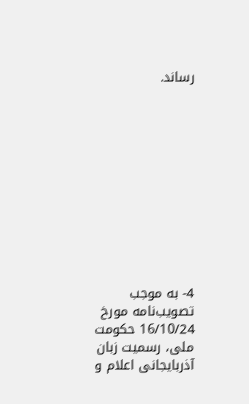رساند.











4- به موجب تصویب‌نامه مورخ 16/10/24 حکومت ملی، رسمیت زبان آذربایجانی اعلام و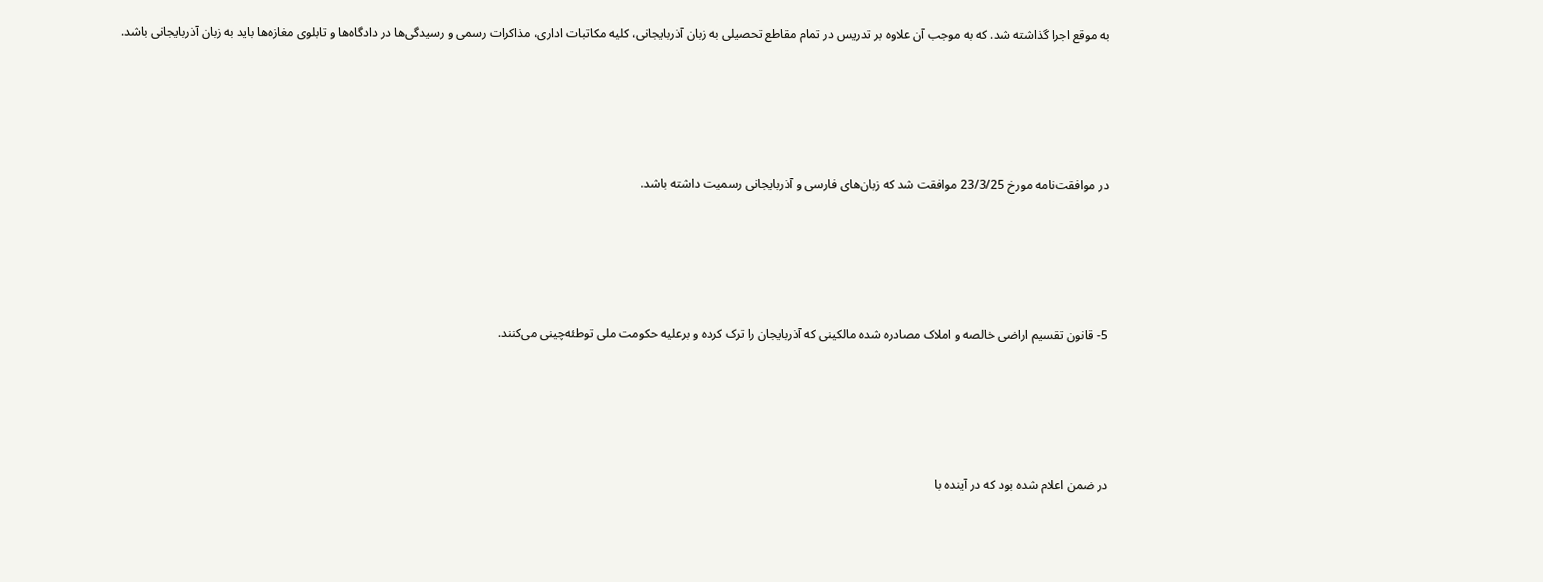به موقع اجرا گذاشته شد. که به موجب آن علاوه بر تدریس در تمام مقاطع تحصیلی به زبان آذربایجانی، کلیه مکاتبات اداری، مذاکرات رسمی و رسیدگی‌ها در دادگاه‌ها و تابلوی مغازه‌ها باید به زبان آذربایجانی باشد.





در موافقت‌نامه مورخ 23/3/25 موافقت شد که زبان‌های فارسی و آذربایجانی رسمیت داشته باشد.





5- قانون تقسیم اراضی خالصه و املاک مصادره شده مالکینی که آذربایجان را ترک کرده و برعلیه حکومت ملی توطئه‌چینی می‌کنند.





در ضمن اعلام شده بود که در آینده با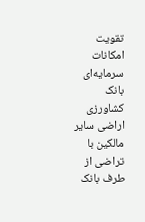تقویت امکانات سرمایه‌ای بانک کشاورزی اراضی سایر مالکین با تراضی از طرف بانک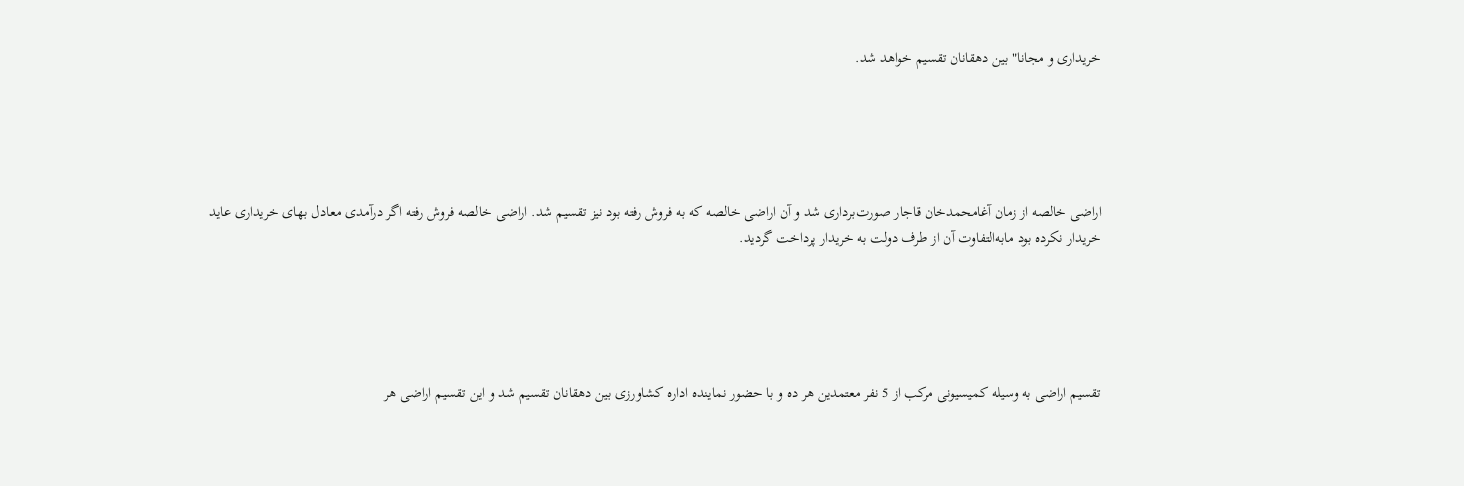خریداری و مجانا" بین دهقانان تقسیم خواهد شد.





اراضی خالصه از زمان آغامحمدخان قاجار صورت‌برداری شد و آن اراضی خالصه که به فروش رفته بود نیز تقسیم شد. اراضی خالصه فروش رفته اگر درآمدی معادل بهای خریداری عاید خریدار نکرده بود مابه‌التفاوت آن از طرف دولت به خریدار پرداخت گردید.





تقسیم اراضی به وسیله کمیسیونی مرکب از 5 نفر معتمدین هر ده و با حضور نماینده اداره کشاورزی بین دهقانان تقسیم شد و این تقسیم اراضی هر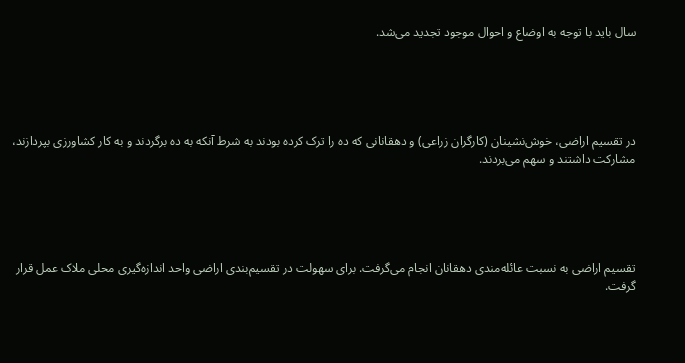سال باید با توجه به اوضاع و احوال موجود تجدید می‌شد.





در تقسیم اراضی، خوش‌نشینان (کارگران زراعی) و دهقانانی که ده را ترک کرده بودند به شرط آنکه به ده برگردند و به کار کشاورزی بپردازند، مشارکت داشتند و سهم می‌‌بردند.





تقسیم اراضی به نسبت عائله‌مندی دهقانان انجام می‌گرفت. برای سهولت در تقسیم‌بندی اراضی واحد اندازه‌گیری محلی ملاک عمل قرار گرفت.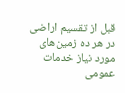قبل از تقسیم اراضی در هر ده زمین‌های مورد نیاز خدمات عمومی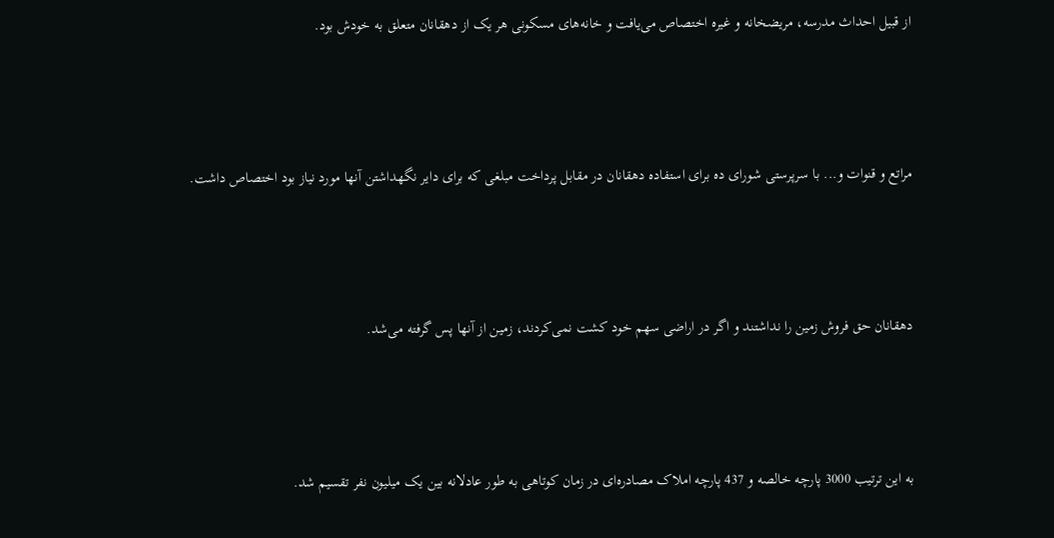از قبیل احداث مدرسه، مریضخانه و غیره اختصاص می‌یافت و خانه‌های مسکونی هر یک از دهقانان متعلق به خودش بود.





مراتع و قنوات و... با سرپرستی شورای ده برای استفاده دهقانان در مقابل پرداخت مبلغی که برای دایر نگهداشتن آنها مورد نیاز بود اختصاص داشت.





دهقانان حق فروش زمین را نداشتند و اگر در اراضی سهم خود کشت نمی‌کردند، زمین از آنها پس گرفته می‌شد.





به این ترتیب 3000 پارچه خالصه و 437 پارچه املاک مصادره‌ای در زمان کوتاهی به طور عادلانه بین یک میلیون نفر تقسیم شد.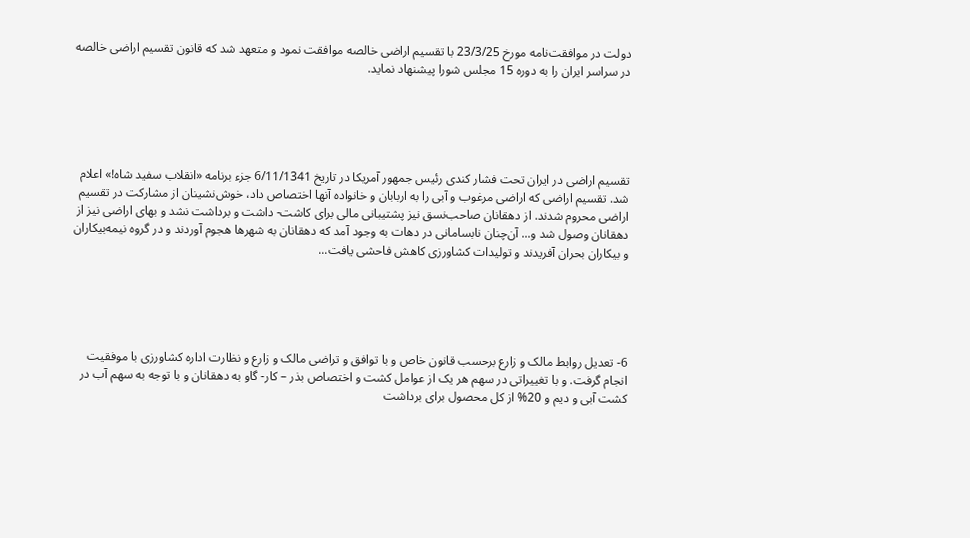دولت در موافقت‌نامه مورخ 23/3/25 با تقسیم اراضی خالصه موافقت نمود و متعهد شد که قانون تقسیم اراضی خالصه در سراسر ایران را به دوره 15 مجلس شورا پیشنهاد نماید.





تقسیم اراضی در ایران تحت فشار کندی رئیس جمهور آمریکا در تاریخ 6/11/1341 جزء برنامه «انقلاب سفید شاه!» اعلام شد. تقسیم اراضی که اراضی مرغوب و آبی را به اربابان و خانواده آنها اختصاص داد، خوش‌نشینان از مشارکت در تقسیم اراضی محروم شدند. از دهقانان صاحب‌نسق نیز پشتیبانی مالی برای کاشت- داشت و برداشت نشد و بهای اراضی نیز از دهقانان وصول شد و... آن‌چنان نابسامانی در دهات به وجود آمد که دهقانان به شهرها هجوم آوردند و در گروه نیمه‌بیکاران و بیکاران بحران آفریدند و تولیدات کشاورزی کاهش فاحشی یافت...





6- تعدیل روابط مالک و زارع برحسب قانون خاص و با توافق و تراضی مالک و زارع و نظارت اداره کشاورزی با موفقیت انجام گرفت. و با تغییراتی در سهم هر یک از عوامل کشت و اختصاص بذر – کار- گاو به دهقانان و با توجه به سهم آب در کشت آبی و دیم و 20% از کل محصول برای برداشت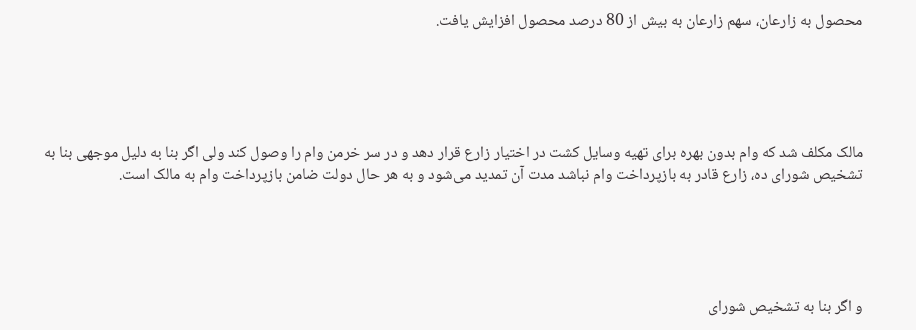محصول به زارعان، سهم زارعان به بیش از 80 درصد محصول افزایش یافت.





مالک مکلف شد که وام بدون بهره برای تهیه وسایل کشت در اختیار زارع قرار دهد و در سر خرمن وام را وصول کند ولی اگر بنا به دلیل موجهی بنا به تشخیص شورای ده، زارع قادر به بازپرداخت وام نباشد مدت آن تمدید می‌شود و به هر حال دولت ضامن بازپرداخت وام به مالک است.





و اگر بنا به تشخیص شورای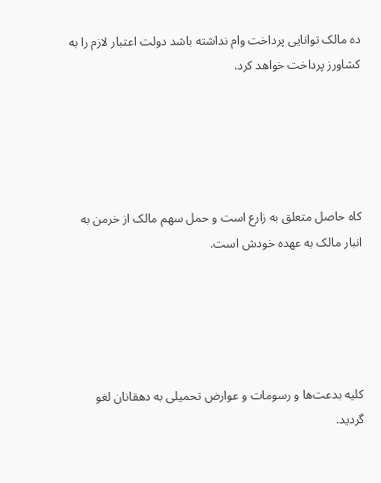ده مالک توانایی پرداخت وام نداشته باشد دولت اعتبار لازم را به کشاورز پرداخت خواهد کرد.





کاه حاصل متعلق به زارع است و حمل سهم مالک از خرمن به انبار مالک به عهده خودش است.





کلیه بدعت‌ها و رسومات و عوارض تحمیلی به دهقانان لغو گردید.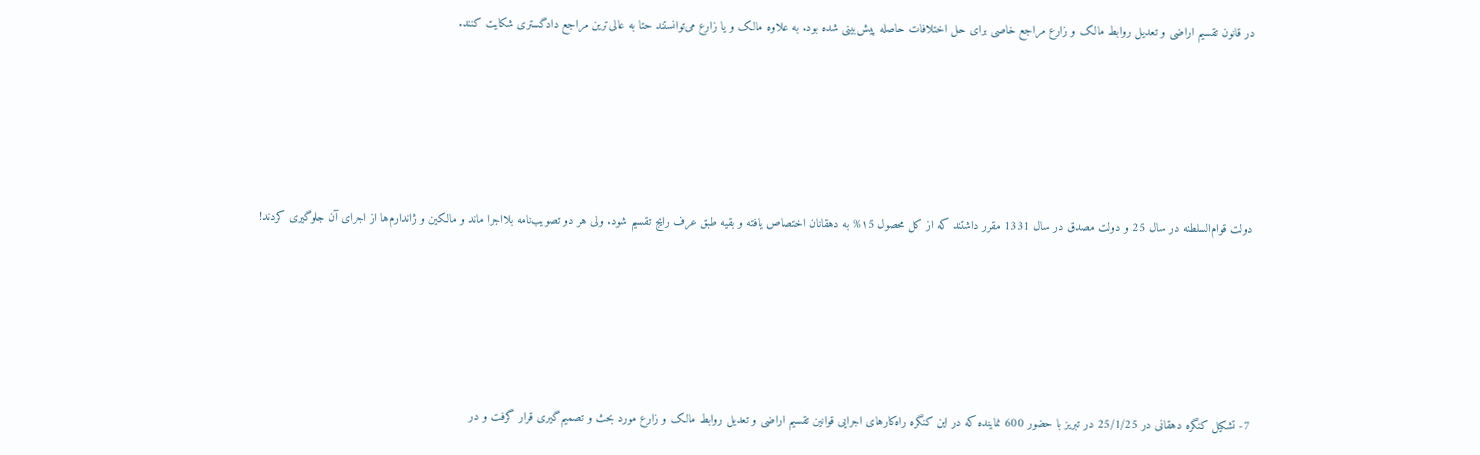در قانون تقسیم اراضی و تعدیل روابط مالک و زارع مراجع خاصی برای حل اختلافات حاصله پیش‌بینی شده بود. به علاوه مالک و یا زارع می‌توانستند حتا به عالی‌ترین مراجع دادگستری شکایت کنند.





دولت قوام‌السلطنه در سال 25 و دولت مصدق در سال 1331 مقرر داشتند که از کل محصول ۱5% به دهقانان اختصاص یافته و بقیه طبق عرف رایج تقسیم شود. ولی هر دو تصویب‌نامه بلااجرا ماند و مالکین و ژاندارم‌ها از اجرای آن جلوگیری کردند!





7- تشکیل کنگره دهقانی در 25/1/25 در تبریز با حضور 600 نماینده که در این کنگره راه‌کارهای اجرایی قوانین تقسیم اراضی و تعدیل روابط مالک و زارع مورد بحث و تصمیم‌گیری قرار گرفت و در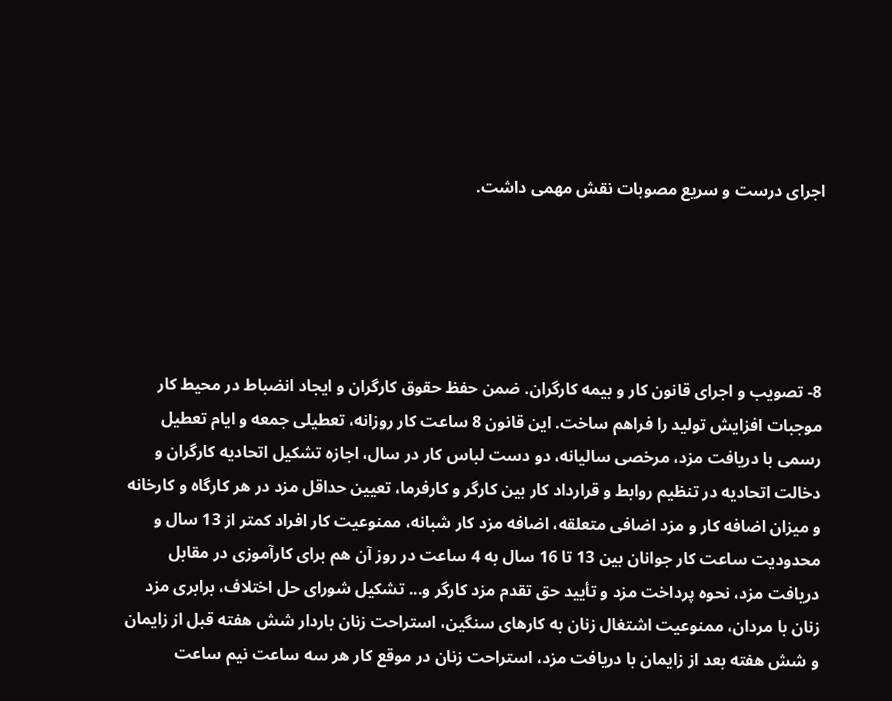اجرای درست و سریع مصوبات نقش مهمی داشت.





8- تصویب و اجرای قانون کار و بیمه کارگران. ضمن حفظ حقوق کارگران و ایجاد انضباط در محیط کار موجبات افزایش تولید را فراهم ساخت. این قانون 8 ساعت کار روزانه، تعطیلی جمعه و ایام تعطیل رسمی با دریافت مزد، مرخصی سالیانه، دو دست لباس کار در سال، اجازه تشکیل اتحادیه کارگران و دخالت اتحادیه در تنظیم روابط و قرارداد کار بین کارگر و کارفرما، تعیین حداقل مزد در هر کارگاه و کارخانه و میزان اضافه کار و مزد اضافی متعلقه، اضافه مزد کار شبانه، ممنوعیت کار افراد کمتر از 13 سال و محدودیت ساعت کار جوانان بین 13 تا 16 سال به 4 ساعت در روز آن هم برای کارآموزی در مقابل دریافت مزد، نحوه پرداخت مزد و تأیید حق تقدم مزد کارگر و... تشکیل شورای حل اختلاف، برابری مزد زنان با مردان، ممنوعیت اشتغال زنان به کارهای سنگین، استراحت زنان باردار شش هفته قبل از زایمان و شش هفته بعد از زایمان با دریافت مزد، استراحت زنان در موقع کار هر سه ساعت نیم ساعت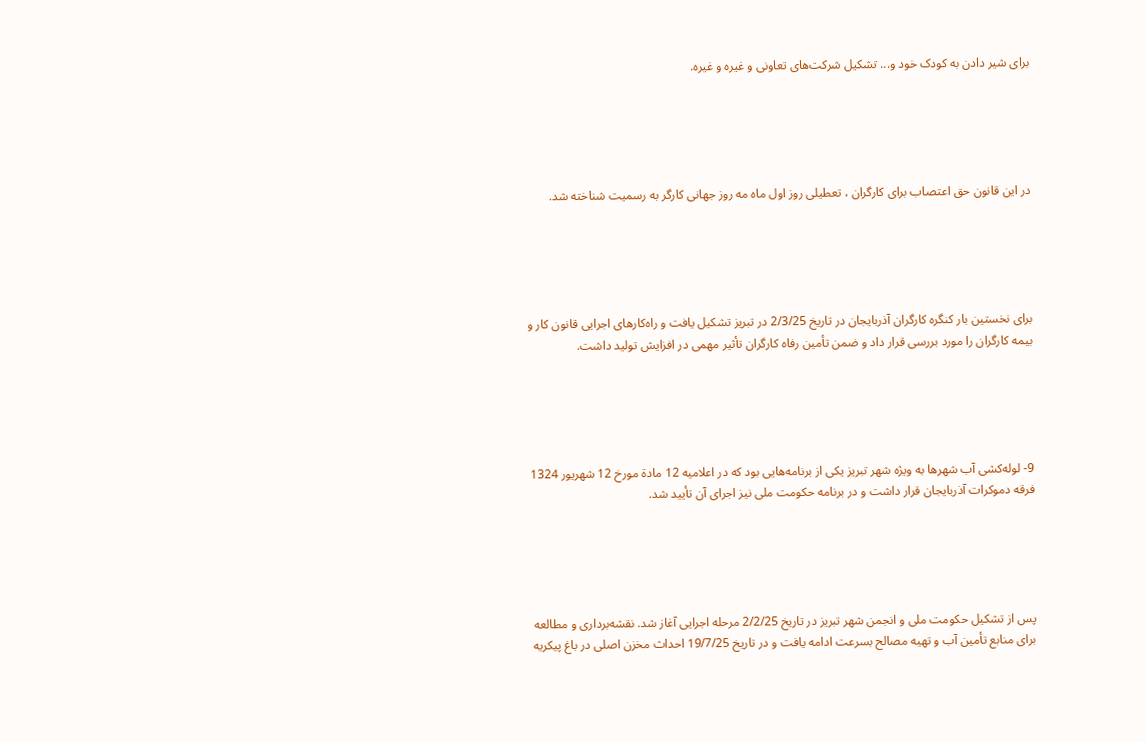برای شیر دادن به کودک خود و... تشکیل‌ شرکت‌های تعاونی و غیره و غیره.





در این قانون حق اعتصاب برای کارگران ، تعطیلی روز اول ماه مه روز جهانی کارگر به رسمیت شناخته شد.





برای نخستین بار کنگره کارگران آذربایجان در تاریخ 2/3/25 در تبریز تشکیل یافت و راه‌کارهای اجرایی قانون کار و بیمه کارگران را مورد بررسی قرار داد و ضمن تأمین رفاه کارگران تأثیر مهمی در افزایش تولید داشت.





9- لوله‌کشی آب شهرها به ویژه شهر تبریز یکی از برنامه‌هایی بود که در اعلامیه 12 مادة مورخ 12 شهریور 1324 فرقه دموکرات آذربایجان قرار داشت و در برنامه حکومت ملی نیز اجرای آن تأیید شد.





پس از تشکیل حکومت ملی و انجمن شهر تبریز در تاریخ 2/2/25 مرحله اجرایی آغاز شد. نقشه‌برداری و مطالعه برای منابع تأمین آب و تهیه مصالح بسرعت ادامه یافت و در تاریخ 19/7/25 احداث مخزن اصلی در باغ پیکریه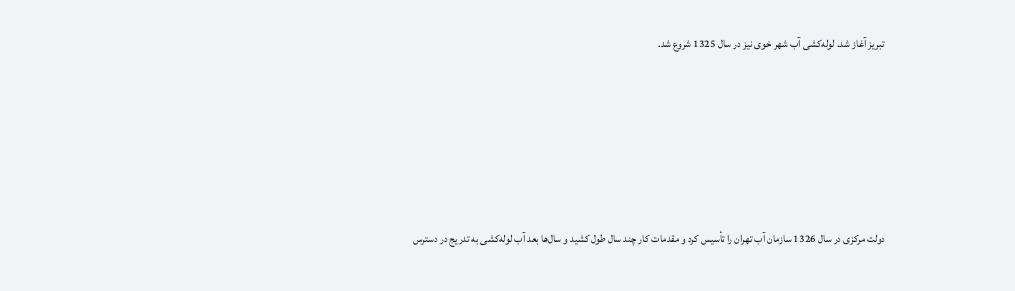تبریز آغاز شد. لوله‌کشی آب شهر خوی نیز در سال 1325 شروع شد.





دولت مرکزی در سال 1326 سازمان آب تهران را تأسیس کرد و مقدمات کار چند سال طول کشید و سال‌ها بعد آب لوله‌کشی به تدریج در دسترس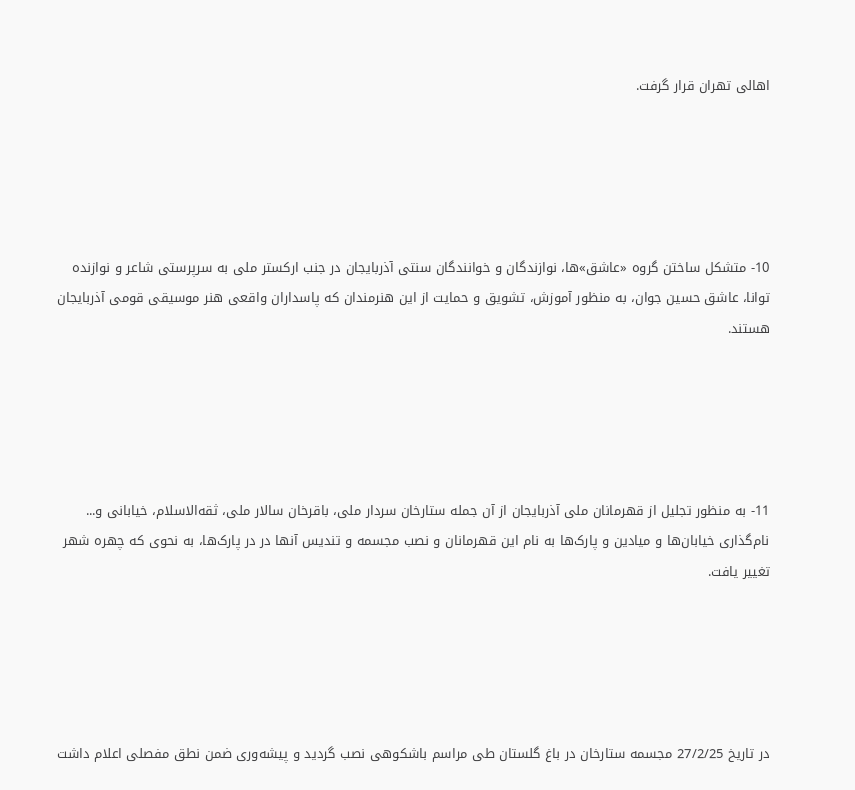اهالی تهران قرار گرفت.





10- متشکل ساختن گروه «عاشق»ها، نوازندگان و خوانندگان سنتی آذربایجان در جنب ارکستر ملی به سرپرستی شاعر و نوازنده توانا، عاشق حسین جوان، به منظور آموزش، تشویق و حمایت از این هنرمندان که پاسداران واقعی هنر موسیقی قومی آذربایجان هستند.





11- به منظور تجلیل از قهرمانان ملی آذربایجان از آن جمله ستارخان سردار ملی، باقرخان سالار ملی، ثقه‌الاسلام، خیابانی و... نام‌گذاری خیابان‌ها و میادین و پارک‌ها به نام این قهرمانان و نصب مجسمه و تندیس آنها در در پارک‌ها، به نحوی که چهره شهر تغییر یافت.





در تاریخ 27/2/25 مجسمه ستارخان در باغ گلستان طی مراسم باشکوهی نصب گردید و پیشه‌وری ضمن نطق مفصلی اعلام داشت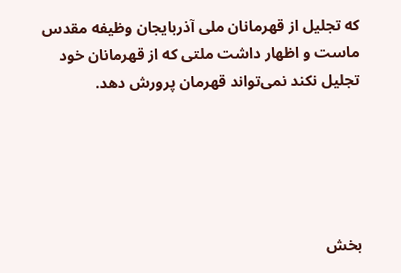که تجلیل از قهرمانان ملی آذربایجان وظیفه مقدس ماست و اظهار داشت ملتی که از قهرمانان خود تجلیل نکند نمی‌تواند قهرمان پرورش دهد.





بخش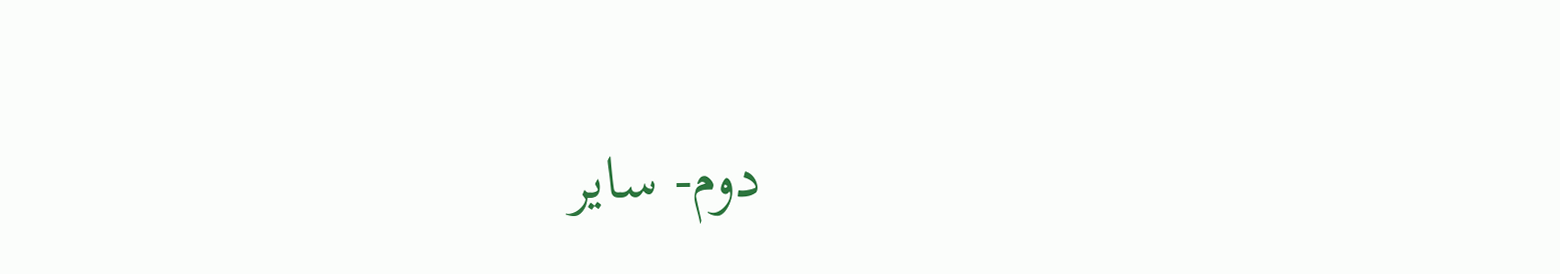دوم- سایر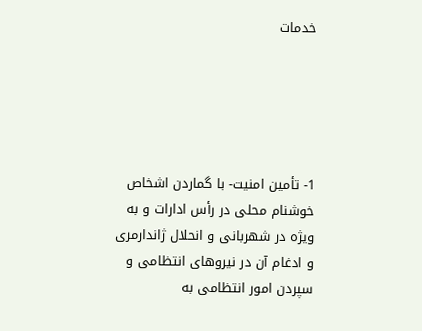خدمات





1- تأمین امنیت- با گماردن اشخاص خوشنام محلی در رأس ادارات و به ویژه در شهربانی و انحلال ژاندارمری و ادغام آن در نیروهای انتظامی و سپردن امور انتظامی به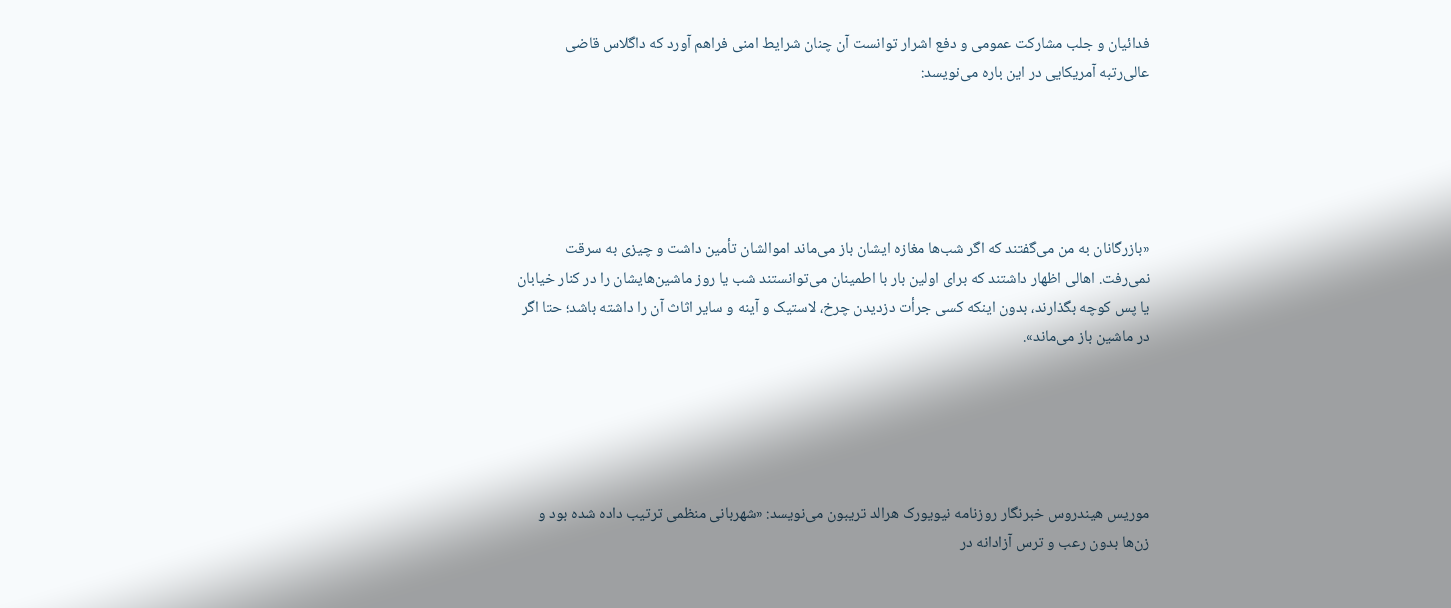فدائیان و جلب مشارکت عمومی و دفع اشرار توانست آن چنان شرایط امنی فراهم آورد که داگلاس قاضی عالی‌رتبه آمریکایی در این باره می‌نویسد:





«بازرگانان به من می‌گفتند که اگر شب‌ها مغازه ایشان باز می‌ماند اموالشان تأمین داشت و چیزی به سرقت نمی‌رفت. اهالی اظهار داشتند که برای اولین بار با اطمینان می‌توانستند شب یا روز ماشین‌هایشان را در کنار خیابان یا پس کوچه بگذارند، بدون اینکه کسی جرأت دزدیدن چرخ، لاستیک و آینه و سایر اثاث آن را داشته باشد؛ حتا اگر در ماشین باز می‌ماند».





موریس هیندروس خبرنگار روزنامه نیویورک هرالد تریبون می‌نویسد: «شهربانی منظمی ترتیب داده شده بود و زن‌ها بدون رعب و ترس آزادانه در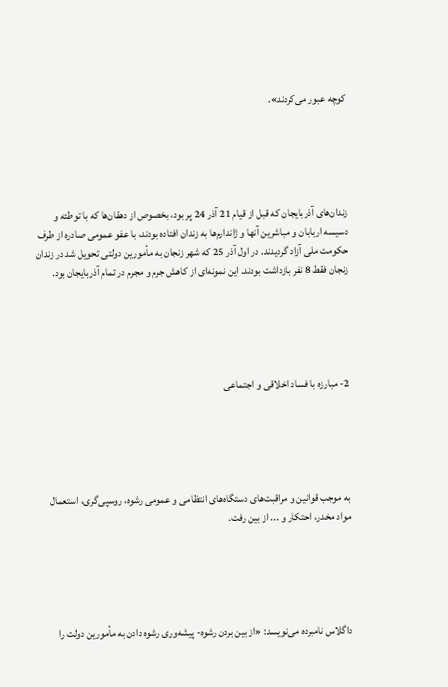کوچه عبور می‌کردند».





زندان‌های آذربایجان که قبل از قیام 21 آذر 24 پر بود، بخصوص از دهقان‌ها که با توطئه و دسیسه اربابان و مباشرین آنها و ژاندارم‌ها به زندان افتاده بودند، با عفو عمومی صادره از طرف حکومت ملی آزاد گردیدند. در اول آذر 25 که شهر زنجان به مأمورین دولتی تحویل شد در زندان زنجان فقط 8 نفر بازداشت بودند. این نمونه‌ای از کاهش جرم و مجرم در تمام آذربایجان بود.





2- مبارزه با فساد اخلاقی و اجتماعی





به موجب قوانین و مراقبت‌های دستگاه‌های انتظامی و عمومی رشوه، روسپی‌گری، استعمال مواد مخدر، احتکار و ... از بین رفت.





داگلاس نامبرده می‌نویسد: «از بین بردن رشوه- پیشه‌وری رشوه دادن به مأمورین دولت را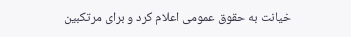خیانت به حقوق عمومی اعلام کرد و برای مرتکبین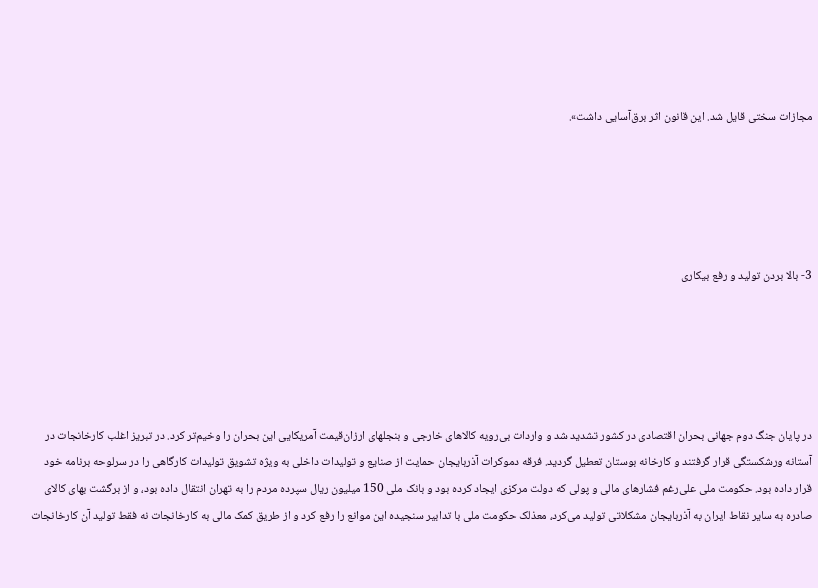مجازات سختی قایل شد. این قانون اثر برق‌آسایی داشت».





3- بالا بردن تولید و رفع بیکاری





در پایان جنگ دوم جهانی بحران اقتصادی در کشور تشدید شد و واردات بی‌رویه کالاهای خارجی و بنجلهای ارزان‌قیمت آمریکایی این بحران را وخیم‌تر کرد. در تبریز اغلب کارخانجات در آستانه ورشکستگی قرار گرفتند و کارخانه بوستان تعطیل گردید. فرقه دموکرات آذربایجان حمایت از صنایع و تولیدات داخلی به ویژه تشویق تولیدات کارگاهی را در سرلوحه برنامه خود قرار داده بود. حکومت ملی علی‌رغم فشارهای مالی و پولی که دولت مرکزی ایجاد کرده بود و بانک‌ ملی 150 میلیون ریال سپرده مردم را به تهران انتقال داده بود، و از برگشت بهای کالای صادره به سایر نقاط ایران به آذربایجان مشکلاتی تولید می‌کرد، معذلک حکومت ملی با تدابیر سنجیده این موانع را رفع کرد و از طریق کمک مالی به کارخانجات نه فقط تولید آن کارخانجات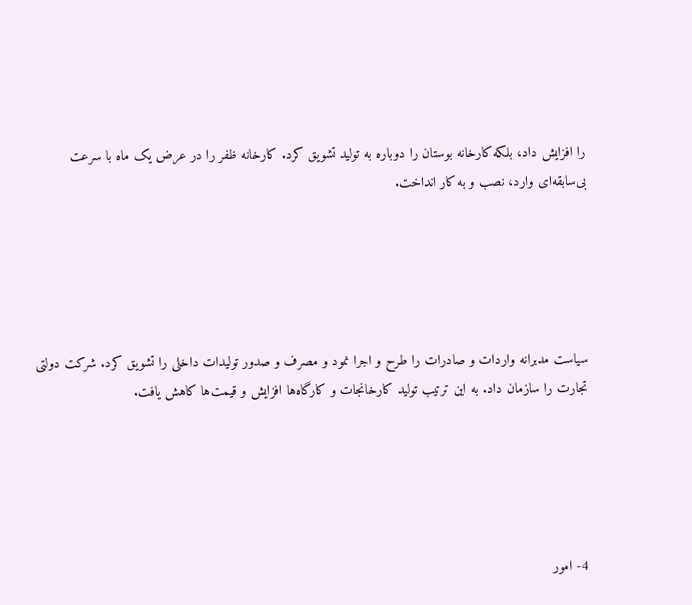را افزایش داد، بلکه کارخانه بوستان را دوباره به تولید تشویق کرد. کارخانه ظفر را در عرض یک ماه با سرعت بی‌سابقه‌ای وارد، نصب و به کار انداخت.





سیاست مدبرانه واردات و صادرات را طرح و اجرا نمود و مصرف و صدور تولیدات داخلی را تشویق کرد. شرکت دولتی تجارت را سازمان داد. به این ترتیب تولید کارخانجات و کارگاه‌ها افزایش و قیمت‌ها کاهش یافت.





4- امور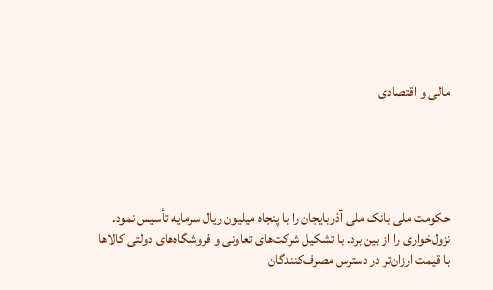مالی و اقتصادی





حکومت ملی بانک ملی آذربایجان را با پنجاه میلیون ریال سرمایه تأسیس نمود. نزول‌خواری را از بین برد. با تشکیل شرکت‌های تعاونی و فروشگاه‌های دولتی کالاها با قیمت ارزان‌تر در دسترس مصرف‌کنندگان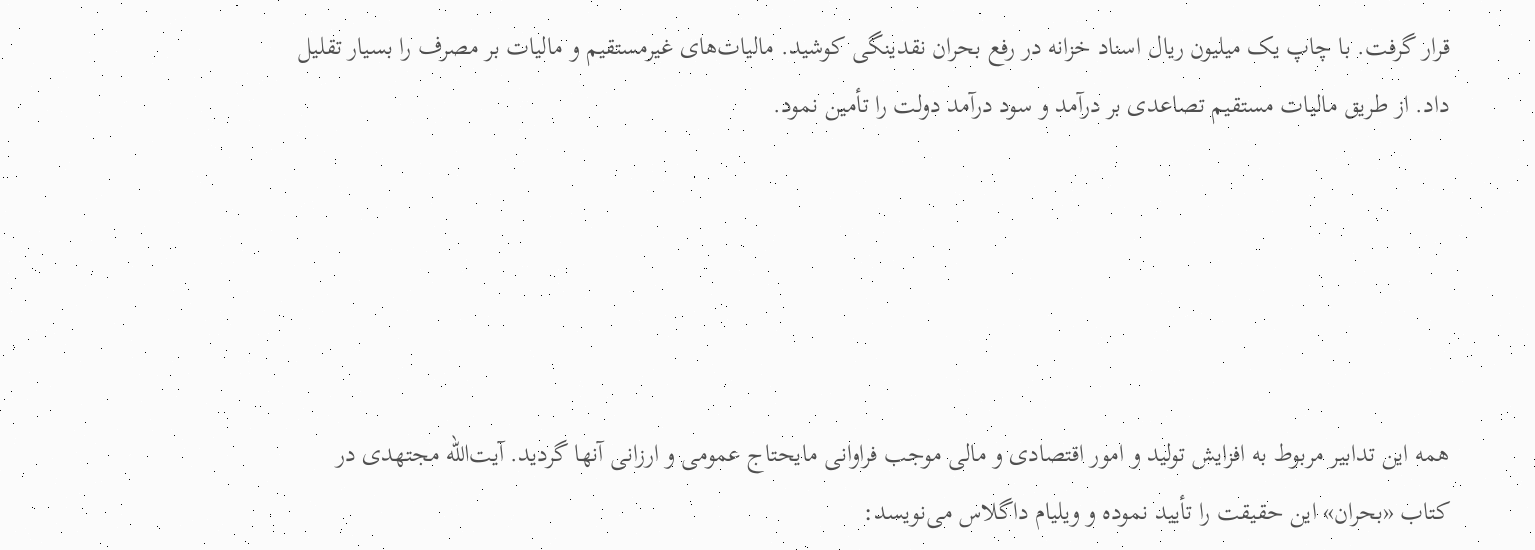قرار گرفت. با چاپ یک میلیون ریال اسناد خزانه در رفع بحران نقدینگی کوشید. مالیات‌های غیرمستقیم و مالیات بر مصرف را بسیار تقلیل داد. از طریق مالیات مستقیم تصاعدی بر درآمد و سود درآمد دولت را تأمین نمود.





همه این تدابیر مربوط به افزایش تولید و امور اقتصادی و مالی موجب فراوانی مایحتاج عمومی و ارزانی آنها گردید. آیت‌الله مجتهدی در کتاب «بحران» این حقیقت را تأیید نموده و ویلیام داگلاس می‌نویسد: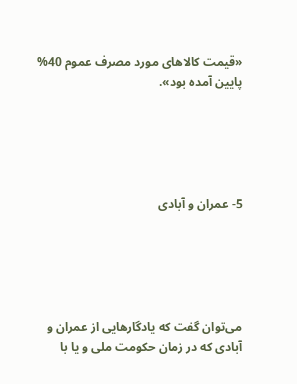«قیمت کالاهای مورد مصرف عموم 40% پایین آمده بود».





5- عمران و آبادی





می‌توان گفت که یادگارهایی از عمران و آبادی که در زمان حکومت ملی و یا با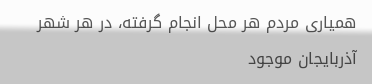همیاری مردم هر محل انجام گرفته، در هر شهر آذربایجان موجود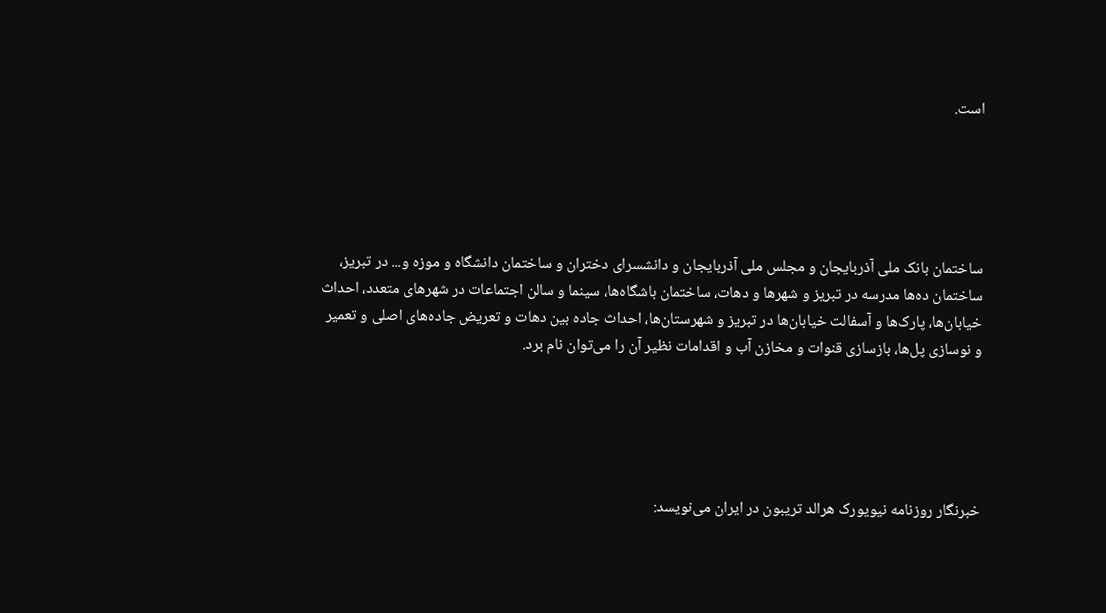است.





ساختمان بانک ملی آذربایجان و مجلس ملی آذربایجان و دانشسرای دختران و ساختمان دانشگاه و موزه و... در تبریز، ساختمان ده‌ها مدرسه در تبریز و شهرها و دهات، ساختمان باشگاه‌ها، سینما و سالن اجتماعات در شهرهای متعدد، احداث خیابان‌ها، پارک‌ها و آسفالت خیابان‌ها در تبریز و شهرستان‌ها، احداث جاده بین دهات و تعریض جاده‌های اصلی و تعمیر و نوسازی پل‌ها، بازسازی قنوات و مخازن آب و اقدامات نظیر آن را می‌توان نام برد.





خبرنگار روزنامه نیویورک هرالد تریبون در ایران می‌نویسد: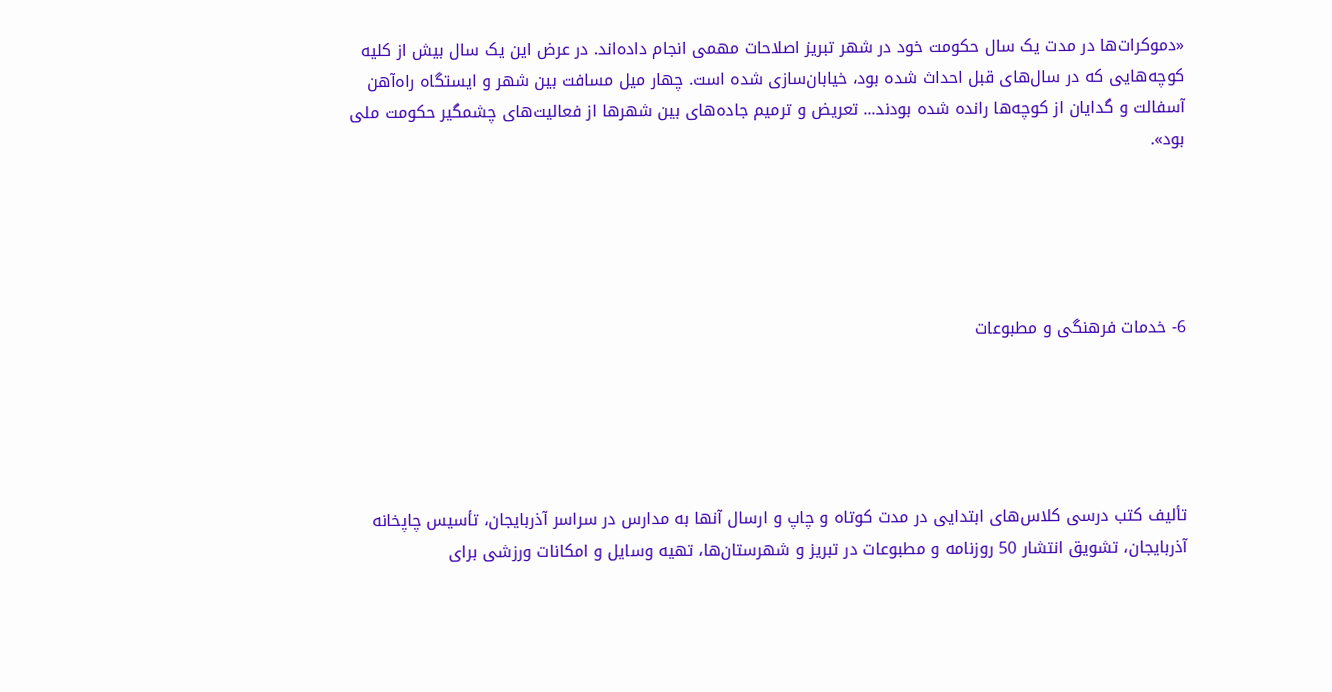«دموکرات‌ها در مدت یک سال حکومت خود در شهر تبریز اصلاحات مهمی انجام داده‌اند. در عرض این یک سال بیش از کلیه کوچه‌هایی که در سال‌های قبل احداث شده بود، خیابان‌سازی شده است. چهار میل مسافت بین شهر و ایستگاه راه‌آهن آسفالت و گدایان از کوچه‌ها رانده شده بودند... تعریض و ترمیم جاده‌های بین شهرها از فعالیت‌های چشمگیر حکومت ملی بود».





6- خدمات فرهنگی و مطبوعات





تألیف کتب درسی کلاس‌های ابتدایی در مدت کوتاه و چاپ و ارسال آنها به مدارس در سراسر آذربایجان، تأسیس چاپخانه آذربایجان، تشویق انتشار 50 روزنامه و مطبوعات در تبریز و شهرستان‌ها، تهیه وسایل و امکانات ورزشی برای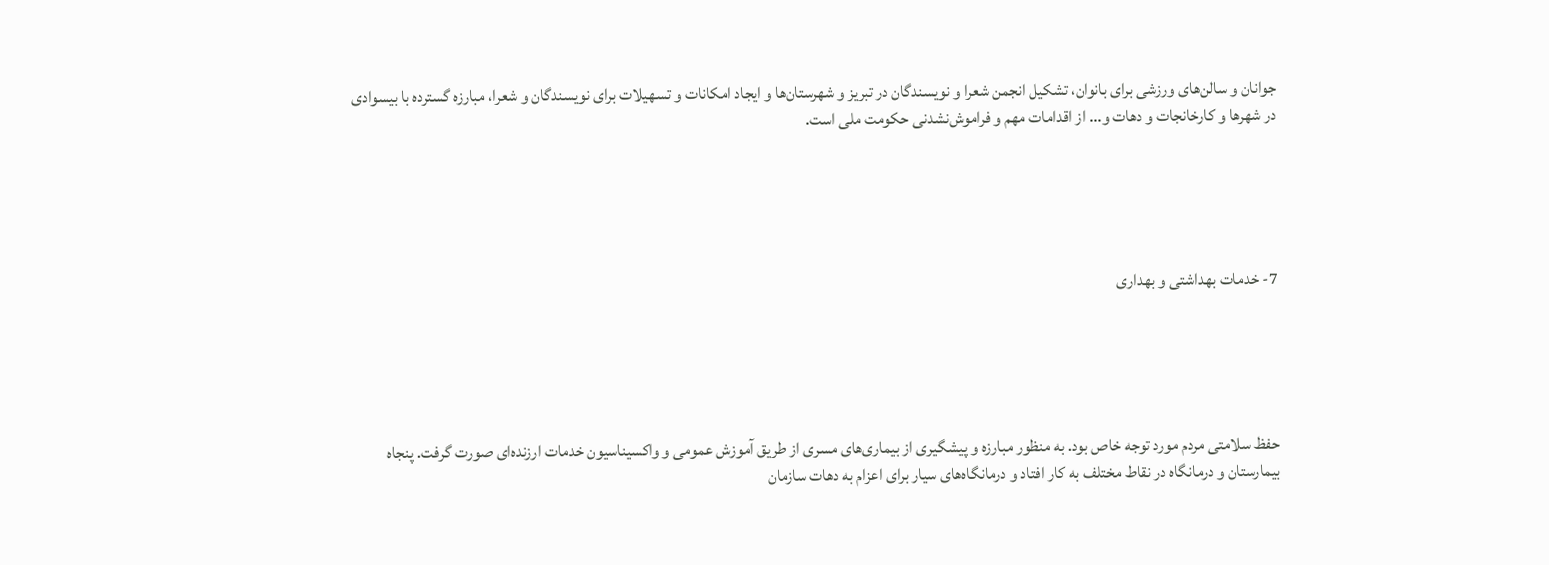جوانان و سالن‌های ورزشی برای بانوان، تشکیل انجمن شعرا و نویسندگان در تبریز و شهرستان‌ها و ایجاد امکانات و تسهیلات برای نویسندگان و شعرا، مبارزه گسترده با بیسوادی در شهرها و کارخانجات و دهات و... از اقدامات مهم و فراموش‌نشدنی حکومت ملی است.





7- خدمات بهداشتی و بهداری





حفظ سلامتی مردم مورد توجه خاص بود. به منظور مبارزه و پیشگیری از بیماری‌های مسری از طریق آموزش عمومی و واکسیناسیون خدمات ارزنده‌ای صورت گرفت. پنجاه بیمارستان و درمانگاه در نقاط مختلف به کار افتاد و درمانگاه‌های سیار برای اعزام به دهات سازمان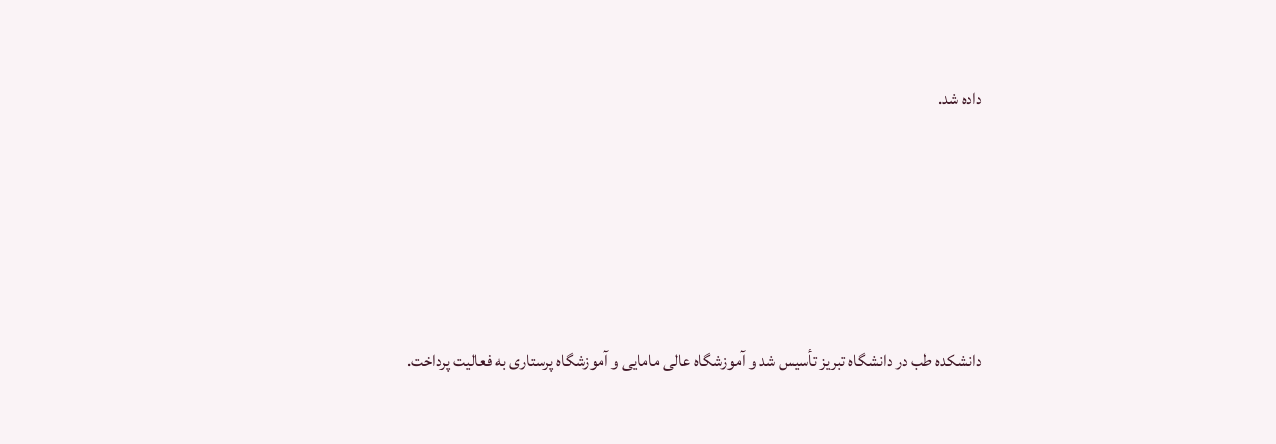داده شد.





دانشکده طب در دانشگاه تبریز تأسیس شد و آموزشگاه عالی مامایی و آموزشگاه پرستاری به فعالیت پرداخت.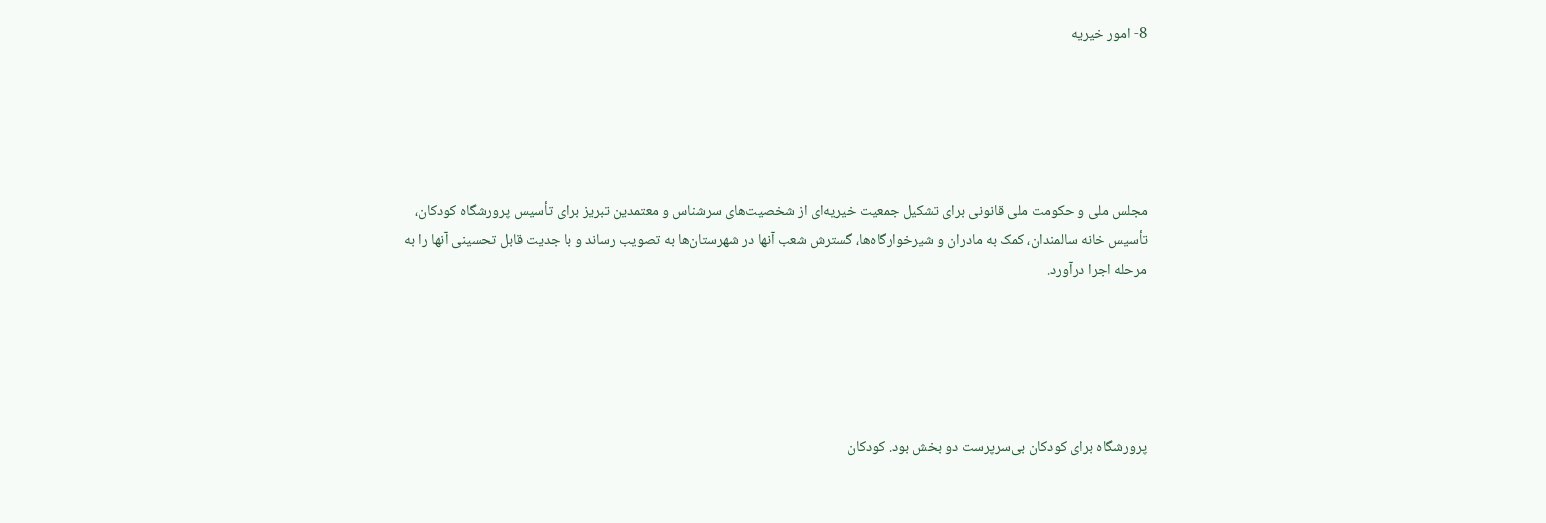8- امور خیریه





مجلس ملی و حکومت ملی قانونی برای تشکیل جمعیت خیریه‌ای از شخصیت‌های سرشناس و معتمدین تبریز برای تأسیس پرورشگاه کودکان، تأسیس خانه سالمندان، کمک به مادران و شیرخوارگاه‌ها، گسترش شعب آنها در شهرستان‌ها به تصویب رساند و با جدیت قابل تحسینی آنها را به مرحله اجرا درآورد.





پرورشگاه برای کودکان بی‌سرپرست دو بخش بود. کودکان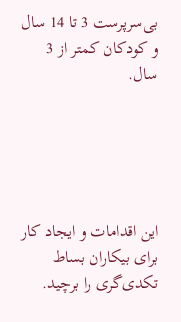بی‌سرپرست 3 تا 14 سال و کودکان کمتر از 3 سال.





این اقدامات و ایجاد کار برای بیکاران بساط تکدی‌گری را برچید.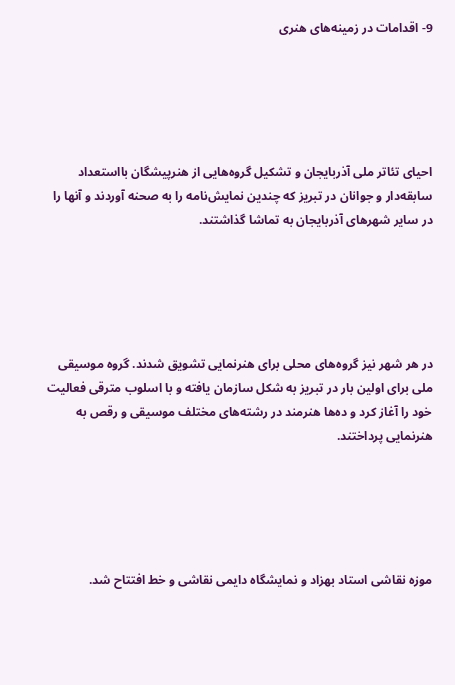9- اقدامات در زمینه‌های هنری





احیای تئاتر ملی آذربایجان و تشکیل گروه‌هایی از هنرپیشگان بااستعداد سابقه‌دار و جوانان در تبریز که چندین نمایش‌نامه را به صحنه آوردند و آنها را در سایر شهرهای آذربایجان به تماشا گذاشتند.





در هر شهر نیز گروه‌های محلی برای هنرنمایی تشویق شدند. گروه موسیقی ملی برای اولین بار در تبریز به شکل سازمان یافته و با اسلوب مترقی فعالیت خود را آغاز کرد و ده‌ها هنرمند در رشته‌های مختلف موسیقی و رقص به هنرنمایی پرداختند.





موزه نقاشی استاد بهزاد و نمایشگاه دایمی نقاشی و خط افتتاح شد.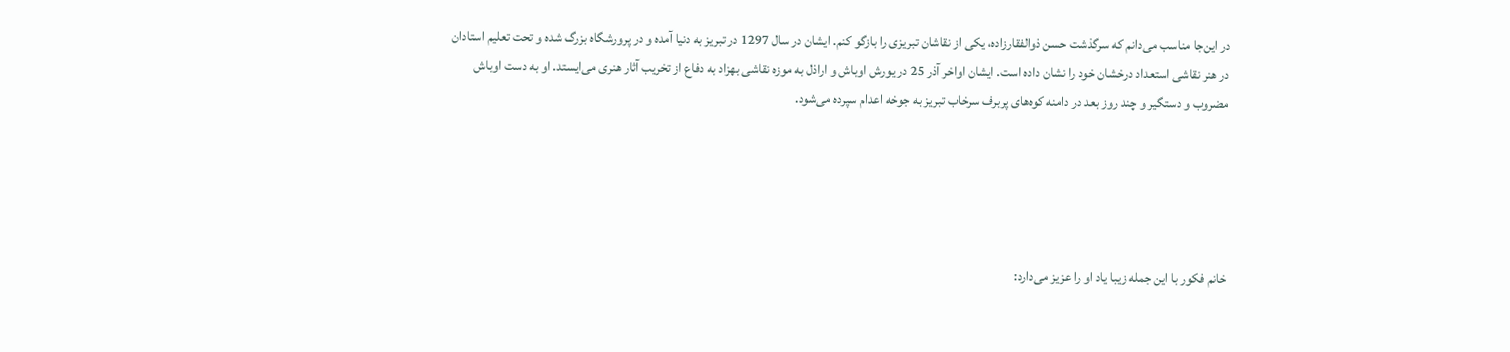در این‌جا مناسب می‌دانم که سرگذشت حسن ذوالفقارزاده، یکی از نقاشان تبریزی را بازگو کنم. ایشان در سال 1297 در تبریز به دنیا آمده و در پرورشگاه بزرگ شده و تحت تعلیم استادان در هنر نقاشی استعداد درخشان خود را نشان داده است. ایشان اواخر آذر 25 در یورش اوباش و اراذل به موزه نقاشی بهزاد به دفاع از تخریب آثار هنری می‌ایستد. او به دست اوباش مضروب و دستگیر و چند روز بعد در دامنه کوه‌های پربرف سرخاب تبریز به جوخه اعدام سپرده می‌شود.





خانم فکور با این جمله زیبا یاد او را عزیز می‌دارد: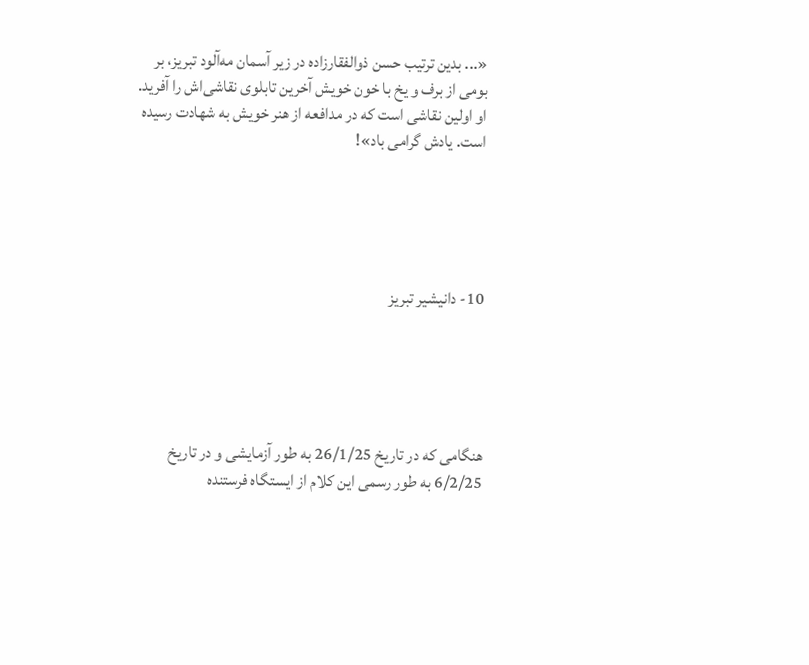«... بدین ترتیب حسن ذوالفقارزاده در زیر آسمان مه‌آلود تبریز، بر بومی از برف و یخ با خون خویش آخرین تابلوی نقاشی‌اش را آفرید. او اولین نقاشی است که در مدافعه از هنر خویش به شهادت رسیده است. یادش گرامی باد»!





10- دانیشیر تبریز





هنگامی که در تاریخ 26/1/25 به طور آزمایشی و در تاریخ 6/2/25 به طور رسمی این کلام از ایستگاه فرستنده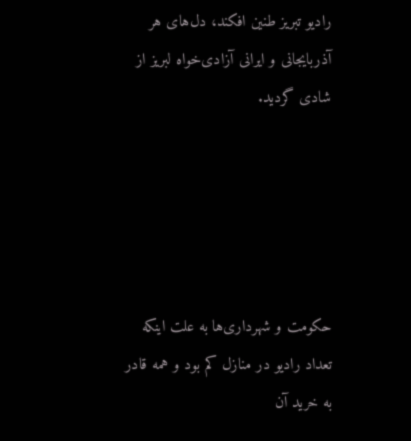رادیو تبریز طنین افکند، دل‌های هر آذربایجانی و ایرانی آزادی‌خواه لبریز از شادی گردید.





حکومت و شهرداری‌ها به علت اینکه تعداد رادیو در منازل کم بود و همه قادر به خرید آن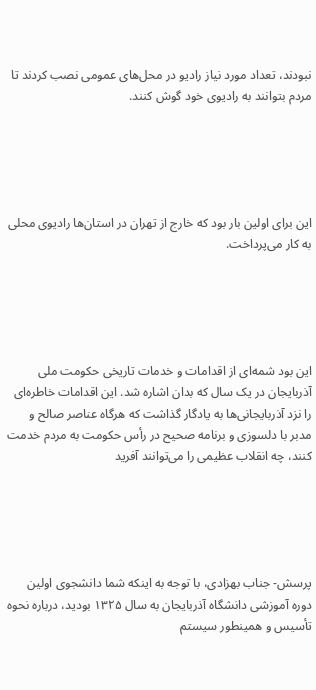نبودند، تعداد مورد نیاز رادیو در محل‌های عمومی نصب کردند تا مردم بتوانند به رادیوی خود گوش کنند.





این برای اولین بار بود که خارج از تهران در استان‌ها رادیوی محلی به کار می‌پرداخت.





این بود شمه‌ای از اقدامات و خدمات تاریخی حکومت ملی آذربایجان در یک ‌سال که بدان اشاره شد. این اقدامات خاطره‌ای را نزد آذربایجانی‌ها به یادگار گذاشت که هرگاه عناصر صالح و مدبر با دلسوزی و برنامه صحیح در رأس حکومت به مردم خدمت کنند، چه انقلاب عظیمی را می‌توانند آفرید





پرسش- جناب بهزادی، با توجه به اینکه شما دانشجوی اولین دوره آموزشی دانشگاه آذربایجان به سال ۱۳۲۵ بودید، درباره نحوه تأسیس و همینطور سیستم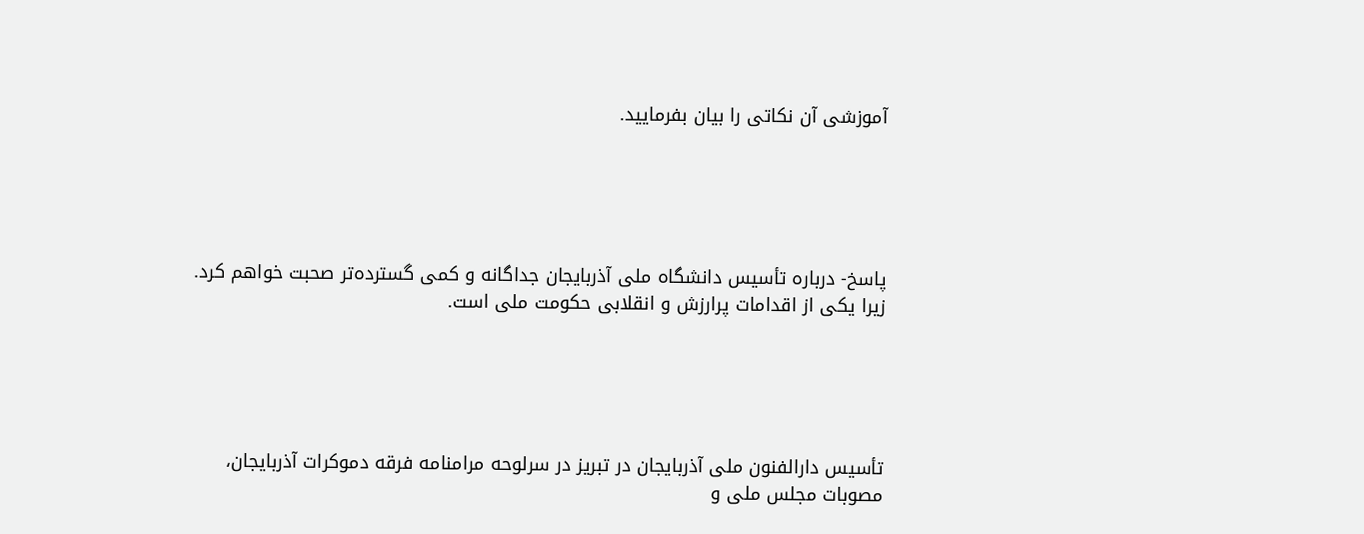آموزشی آن نکاتی را بیان بفرمایید.





پاسخ- درباره تأسیس دانشگاه ملی آذربایجان جداگانه و کمی گسترده‌تر صحبت خواهم کرد. زیرا یکی از اقدامات پرارزش و انقلابی حکومت ملی است.





تأسیس دارالفنون ملی آذربایجان در تبریز در سرلوحه مرامنامه فرقه دموکرات آذربایجان، مصوبات مجلس ملی و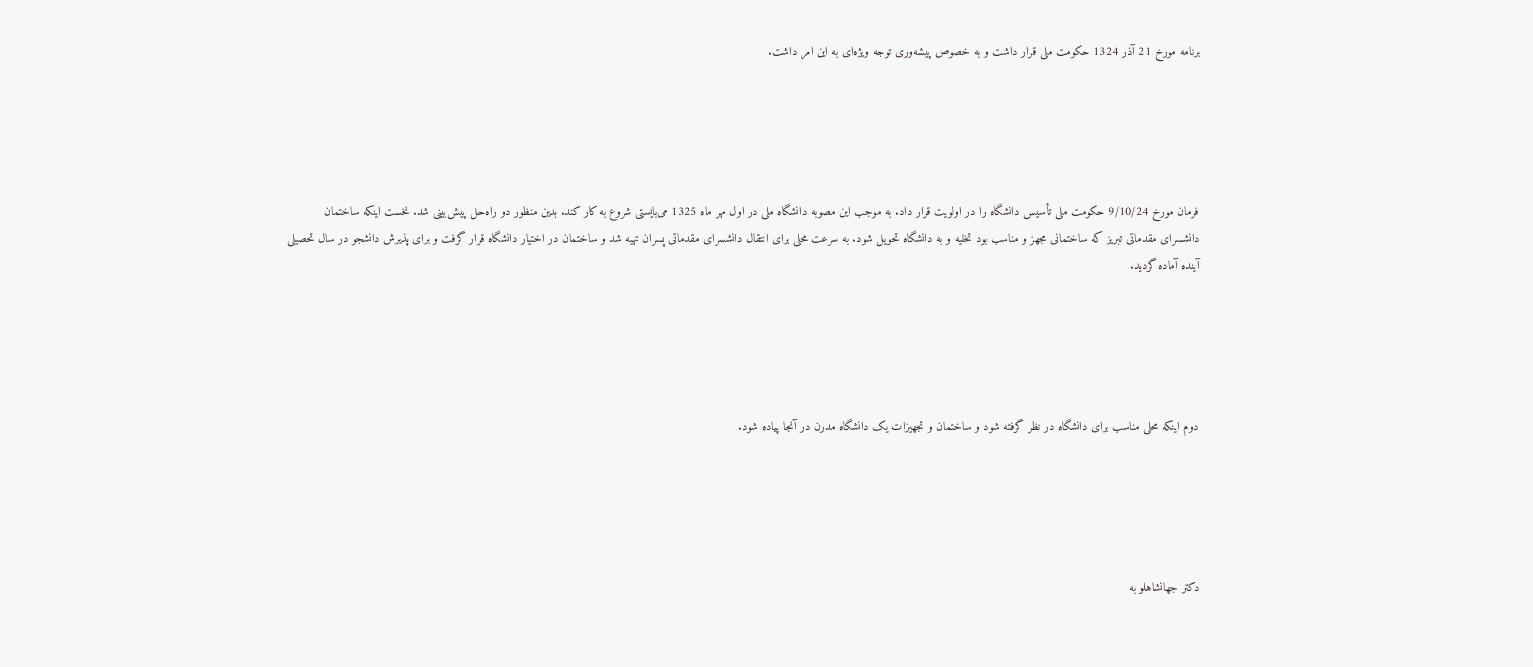برنامه مورخ 21 آذر 1324 حکومت ملی قرار داشت و به خصوص پیشه‌وری توجه ویژه‌ای به این امر داشت.





فرمان مورخ 9/10/24 حکومت ملی تأسیس دانشگاه را در اولویت قرار داد. به موجب این مصوبه دانشگاه ملی در اول مهر ماه 1325 می‌بایستی شروع به کار کند. بدین منظور دو راه‌حل پیش‌بینی شد. نخست اینکه ساختمان دانشسرای مقدماتی تبریز که ساختمانی مجهز و مناسب بود تخلیه و به دانشگاه تحویل شود. به سرعت محلی برای انتقال دانشسرای مقدماتی پسران تهیه شد و ساختمان در اختیار دانشگاه قرار گرفت و برای پذیرش دانشجو در سال تحصیلی آینده آماده گردید.





دوم اینکه محلی مناسب برای دانشگاه در نظر گرفته شود و ساختمان و تجهیزات یک دانشگاه مدرن در آنجا پیاده شود.





دکتر جهانشاهلو به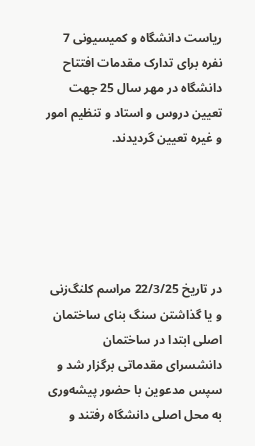ریاست دانشگاه و کمیسیونی 7 نفره برای تدارک مقدمات افتتاح دانشگاه در مهر سال 25 جهت تعیین دروس و استاد و تنظیم امور و غیره تعیین گردیدند.





در تاریخ 22/3/25 مراسم کلنگ‌زنی و یا گذاشتن سنگ بنای ساختمان اصلی ابتدا در ساختمان دانشسرای مقدماتی برگزار شد و سپس مدعوین با حضور پیشه‌وری به محل اصلی دانشگاه رفتند و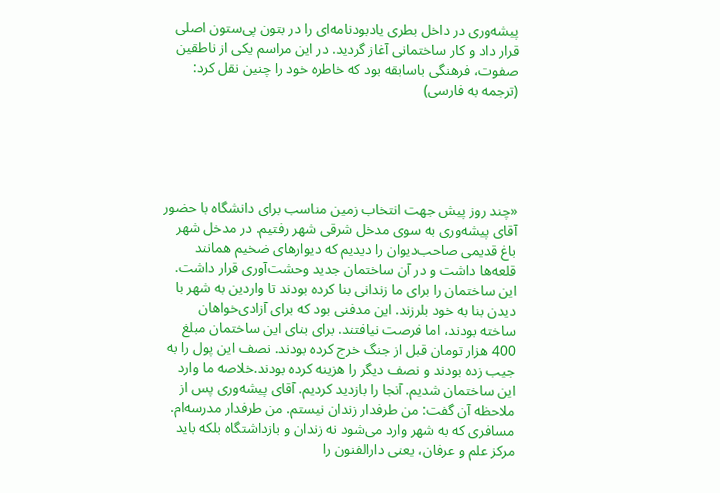پیشه‌وری در داخل بطری یادبودنامه‌ای را در بتون پی‌ستون اصلی قرار داد و کار ساختمانی آغاز گردید. در این مراسم یکی از ناطقین صفوت، فرهنگی باسابقه بود که خاطره خود را چنین نقل کرد: (ترجمه به فارسی)





«چند روز پیش جهت انتخاب زمین مناسب برای دانشگاه با حضور آقای پیشه‌وری به سوی مدخل شرقی شهر رفتیم. در مدخل شهر باغ قدیمی صاحب‌دیوان را دیدیم که دیوارهای ضخیم همانند قلعه‌ها داشت و در آن ساختمان جدید وحشت‌آوری قرار داشت. این ساختمان را برای ما زندانی بنا کرده بودند تا واردین به شهر با دیدن بنا به خود بلرزند. این مدفنی بود که برای آزادی‌خواهان ساخته بودند، اما فرصت نیافتند. برای بنای این ساختمان مبلغ 400 هزار تومان قبل از جنگ خرج کرده بودند. نصف این پول را به جیب زده بودند و نصف دیگر را هزینه کرده بودند.خلاصه ما وارد این ساختمان شدیم. آنجا را بازدید کردیم. آقای پیشه‌وری پس از ملاحظه آن گفت: من طرفدار زندان نیستم. من طرفدار مدرسه‌ام. مسافری که به شهر وارد می‌شود نه زندان و بازداشتگاه بلکه باید مرکز علم و عرفان، یعنی دارالفنون را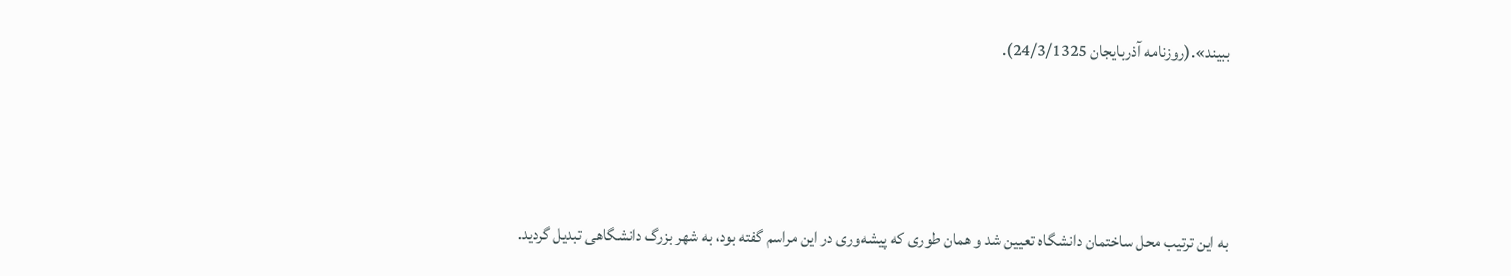ببیند».(روزنامه آذربایجان 24/3/1325).





به این ترتیب محل ساختمان دانشگاه تعیین شد و همان طوری که پیشه‌وری در این مراسم گفته بود، به شهر بزرگ دانشگاهی تبدیل گردید.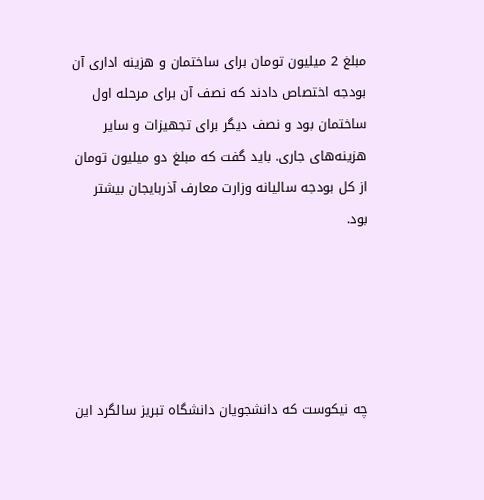مبلغ 2 میلیون تومان برای ساختمان و هزینه اداری آن بودجه اختصاص دادند که نصف آن برای مرحله اول ساختمان بود و نصف دیگر برای تجهیزات و سایر هزینه‌های جاری. باید گفت که مبلغ دو میلیون تومان از کل بودجه سالیانه وزارت معارف آذربایجان بیشتر بود.





چه نیکوست که دانشجویان دانشگاه تبریز سالگرد این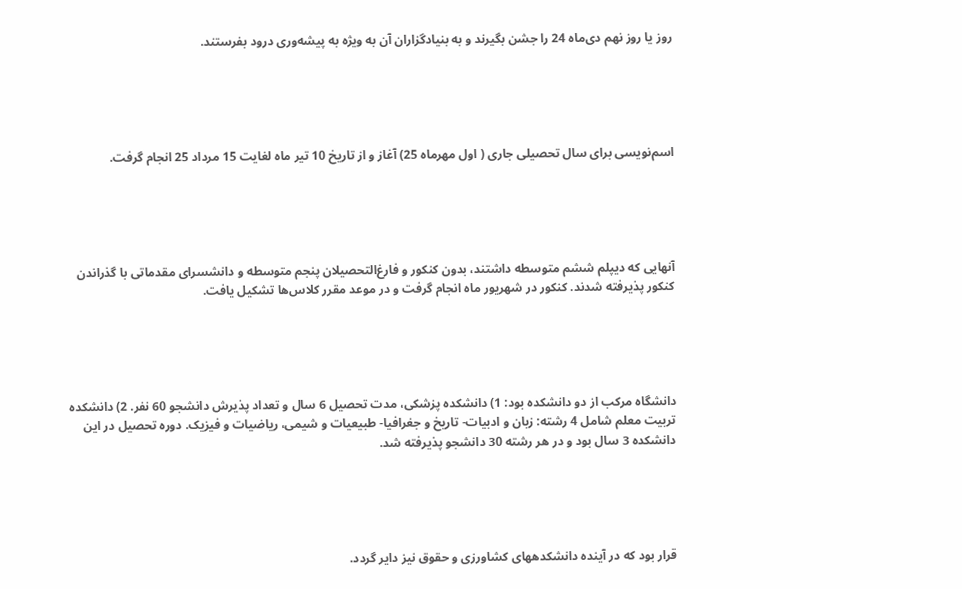روز یا روز نهم دی‌ماه 24 را جشن بگیرند و به بنیادگزاران آن به ویژه به پیشه‌وری درود بفرستند.





اسم‌نویسی برای سال تحصیلی جاری ( اول مهرماه 25) آغاز و از تاریخ 10 تیر ماه لغایت 15 مرداد 25 انجام گرفت.





آنهایی که دیپلم ششم متوسطه داشتند، بدون کنکور و فارغ‌التحصیلان پنجم متوسطه و دانشسرای مقدماتی با گذراندن کنکور پذیرفته شدند. کنکور در شهریور ماه انجام گرفت و در موعد مقرر کلاس‌ها تشکیل یافت.





دانشگاه مرکب از دو دانشکده بود: 1) دانشکده پزشکی، مدت تحصیل 6 سال و تعداد پذیرش دانشجو 60 نفر. 2) دانشکده تربیت معلم شامل 4 رشته: زبان و ادبیات- تاریخ و جغرافیا- طبیعیات و شیمی، ریاضیات و فیزیک. دوره تحصیل در این دانشکده 3 سال بود و در هر رشته 30 دانشجو پذیرفته شد.





قرار بود که در آینده دانشکدههای کشاورزی و حقوق نیز دایر گردد.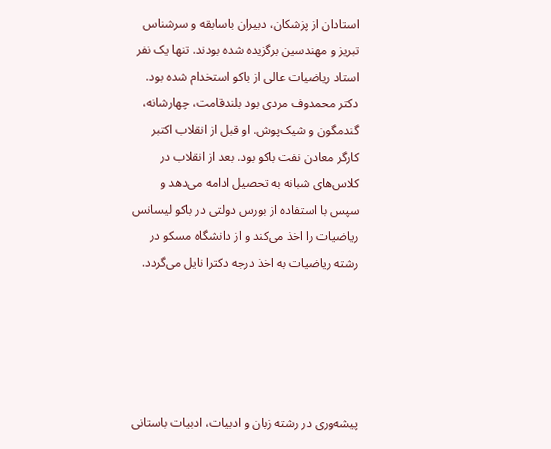استادان از پزشکان، دبیران باسابقه و سرشناس تبریز و مهندسین برگزیده شده بودند. تنها یک نفر استاد ریاضیات عالی از باکو استخدام شده بود. دکتر محمدوف مردی بود بلندقامت، چهارشانه، گندمگون و شیک‌پوش. او قبل از انقلاب اکتبر کارگر معادن نفت باکو بود. بعد از انقلاب در کلاس‌های شبانه به تحصیل ادامه می‌دهد و سپس با استفاده از بورس دولتی در باکو لیسانس ریاضیات را اخذ می‌کند و از دانشگاه مسکو در رشته ریاضیات به اخذ درجه دکترا نایل می‌گردد.





پیشه‌وری در رشته زبان و ادبیات، ادبیات باستانی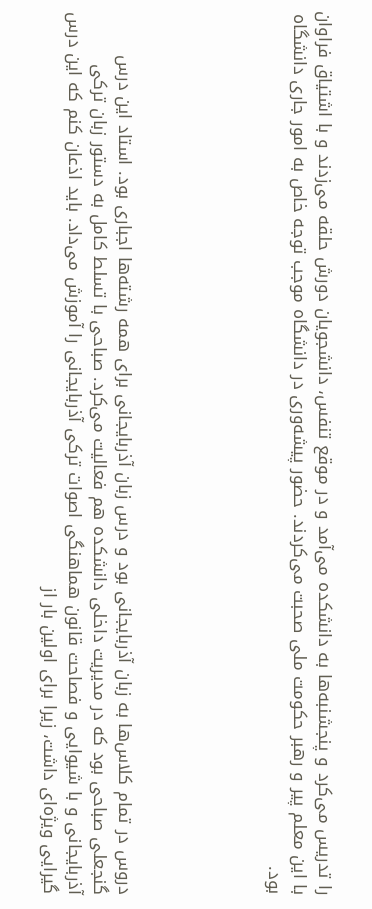را تدریس می‌کرد و پنجشنبه‌ها به دانشکده می‌آمد و در موقع تنفس، دانشجویان دورش حلقه می‌زدند و با اشتیاق فراوان با این معلم پیر و رهبر حکومت ملی صحبت می‌کردند. حضور پیشه‌وری در دانشگاه موجب توجه خاص به امور جاری دانشگاه بود.





دروس در تمام کلاس‌ها به زبان آذربایجانی بود و درس زبان آذربایجانی برای همه رشته‌ها اجباری بود. استاد این درس گنجعلی صباحی بود که در مدیریت داخلی دانشکده هم فعالیت می‌کرد. صباحی با تسلط کامل به دستور زبان ترکی آذربایجانی و با شیوایی و فصاحت قانون هماهنگی اصوات ترکی آذربایجانی را آموزش می‌داد. باید اذعان کنم که این درس گیرایی ویژه‌ای داشت، زیرا برای اولین بار از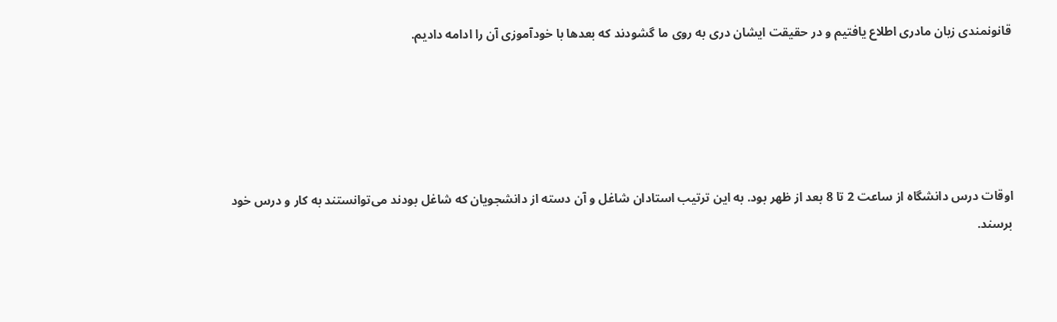قانونمندی زبان مادری اطلاع یافتیم و در حقیقت ایشان دری به روی ما گشودند که بعدها با خودآموزی آن را ادامه دادیم.





اوقات درس دانشگاه از ساعت 2 تا 8 بعد از ظهر بود. به این ترتیب استادان شاغل و آن دسته از دانشجویان که شاغل بودند می‌توانستند به کار و درس خود برسند.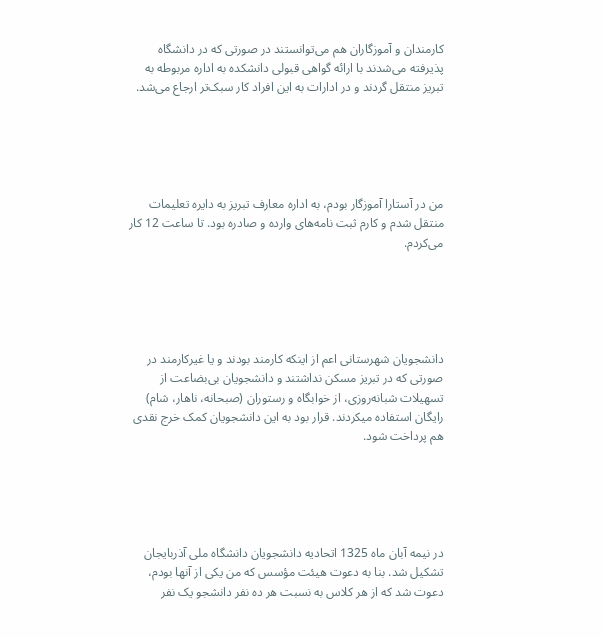کارمندان و آموزگاران هم می‌توانستند در صورتی که در دانشگاه پذیرفته می‌شدند با ارائه گواهی قبولی دانشکده به اداره مربوطه به تبریز منتقل گردند و در ادارات به این افراد کار سبک‌تر ارجاع می‌شد.





من در آستارا آموزگار بودم، به اداره معارف تبریز به دایره تعلیمات منتقل شدم و کارم ثبت نامه‌های وارده و صادره بود. تا ساعت 12 کار می‌کردم.





دانشجویان شهرستانی اعم از اینکه کارمند بودند و یا غیرکارمند در صورتی که در تبریز مسکن نداشتند و دانشجویان بی‌بضاعت از تسهیلات شبانه‌روزی، از خوابگاه و رستوران (صبحانه، ناهار، شام) رایگان استفاده میکردند. قرار بود به این دانشجویان کمک خرج نقدی هم پرداخت شود.





در نیمه آبان ماه 1325 اتحادیه دانشجویان دانشگاه ملی آذربایجان تشکیل شد. بنا به دعوت هیئت مؤسس که من یکی از آنها بودم، دعوت شد که از هر کلاس به نسبت هر ده نفر دانشجو یک نفر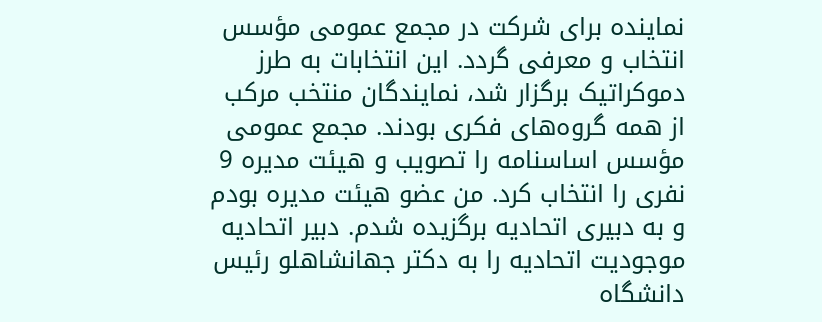نماینده برای شرکت در مجمع عمومی مؤسس انتخاب و معرفی گردد. این انتخابات به طرز دموکراتیک برگزار شد، نمایندگان منتخب مرکب از همه گروه‌های فکری بودند. مجمع عمومی مؤسس اساسنامه را تصویب و هیئت مدیره 9 نفری را انتخاب کرد. من عضو هیئت مدیره بودم و به دبیری اتحادیه برگزیده شدم. دبیر اتحادیه موجودیت اتحادیه را به دکتر جهانشاهلو رئیس دانشگاه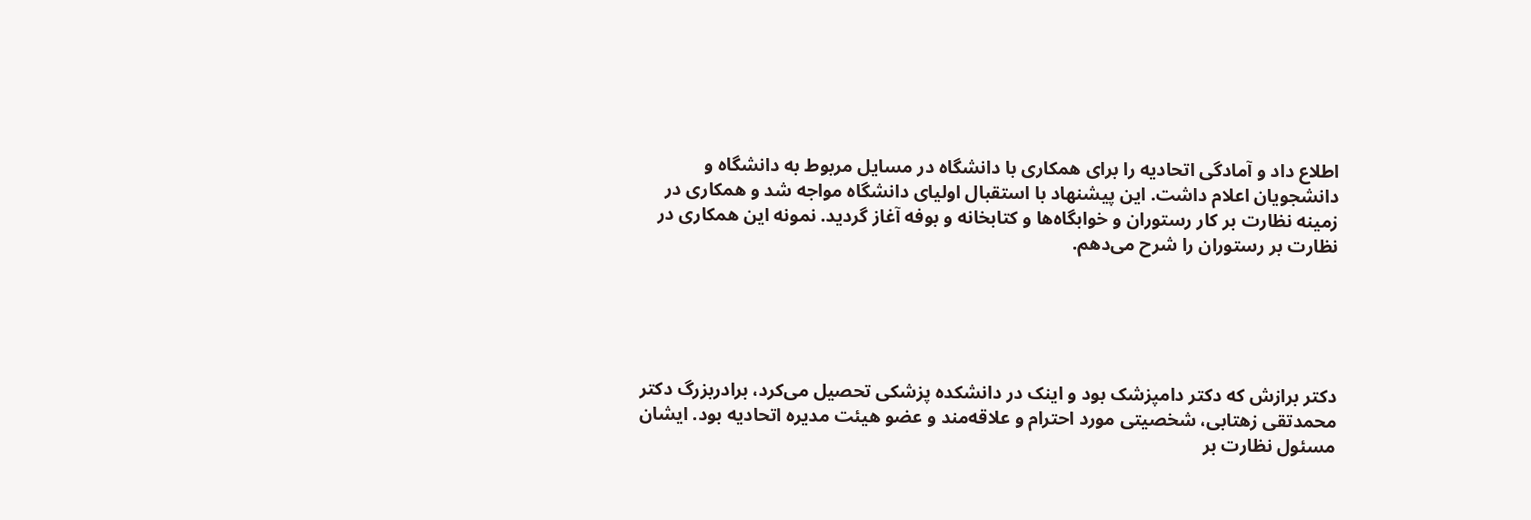اطلاع داد و آمادگی اتحادیه را برای همکاری با دانشگاه در مسایل مربوط به دانشگاه و دانشجویان اعلام داشت. این پیشنهاد با استقبال اولیای دانشگاه مواجه شد و همکاری در زمینه نظارت بر کار رستوران و خوابگاه‌ها و کتابخانه و بوفه آغاز گردید. نمونه این همکاری در نظارت بر رستوران را شرح می‌دهم.





دکتر برازش که دکتر دامپزشک بود و اینک در دانشکده پزشکی تحصیل می‌کرد، برادربزرگ دکتر محمدتقی زهتابی، شخصیتی مورد احترام و علاقه‌مند و عضو هیئت مدیره اتحادیه بود. ایشان مسئول نظارت بر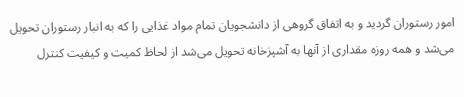امور رستوران گردید و به اتفاق گروهی از دانشجویان تمام مواد غذایی را که به انبار رستوران تحویل می‌شد و همه روزه مقداری از آنها به آشپزخانه تحویل می‌شد از لحاظ کمیت و کیفیت کنترل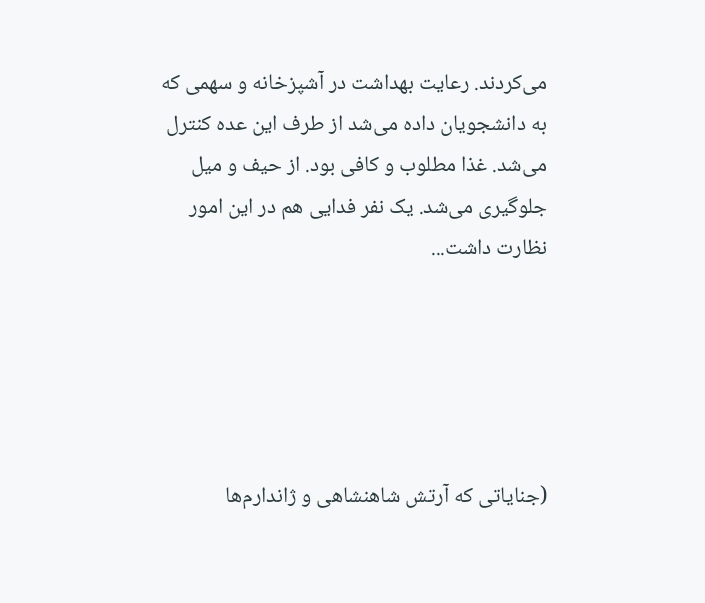می‌کردند. رعایت بهداشت در آشپزخانه و سهمی که به دانشجویان داده می‌شد از طرف این عده کنترل می‌شد. غذا مطلوب و کافی بود. از حیف و میل جلوگیری می‌شد. یک نفر فدایی هم در این امور نظارت داشت...





(جنایاتی که آرتش شاهنشاهی و ژاندارم‌ها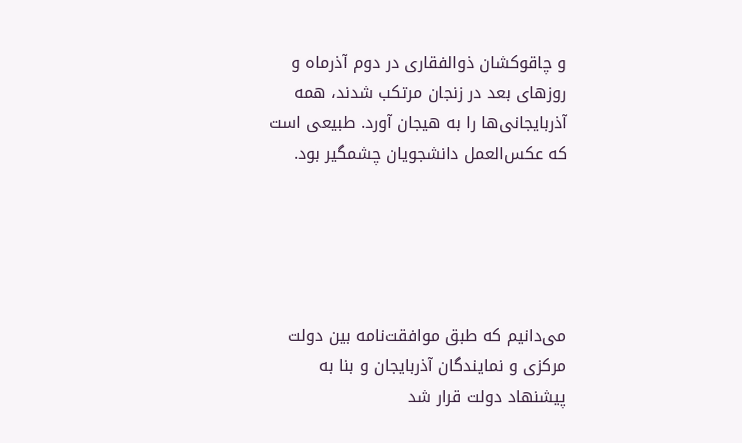و چاقوکشان ذوالفقاری در دوم آذرماه و روزهای بعد در زنجان مرتکب شدند، همه آذربایجانی‌ها را به هیجان آورد. طبیعی است که عکس‌العمل دانشجویان چشمگیر بود.





می‌دانیم که طبق موافقت‌نامه بین دولت مرکزی و نمایندگان آذربایجان و بنا به پیشنهاد دولت قرار شد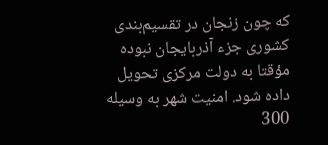که چون زنجان در تقسیم‌بندی کشوری جزء آذربایجان نبوده مؤقتا به دولت مرکزی تحویل داده شود. امنیت شهر به وسیله 300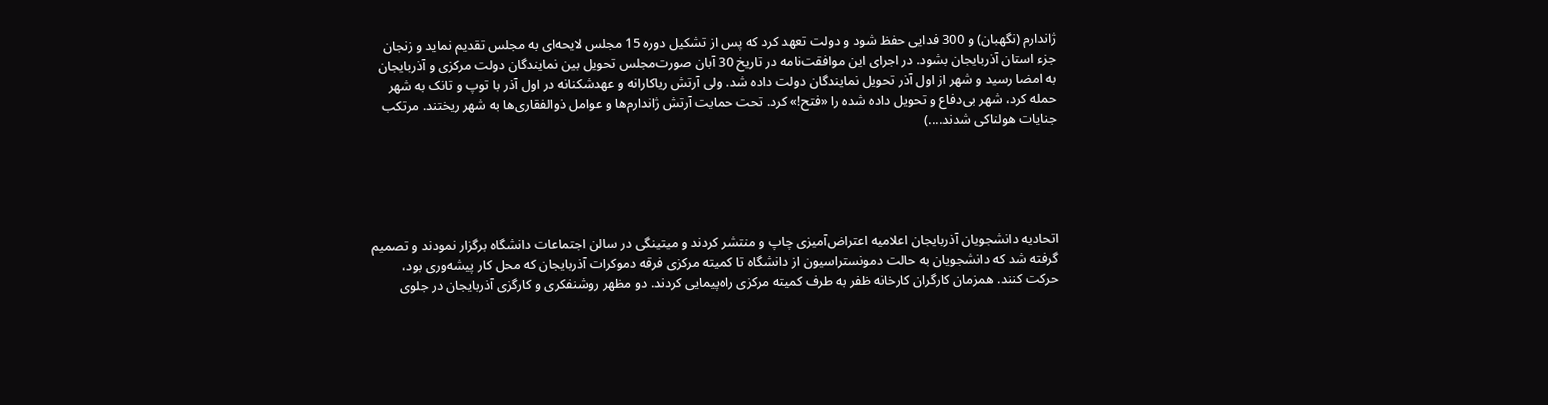ژاندارم (نگهبان) و 300 فدایی حفظ شود و دولت تعهد کرد که پس از تشکیل دوره 15 مجلس لایحه‌ای به مجلس تقدیم نماید و زنجان جزء استان آذربایجان بشود. در اجرای این موافقت‌نامه در تاریخ 30 آبان صورت‌مجلس تحویل بین نمایندگان دولت مرکزی و آذربایجان به امضا رسید و شهر از اول آذر تحویل نمایندگان دولت داده شد. ولی آرتش ریاکارانه و عهدشکنانه در اول آذر با توپ و تانک به شهر حمله کرد، شهر بی‌دفاع و تحویل داده شده را «فتح!» کرد. تحت حمایت آرتش ژاندارم‌ها و عوامل ذوالفقاری‌ها به شهر ریختند. مرتکب جنایات هولناکی شدند....)





اتحادیه دانشجویان آذربایجان اعلامیه اعتراض‌آمیزی چاپ و منتشر کردند و میتینگی در سالن اجتماعات دانشگاه برگزار نمودند و تصمیم گرفته شد که دانشجویان به حالت دمونستراسیون از دانشگاه تا کمیته مرکزی فرقه دموکرات آذربایجان که محل کار پیشه‌وری بود، حرکت کنند. همزمان کارگران کارخانه ظفر به طرف کمیته مرکزی راه‌پیمایی کردند. دو مظهر روشنفکری و کارگزی آذربایجان در جلوی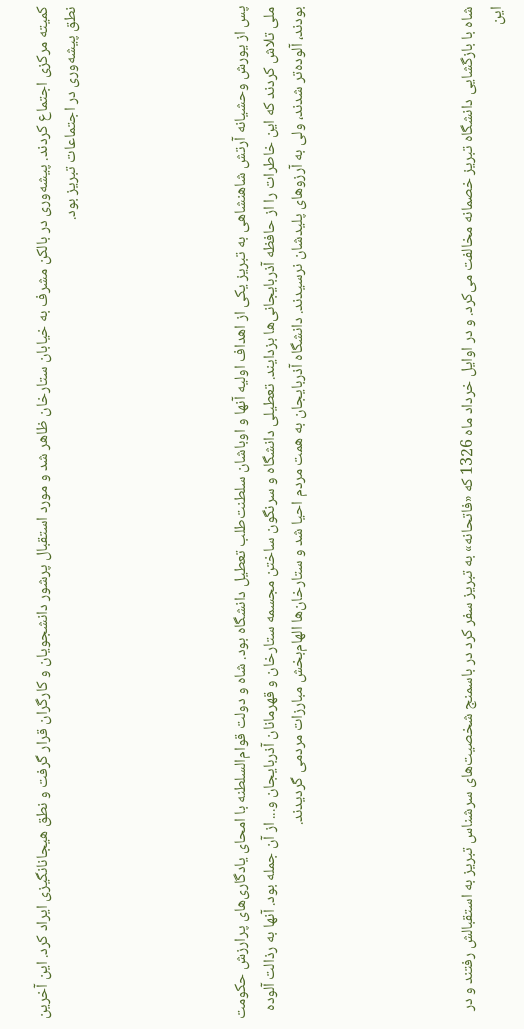کمیته مرکزی اجتماع کردند. پیشه‌وری در بالکن مشرف به خیابان ستارخان ظاهر شد و مورد استقبال پرشور دانشجویان و کارگران قرار گرفت و نطق هیجانانگیزی ایراد کرد. این آخرین نطق پیشه‌وری در اجتماعات تبریز بود.





پس از یورش وحشیانه آرتش شاهنشاهی به تبریز یکی از اهداف اولیه آنها و اوباشان سلطنت‌طلب تعطیل دانشگاه بود. شاه و دولت قوام‌السلطنه با امحای یادگاری‌های پرارزش حکومت ملی تلاش کردند که این خاطرات را از حافظه آذربایجانی‌ها بزدایند. تعطیلی دانشگاه و سرنگون ساختن مجسمه ستارخان و قهرمانان آذربایجان و... از آن جمله بود. آنها به رذالت آلوده بودند، آلوده‌تر شدند، ولی به آرزوهای پلیدشان نرسیدند. دانشگاه آذربایجان به همت مردم احیا شد و ستارخان‌ها الهام‌بخش مبارزات مردمی گردیدند.





شاه با بازگشایی دانشگاه تبریز خصمانه مخالفت می‌کرد. و در اوایل خرداد ماه 1326 که «فاتحانه» به تبریز سفر کرد در باسمنج شخصیت‌های سرشناس تبریز به استقبالش رفتند و در این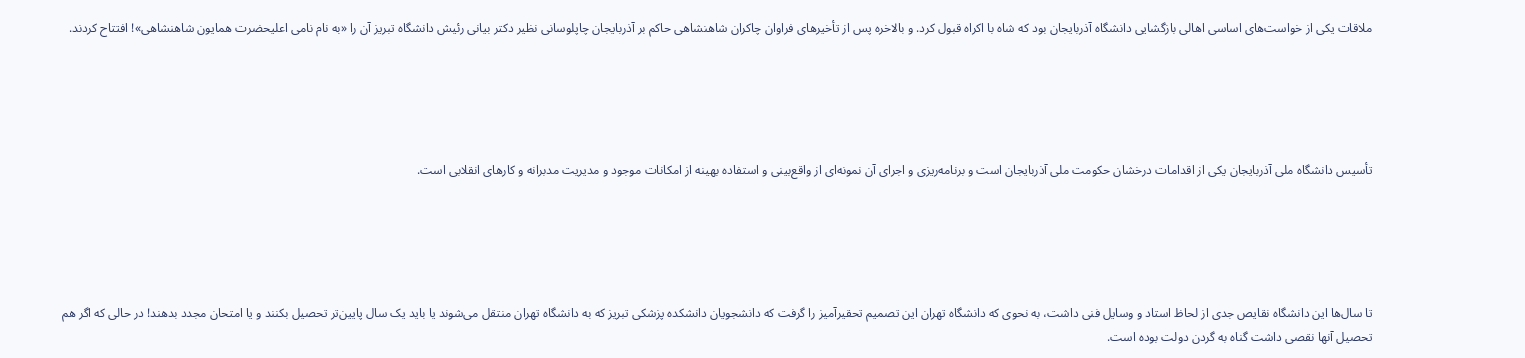ملاقات یکی از خواست‌های اساسی اهالی بازگشایی دانشگاه آذربایجان بود که شاه با اکراه قبول کرد. و بالاخره پس از تأخیرهای فراوان چاکران شاهنشاهی حاکم بر آذربایجان چاپلوسانی نظیر دکتر بیانی رئیش دانشگاه تبریز آن را «به نام نامی اعلیحضرت همایون شاهنشاهی»! افتتاح کردند.





تأسیس دانشگاه ملی آذربایجان یکی از اقدامات درخشان حکومت ملی آذربایجان است و برنامه‌ریزی و اجرای آن نمونه‌ای از واقع‌بینی و استفاده بهینه از امکانات موجود و مدیریت مدبرانه و کارهای انقلابی است.





تا سال‌ها این دانشگاه نقایص جدی از لحاظ استاد و وسایل فنی داشت، به نحوی که دانشگاه تهران این تصمیم تحقیرآمیز را گرفت که دانشجویان دانشکده پزشکی تبریز که به دانشگاه تهران منتقل می‌شوند یا باید یک سال پایین‌تر تحصیل بکنند و یا امتحان مجدد بدهند! در حالی که اگر هم تحصیل آنها نقصی داشت گناه به گردن دولت بوده است.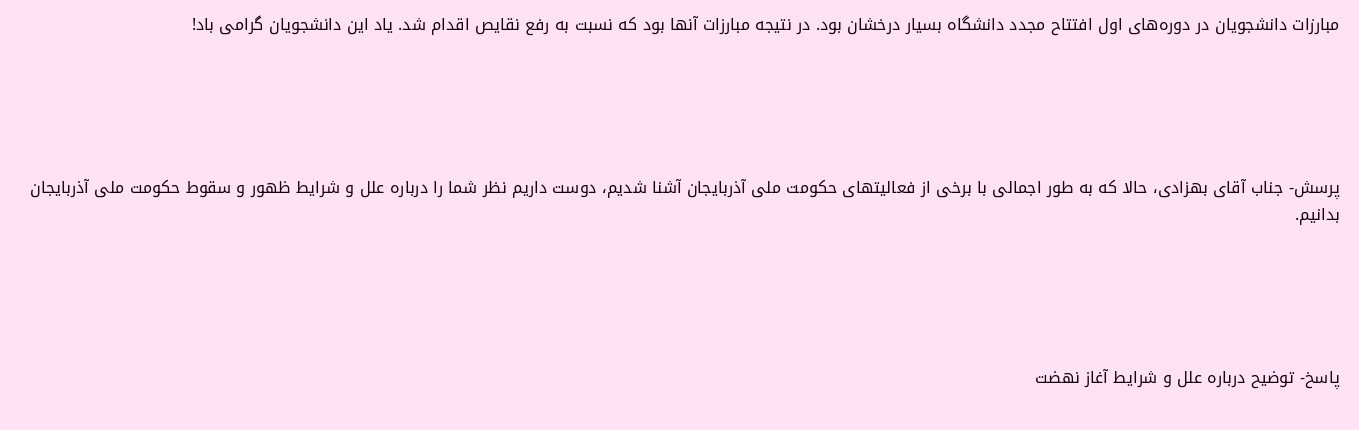مبارزات دانشجویان در دوره‌های اول افتتاح مجدد دانشگاه بسیار درخشان بود. در نتیجه مبارزات آنها بود که نسبت به رفع نقایص اقدام شد. یاد این دانشجویان گرامی باد!





پرسش- جناب آقای بهزادی، حالا که به طور اجمالی با برخی از فعالیتهای حکومت ملی آذربایجان آشنا شدیم، دوست داریم نظر شما را درباره علل و شرایط ظهور و سقوط حکومت ملی آذربایجان بدانیم.





پاسخ- توضیح درباره علل و شرایط آغاز نهضت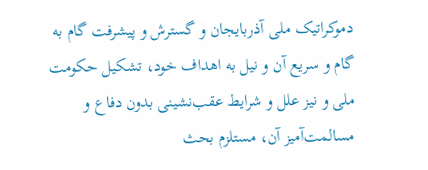دموکراتیک ملی آذربایجان و گسترش و پیشرفت گام به گام و سریع آن و نیل به اهداف خود، تشکیل حکومت ملی و نیز علل و شرایط عقب‌نشینی بدون دفاع و مسالمت‌آمیز آن، مستلزم بحث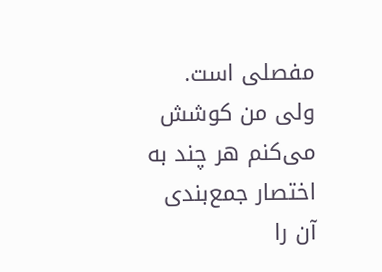مفصلی است. ولی من کوشش می‌کنم هر چند به اختصار جمع‌بندی آن را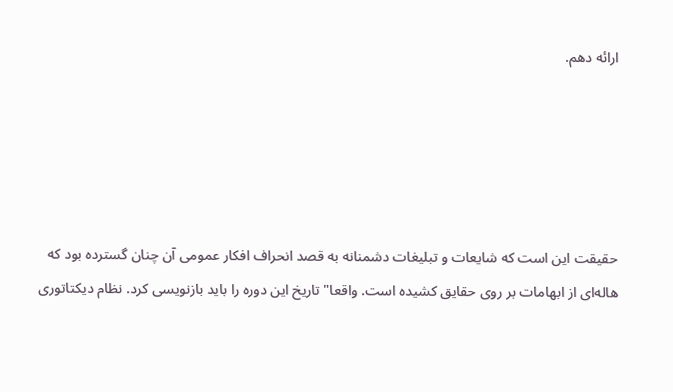ارائه دهم.





حقیقت این است که شایعات و تبلیغات دشمنانه به قصد انحراف افکار عمومی آن چنان گسترده بود که هاله‌ای از ابهامات بر روی حقایق کشیده است. واقعا" تاریخ این دوره را باید بازنویسی کرد. نظام دیکتاتوری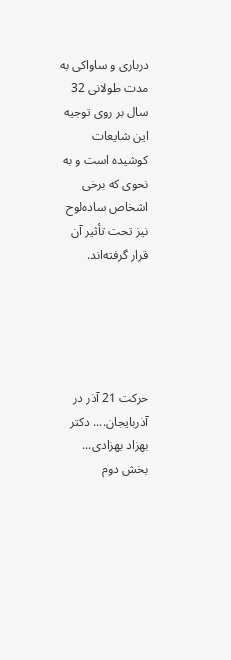درباری و ساواکی به مدت طولانی 32 سال بر روی توجیه این شایعات کوشیده است و به نحوی که برخی اشخاص ساده‌لوح نیز تحت تأثیر آن قرار گرفته‌اند.





حرکت 21 آذر در آذربایجان.... دکتر بهزاد بهزادی... بخش دوم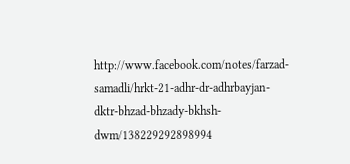http://www.facebook.com/notes/farzad-samadli/hrkt-21-adhr-dr-adhrbayjan-dktr-bhzad-bhzady-bkhsh-dwm/138229292898994